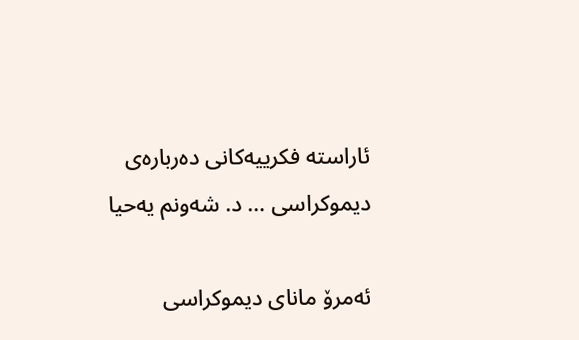ئاراسته‌ فكرییه‌كانی ده‌رباره‌ی دیموكراسی … د. شه‌ونم یه‌حیا

ئه‌مرۆ مانای دیموكراسی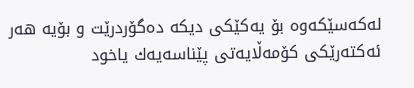له‌كه‌سێكه‌وه‌ بۆ یه‌كێكی دیكه‌ ده‌گۆردرێت و بۆیه‌ هه‌ر ئه‌كته‌رێكی كۆمه‌ڵایه‌تی پێناسه‌یه‌ك یاخود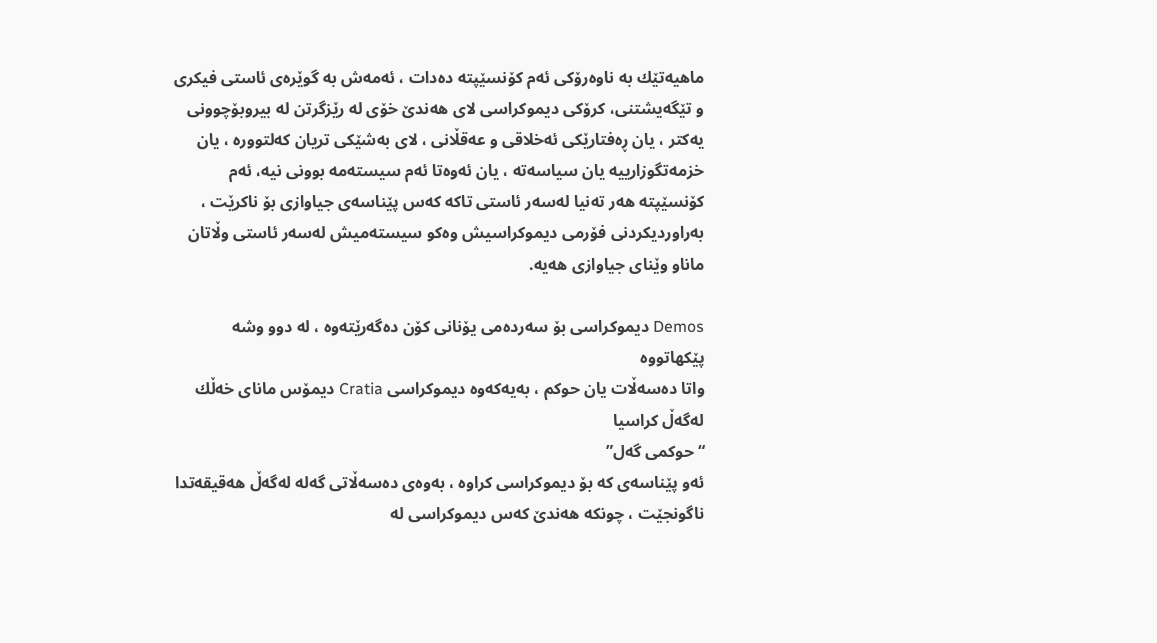ماهیه‌تێك به‌ ناوه‌رۆكی ئه‌م كۆنسێپته‌ ده‌دات ، ئه‌مه‌ش به‌ گوێره‌ی ئاستی فیكری و تێگه‌یشتنی، كرۆكی دیموكراسی لای هه‌ندێ‌ خۆی له‌ رێزگرتن له‌ بیروبۆچوونی یه‌كتر ، یان ڕه‌فتارێكی ئه‌خلاقی و عه‌قڵانی ، لای به‌شێكی تریان كه‌لتووره‌ ، یان خزمه‌تگوزارییه‌ یان سیاسه‌ته‌ ، یان ئه‌وه‌تا ئه‌م سیسته‌مه‌ بوونی نیه‌، ئه‌م كۆنسێپته‌ هه‌ر ته‌نیا له‌سه‌ر ئاستی تاكه‌ كه‌س پێناسه‌ی جیاوازی بۆ ناكرێت ، به‌راوردیكردنی فۆرمی دیموكراسیش وه‌كو سیسته‌میش له‌سه‌ر ئاستی وڵاتان ماناو وێنای جیاوازی هه‌یه‌.

Demos دیموكراسی بۆ سه‌رده‌می یۆنانی كۆن ده‌گه‌رێته‌وه‌ ، له‌ دوو وشه‌ پێكهاتووه‌
واتا ده‌سه‌ڵات یان حوكم ، به‌یه‌كه‌وه‌ دیموكراسی Cratia دیمۆس مانای خه‌ڵك له‌گه‌ڵ كراسیا
“حوكمی گه‌ل”
ئه‌و پێناسه‌ی كه‌ بۆ دیموكراسی كراوه‌ ، به‌وه‌ی ده‌سه‌ڵاتی گه‌له‌ له‌گه‌ڵ هه‌قیقه‌تدا ناگونجێت ، چونكه‌ هه‌ندێ‌ كه‌س دیموكراسی له‌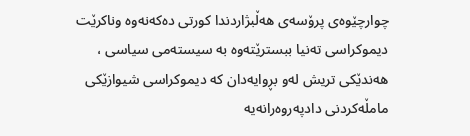چوارچێوه‌ی پرۆسه‌ی هه‌ڵبژاردندا كورتی ده‌كه‌نه‌وه‌ وناكرێت دیموكراسی ته‌نیا ببسترێته‌وه‌ به‌ سیسته‌می سیاسی ، هه‌ندێكی تریش له‌و بڕوایه‌دان كه‌ دیموكراسی شیوازێكی مامڵه‌كردنی دادپه‌روه‌رانه‌یه‌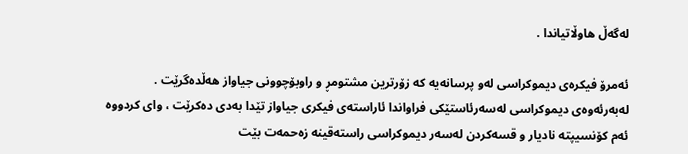له‌گه‌ڵ هاوڵاتیاندا .

ئه‌مرۆ فیكره‌ی دیموكراسی له‌و پرسانه‌یه‌ كه‌ زۆرترین مشتومڕ و راوبۆچوونی جیاواز هه‌ڵده‌گرێت . له‌به‌رئه‌وه‌ی دیموكراسی له‌سه‌رئاستێكی فراواندا ئاراسته‌ی فیكری جیاواز تێدا به‌دی ده‌كرێت ، وای كردووه‌ ئه‌م كۆنسیپته‌ نادیار و قسه‌كردن له‌سه‌ر دیموكراسی راسته‌قینه‌ زه‌حمه‌ت بێت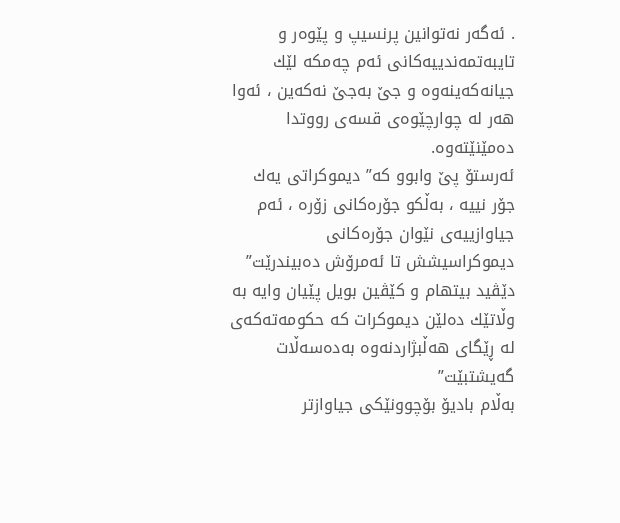. ئه‌گه‌ر نه‌توانین پرنسیپ و پێوه‌ر و تایبه‌تمه‌ندییه‌كانی ئه‌م چه‌مكه‌ لێك جیانه‌كه‌ینه‌وه‌ و جێ‌ به‌جێ‌ نه‌كه‌ین ، ئه‌وا هه‌ر له‌ چوارچێوه‌ی قسه‌ی رووتدا ده‌مێنێته‌وه‌.
ئه‌رستۆ پێ‌ وابوو كه‌” دیموكراتی یه‌ك جۆر نییه‌ ، به‌ڵكو جۆره‌كانی زۆره‌ ، ئه‌م جیاوازییه‌ی نێوان جۆره‌كانی دیموكراسیشش تا ئه‌مرۆش ده‌بیندرێت”
دێڤید بیتهام و كێڤین بویل پێیان وایه‌ به‌ وڵاتێك ده‌لێن دیموكرات كه‌ حكومه‌ته‌كه‌ی له‌ ڕێگای هه‌ڵبژاردنه‌وه‌ به‌ده‌سه‌ڵات گه‌یشتبێت”
به‌ڵام بادیۆ بۆچوونێكی جیاوازتر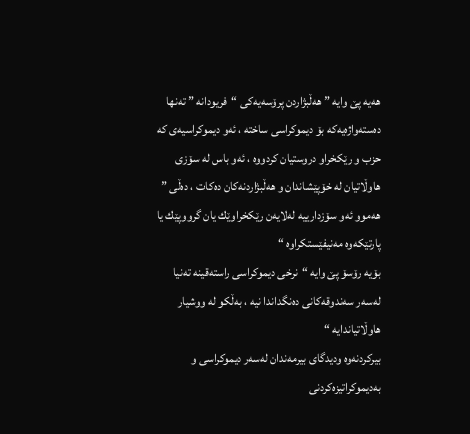هه‌یه‌ پێ‌ وایه‌ ” هه‌ڵبژاردن پرۆسه‌یه‌كی “فریودانه‌ ” ته‌نها ده‌سته‌واژه‌یه‌كه‌ بۆ دیموكراسی ساخته‌ ، ئه‌و دیموكراسیه‌ی كه‌ حزب و رێكخراو دروستیان كردووه‌ ، ئه‌و باس له‌ سۆزی هاوڵاتیان له‌ خۆپێشاندان و هه‌ڵبژاردنه‌كان ده‌كات ، ده‌ڵی ” هه‌موو ئه‌و سۆزدارییه‌ له‌لایه‌ن رێكخراوێك یان گرووپێك یا پارتێكه‌وه‌ مه‌نیفێستكراوه‌ “
بۆیه‌ رۆسۆ پێ وایه‌ “نرخی دیموكراسی راسته‌قینه‌ ته‌نیا له‌سه‌ر سه‌ندوقه‌كانی ده‌نگداندا نیه‌ ، به‌ڵكو له‌ ووشیار هاوڵاتیاندایه‌ “
بیركردنه‌وه‌ ودیدگای بیرمه‌ندان له‌سه‌ر دیموكراسی و به‌دیموكراتیزه‌كردنی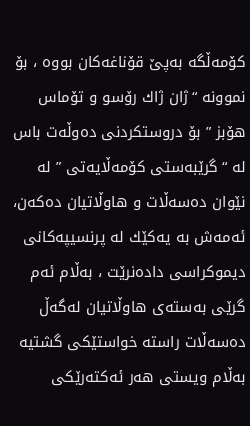كۆمه‌ڵگه‌ به‌پێ‌ قۆناغه‌كان بووه‌ ، بۆ نموونه‌ “ژان ژاك رۆسو و تۆماس هۆبز ” بۆ دروستكردنی ده‌وڵه‌ت باس له‌ “گرێبه‌ستی كۆمه‌ڵایه‌تی ” له‌ نێوان ده‌سه‌ڵات و هاوڵاتیان ده‌كه‌ن، ئه‌مه‌ش به‌ یه‌كێك له‌ پرنسیپه‌كانی دیموكراسی داده‌نرێت ، به‌ڵام ئه‌م گرێی به‌سته‌ی هاوڵاتیان له‌گه‌ڵ ده‌سه‌ڵات راسته‌ خواستێكی گشتیه‌ به‌ڵام ویستی هه‌ر ئه‌كته‌رێكی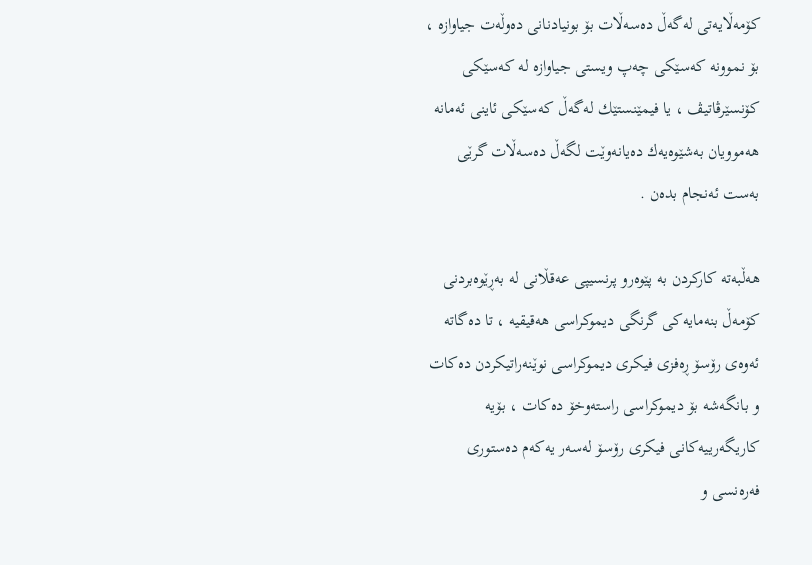كۆمه‌ڵایه‌تی له‌گه‌ڵ ده‌سه‌ڵات بۆ بونیادنانی ده‌وڵه‌ت جیاوازه‌ ، بۆ نموونه‌ كه‌سێكی چه‌پ ویستی جیاوازه‌ له‌ كه‌سێكی كۆنسێرڤاتیڤ ، یا فیمێنستێك له‌گه‌ڵ كه‌سێكی ئاینی ئه‌مانه‌ هه‌موویان به‌شێوه‌یه‌ك ده‌یانه‌وێت لگه‌ڵ ده‌سه‌ڵات گرێی به‌ست ئه‌نجام بده‌ن .

هه‌ڵبه‌ته‌ كاركردن به‌ پێوه‌رو پرنسیپی عه‌قڵانی له‌ به‌ڕێوه‌بردنی كۆمه‌ڵ بنه‌مایه‌كی گرنگی دیموكراسی هه‌قیقیه‌ ، تا ده‌گاته‌ ئه‌وه‌ی رۆسۆ ڕه‌فزی فیكری دیموكراسی نوێنه‌راتیكردن ده‌كات و بانگه‌شه‌ بۆ دیموكراسی راسته‌وخۆ ده‌كات ، بۆیه‌ كاریگه‌رییه‌كانی فیكری رۆسۆ له‌سه‌ر یه‌كه‌م ده‌ستوری فه‌ره‌نسی و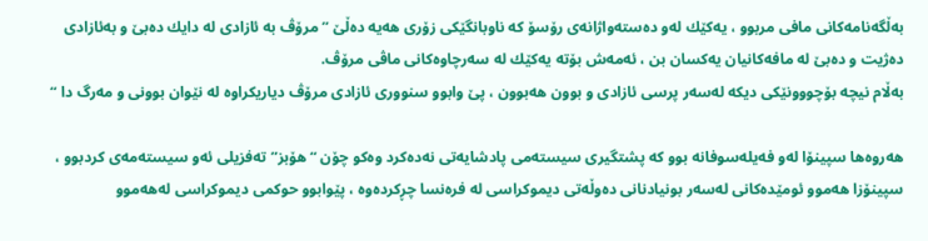به‌ڵگه‌نامه‌كانی مافی مربوو ، یه‌كێك له‌و ده‌سته‌واژانه‌ی رۆسۆ كه‌ ناوبانگێكی زۆری هه‌یه‌ ده‌ڵێ‌ ” مرۆڤ به‌ ئازادی له‌ دایك ده‌بێ‌ و به‌ئازادی ده‌ژیت و ده‌بێ‌ له‌ مافه‌كانیان یه‌كسان بن ، ئه‌مه‌ش بۆته‌ یه‌كێك له‌ سه‌رچاوه‌كانی ماڤی مرۆڤ.
به‌ڵام نیچه‌ بۆچووونێكی دیكه‌ له‌سه‌ر پرسی ئازادی و بوون هه‌بوون ، پێ‌ وابوو سنووری ئازادی مرۆڤ دیاریكراوه‌ له‌ نێوان بوونی و مه‌رگ دا “

هه‌روه‌ها سپینۆا له‌و فه‌یله‌سوفانه‌ بوو كه‌ پشتگیری سیسته‌می پادشایه‌تی نه‌ده‌كرد وه‌كو چۆن “هۆبز” ته‌فزیلی ئه‌و سیسته‌مه‌ی كردبوو ، سپینۆزا هه‌موو ئومێده‌كانی له‌سه‌ر بونیادنانی ده‌وڵه‌تی دیموكراسی له‌ فره‌نسا چڕكرده‌وه‌ ، پێوابوو حوكمی دیموكراسی له‌هه‌موو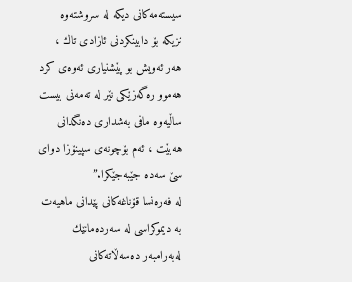سیسته‌مه‌كانی دیكه‌ له‌ سروشته‌وه‌ نزیكه‌ بۆ دابینكردنی ئازادی تاك ، هه‌ر ئه‌ویش بو پێشنیاری ئه‌وه‌ی كرد هه‌موو ره‌گه‌زێكی نێر له‌ ته‌مه‌نی بیست ساڵیه‌وه‌ مافی به‌شداری ده‌نگدانی هه‌بێت ، ئه‌م بۆچونه‌ی سپینۆزا دوای سێ‌ سه‌ده‌ جێبه‌جێكرا.”
له‌ فه‌ره‌نسا قۆناغه‌كانی پێدانی ماهیه‌ت به‌ دیموكراسی له‌ سه‌رده‌مانێك له‌به‌رامبه‌ر ده‌سه‌ڵاته‌كانی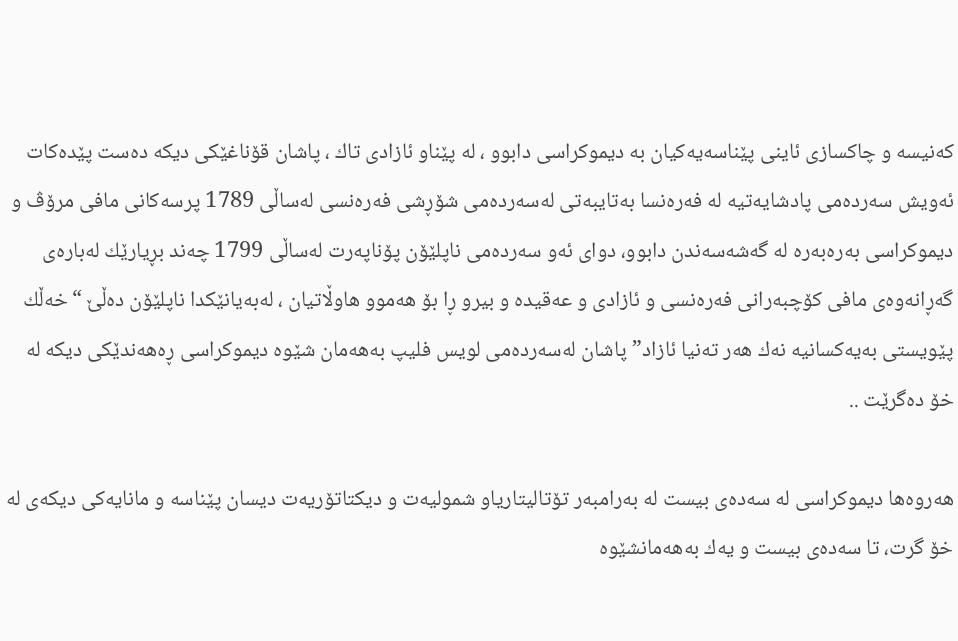كه‌نیسه‌ و چاكسازی ئاینی پێناسه‌یه‌كیان به‌ دیموكراسی دابوو ، له‌ پێناو ئازادی تاك ، پاشان قۆناغێكی دیكه‌ ده‌ست پێده‌كات ئه‌ویش سه‌رده‌می پادشایه‌تیه‌ له‌ فه‌ره‌نسا به‌تایبه‌تی له‌سه‌رده‌می شۆڕشی فه‌ره‌نسی له‌ساڵی 1789 پرسه‌كانی مافی مرۆڤ و دیموكراسی به‌ره‌به‌ره‌ له‌ گه‌شه‌سه‌ندن دابوو، دوای ئه‌و سه‌رده‌می ناپلێۆن پۆناپه‌رت له‌ساڵی 1799 چه‌ند بڕیارێك له‌باره‌ی گه‌ڕانه‌وه‌ی مافی كۆچبه‌رانی فه‌ره‌نسی و ئازادی و عه‌قیده‌ و بیرو ڕا بۆ هه‌موو هاوڵاتیان ، له‌به‌یانێكدا ناپلێۆن ده‌ڵێ‌ “خه‌ڵك پێویستی به‌یه‌كسانیه‌ نه‌ك هه‌ر ته‌نیا ئازاد” پاشان له‌سه‌رده‌می لویس فلیپ به‌هه‌مان شێوه‌ دیموكراسی ڕه‌هه‌ندێكی دیكه‌ له‌ خۆ ده‌گرێت ..

هه‌روه‌ها دیموكراسی‌ له‌ سه‌ده‌ی‌ بیست له‌ به‌رامبه‌ر تۆتالیتاریاو شمولیه‌ت و دیكتاتۆریه‌ت دیسان پێناسه‌ و مانایه‌كی‌ دیكه‌ی‌ له‌ خۆ گرت، تا سه‌ده‌ی‌ بیست و یه‌ك به‌هه‌مانشێوه‌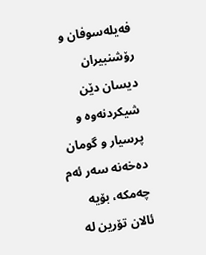فه‌یله‌سوفان و رۆشنبیران دیسان دێن شیكردنه‌وه‌ و پرسیار و گومان ده‌خه‌نه‌ سه‌ر ئه‌م چه‌مكه‌، بۆیه‌ ئالان تۆرین له‌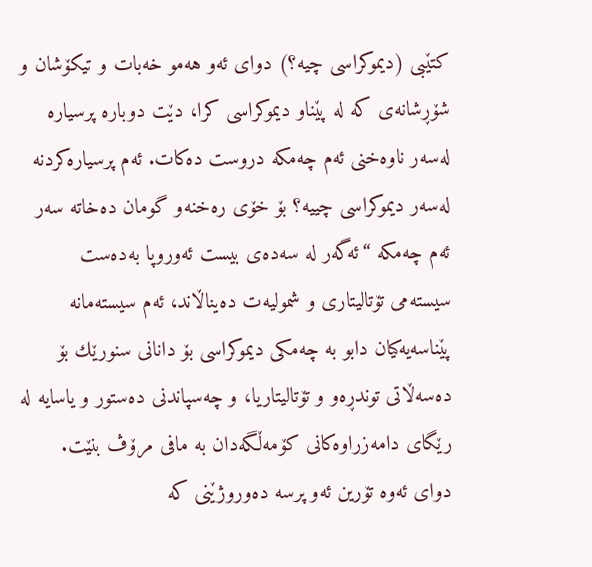كتێبی‌ (دیموكراسی‌ چیه‌؟) دوای‌ ئه‌و هه‌مو خه‌بات و تیكۆشان و شۆڕشانه‌ی‌ كه‌ له‌ پێناو دیموكراسی‌ كرا، دێت دوباره‌ پرسیاره‌ له‌سه‌ر ناوه‌خنی‌ ئه‌م چه‌مكه‌ دروست ده‌كات. ئه‌م پرسیاره‌كردنه‌ له‌سه‌ر دیموكراسی‌ چییه‌؟ بۆ خۆی‌ ره‌خنه‌و گومان ده‌خاته‌ سه‌ر ئه‌م چه‌مكه‌ “ئه‌گه‌ر له‌ سه‌ده‌ی‌ بیست ئه‌وروپا به‌ده‌ست سیسته‌می‌ تۆتالیتاری‌ و شمولیه‌ت دەیناڵاند، ئه‌م سیسته‌مانه‌ پێناسه‌یه‌كیان دابو به‌ چه‌مكی‌ دیموكراسی‌ بۆ دانانی‌ سنورێك بۆ ده‌سه‌ڵاتی‌ توندڕه‌و و تۆتالیتاریا، و چه‌سپاندنی‌ ده‌ستور و یاسایه‌ له‌ رێگای‌ دامه‌زراوه‌كانی‌ كۆمه‌ڵگه‌دان به‌ مافی‌ مرۆڤ بنێت. دوای‌ ئه‌وه‌ تۆرین ئه‌و پرسه‌ ده‌وروژێنی‌ كه‌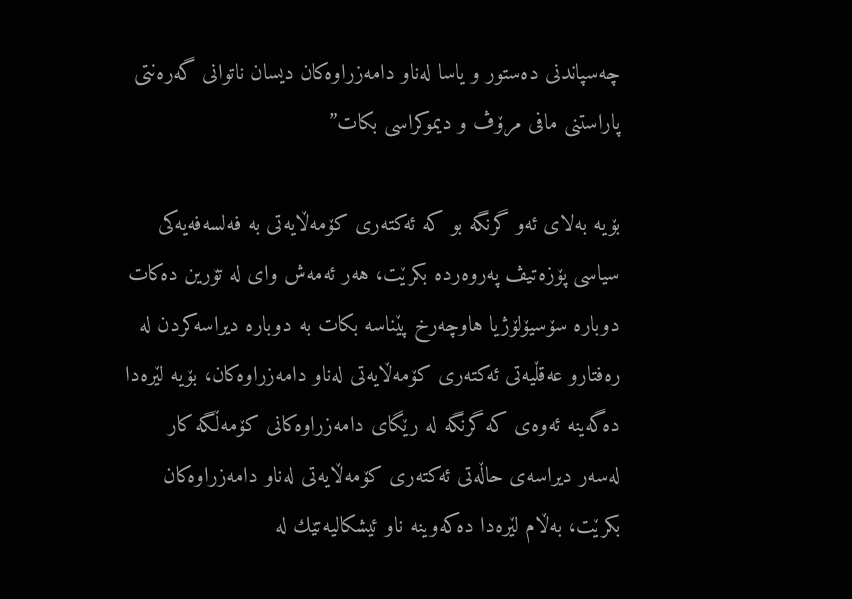چه‌سپاندنی‌ ده‌ستور و یاسا له‌ناو دامه‌زراوه‌كان دیسان ناتوانی‌ گه‌ره‌نتی‌ پاراستنی‌ مافی‌ مرۆڤ و دیموكراسی‌ بكات”

بۆیه‌ به‌لای‌ ئه‌و گرنگه‌ بو كه‌ ئه‌كته‌ری‌ كۆمه‌ڵایه‌تی‌ به‌ فه‌لسه‌فەیه‌كی‌ سیاسی پۆزه‌تیڤ په‌روه‌رده‌ بكرێت، هه‌ر ئه‌مه‌ش وای‌ له‌ تۆرین ده‌كات دوباره‌ سۆسیۆلۆژیا هاوچه‌رخ پێناسه‌ بكات به‌ دوباره‌ دیراسه‌كردن له‌ ره‌فتارو عه‌قڵیه‌تی‌ ئه‌كته‌ری‌ كۆمه‌ڵایه‌تی‌ له‌ناو دامه‌زراوه‌كان، بۆیه‌ لێره‌دا ده‌گه‌ینه‌ ئه‌وه‌ی‌ كه‌ گرنگه‌ له‌ رێگای‌ دامه‌زراوه‌كانی‌ كۆمه‌ڵگه‌ كار له‌سه‌ر دیراسه‌ی‌ حاڵه‌تی‌ ئه‌كته‌ری‌ كۆمه‌ڵایه‌تی‌ له‌ناو دامه‌زراوه‌كان بكرێت، به‌ڵام لێره‌دا ده‌كه‌وینه‌ ناو ئیشكالیه‌تێك له‌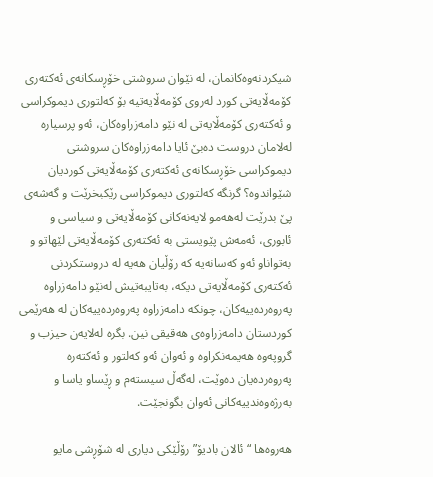شیكردنه‌وه‌كانمان، له‌ نێوان سروشتی‌ خۆڕسكانه‌ی‌ ئه‌كته‌ری‌ كۆمه‌ڵایه‌تی‌ كورد له‌روی‌ كۆمه‌ڵایه‌تیه‌ بۆ كه‌لتوری‌ دیموكراسی و ئه‌كته‌ری‌ كۆمه‌ڵایه‌تی‌ له‌ نێو دامه‌زراوه‌كان، ئه‌و پرسیاره‌ له‌لامان دروست ده‌بێ‌ ئایا‌ دامه‌زراوه‌كان سروشتی‌ دیموكراسی خۆڕسكانه‌ی‌ ئه‌كته‌ری‌ كۆمه‌ڵایه‌تی‌ كوردیان شێواندوه‌؟ گرنگه‌ كه‌لتوری‌ دیموكراسی‌ رێكبخرێت و گه‌شەی‌ پێ‌ بدرێت له‌هه‌مو لایه‌نه‌كانی‌ كۆمه‌ڵایه‌تی‌ و سیاسی‌ و ئابوری‌، ئه‌مه‌ش پێویستی‌ به‌ ئه‌كته‌ری‌ كۆمه‌ڵایه‌تی‌ لێهاتو و به‌تواناو ئه‌و كه‌سانه‌یه‌ كه‌ رۆڵیان هه‌یه‌ له‌ دروستكردنی‌ ئه‌كته‌ری‌ كۆمه‌ڵایه‌تی‌ دیكه‌، به‌تایبه‌تیش له‌نێو دامه‌زراوه‌ په‌روه‌ردەییه‌كان، چونكه‌ دامه‌زراوه‌ په‌روه‌ردەییه‌كان له‌ هه‌رێمی‌ كوردستان دامه‌زراوه‌ی‌ هه‌قیقی‌ نین. بگره‌ له‌لایه‌ن حیزب و گروپه‌وه‌ هه‌یمه‌نكراوه‌ و ئه‌وان ئه‌و كه‌لتور و ئه‌كته‌ره‌ په‌روه‌رده‌یان ده‌وێت، له‌گه‌ڵ سیسته‌م و ڕێساو یاسا و به‌رژه‌وه‌ندییه‌كانی‌ ئه‌وان بگونجێت.

هه‌روه‌ها “ئالان بادیۆ” رۆڵێكی‌ دیاری‌ له‌ شۆڕشی‌ مایو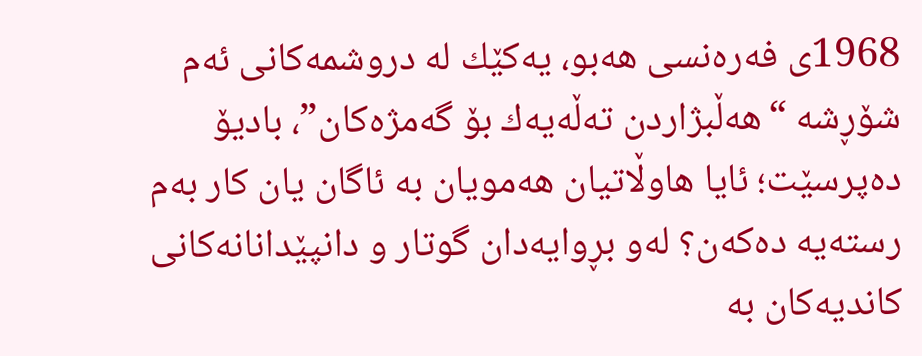1968ی‌ فەره‌نسی‌ هه‌بو، یه‌كێك له‌ دروشمه‌كانی‌ ئه‌م شۆڕشه‌ “هه‌ڵبژاردن ته‌ڵه‌یه‌ك بۆ گه‌مژه‌كان”، بادیۆ ده‌پرسێت؛ ئایا هاوڵاتیان هه‌مویان به‌ ئاگان یان كار به‌م ر‌سته‌یه‌ ده‌كه‌ن؟ له‌و بڕوایه‌دان گوتار و دانپێدانانه‌كانی‌ كاندیه‌كان به‌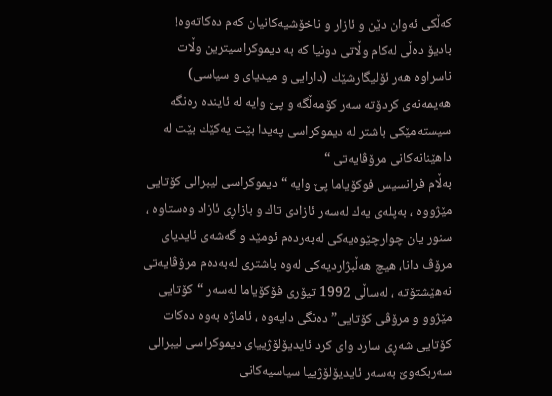كه‌ڵكی‌ ئه‌وان دێن و ئازار و ناخۆشیه‌كانیان كه‌م ده‌كاته‌وه‌!
بادیۆ ده‌ڵی له‌كام وڵاتی دونیا كه‌ به‌ دیموكراسیترین وڵات ناسراوه‌ هه‌ر ئۆلیگارشێك (دارایی و میدیای و سیاسی) هه‌یمه‌نه‌ی كردۆته‌ سه‌ر كۆمه‌ڵگه‌ و پێ‌ وایه‌ له‌ ئاینده‌ ره‌نگه‌ سیسته‌مێكی باشتر له‌ دیموكراسی په‌یدا بێت یه‌كێك بێت له‌ داهێنانه‌كانی مرۆڤایه‌تی “
به‌ڵام فرانسیس فوكۆیاما پێ‌ وایه‌ “دیموكراسی لیبرالی كۆتایی مێژووه‌ ، به‌پله‌ی یه‌ك له‌سه‌ر ئازادی تاك و بازاڕی ئازاد وه‌ستاوه‌ ، سنور یان چوارچێوه‌یه‌كی له‌به‌رده‌م ئومێد و گه‌شه‌ی ئایدیای مرۆڤ دانا، هیچ هه‌ڵبژاردیه‌كی له‌وه‌ باشتری له‌به‌ده‌م مرۆڤایه‌تی نه‌هێشتۆته‌ ، له‌ساڵی 1992 تیۆری فۆكۆیاما له‌سه‌ر “كۆتایی مێژوو و مرۆڤی كۆتایی” ده‌نگی دایه‌وه‌ ، ئاماژه‌ به‌وه‌ ده‌كات كۆتایی شه‌ڕی سارد وای كرد ئایدیۆلۆژییای دیموكراسی لیبرالی سه‌ربكه‌وێ‌ به‌سه‌ر ئایدیۆلۆژییا سیاسیه‌كانی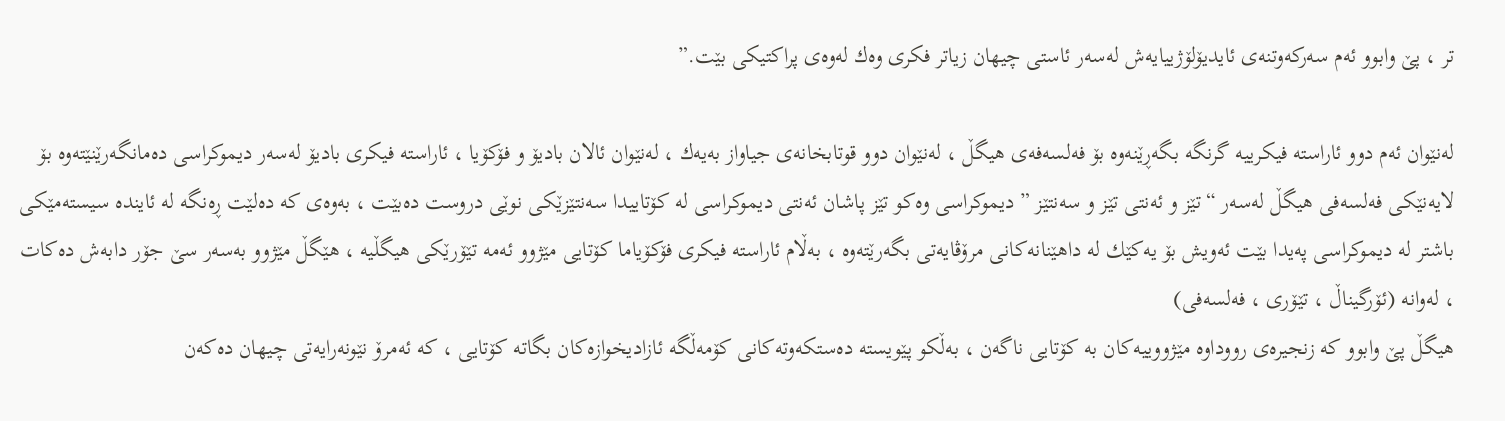تر ، پێ‌ وابوو ئه‌م سه‌ركه‌وتنه‌ی ئایدیۆلۆژییایه‌ش له‌سه‌ر ئاستی چیهان زیاتر فكری وه‌ك له‌وه‌ی پراكتیكی بێت.”

له‌نێوان ئه‌م دوو ئاراسته‌ فیكرییه‌ گرنگه‌ بگه‌ڕێنه‌وه‌ بۆ فه‌لسه‌فه‌ی هیگڵ ، له‌نێوان دوو قوتابخانه‌ی جیاواز به‌یه‌ك ، له‌نێوان ئالان بادیۆ و فۆكۆیا ، ئاراسته‌ فیكری بادیۆ له‌سه‌ر دیموكراسی ده‌مانگه‌رێنێته‌وه‌ بۆ لایه‌نێكی فه‌لسه‌فی هیگڵ له‌سه‌ر “تێز و ئه‌نتی تێز و سه‌نتێز ” دیموكراسی وه‌كو تێز پاشان ئه‌نتی دیموكراسی له‌ كۆتاییدا سه‌نتێزێكی نوێی دروست ده‌بێت ، به‌وه‌ی كه‌ ده‌لێت ڕه‌نگه‌ له‌ ئاینده‌ سیسته‌مێكی باشتر له‌ دیموكراسی په‌یدا بێت ئه‌ویش بۆ یه‌كێك له‌ داهێنانه‌كانی مرۆڤایه‌تی بگه‌رێته‌وه‌ ، به‌ڵام ئاراسته‌ فیكری فۆكۆیاما كۆتایی مێژوو ئه‌مه‌ تێۆرێكی هیگڵیه‌ ، هێگڵ مێژوو به‌سه‌ر سێ‌ جۆر دابه‌ش ده‌كات ، له‌وانه‌ (ئۆرگیناڵ ، تێۆری ، فه‌لسه‌فی)
هیگڵ پێ‌ وابوو كه‌ زنجیره‌ی رووداوه‌ مێژووییه‌كان به‌ كۆتایی ناگه‌ن ، به‌ڵكو پێویسته‌ ده‌ستكه‌وته‌كانی كۆمه‌ڵگه‌ ئازادیخوازه‌كان بگاته‌ كۆتایی ، كه‌ ئه‌مرۆ نێونه‌رایه‌تی چیهان ده‌كه‌ن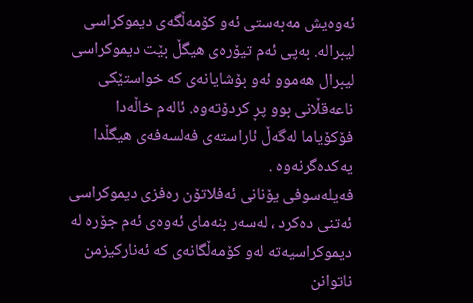ئه‌وه‌یش مه‌به‌ستی ئه‌و كۆمه‌ڵگه‌ی دیموكراسی لیبراله‌. به‌پی ئه‌م تیۆره‌ی هیگڵ بێت دیموكراسی لیبرال هه‌موو ئه‌و بۆشایانه‌ی كه‌ خواستێكی ناعه‌قڵانی بوو پڕ كردۆته‌وه‌. ئاله‌م خاڵه‌دا فۆكۆیاما له‌گه‌ڵ ئاراسته‌ی فه‌لسه‌فه‌ی هیگڵدا یه‌كده‌گرنه‌وه‌ .
فه‌یله‌سوفی یۆنانی ئه‌فلاتۆن ره‌فزی دیموكراسی ئه‌تنی ده‌كرد ، له‌سه‌ر بنه‌مای ئه‌وه‌ی ئه‌م جۆره‌ له‌ دیموكراسیه‌ته‌ له‌و كۆمه‌ڵگانه‌ی كه‌ ئه‌ناركیزمن ناتوانن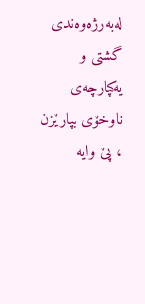له‌به‌رژه‌وه‌ندی گشتی و یه‌كپارچه‌ی ناوخۆی بپارێزن ، پێ‌ وایه‌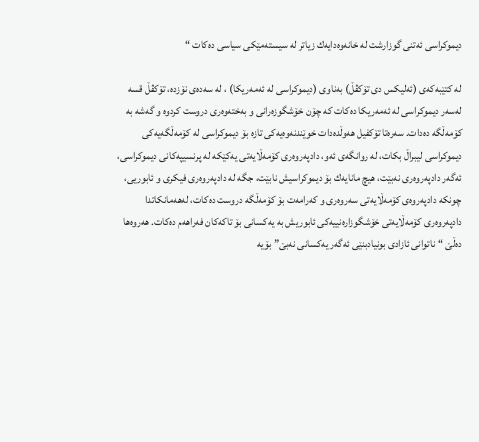دیموكراسی ئه‌تنی گوزارشت له‌ خانه‌وه‌دایه‌ك زیاتر له‌ سیسته‌مێكی سیاسی ده‌كات “

له‌ كتێبه‌كه‌ی‌ (ئه‌لیكس دی‌ تۆكڤڵ) به‌ناوی‌ (دیموكراسی له‌ ئه‌مەریكا) ، له‌ سه‌ده‌ی‌ نۆزده‌، تۆكڤڵ قسه‌ له‌سه‌ر دیموكراسی‌ له‌ ئه‌مه‌ریكا ده‌كات كه‌ چۆن خۆشگوزه‌رانی‌ و به‌خته‌وه‌ری‌ دروست كردوه‌ و گه‌شه‌ به‌ كۆمه‌ڵگه‌ ده‌دات. سه‌ره‌تا تۆكفیل هه‌وڵده‌دات خوێندنه‌وه‌یه‌كی‌ تازه‌ بۆ دیموكراسی‌ له‌ كۆمه‌ڵگه‌یه‌كی‌ دیموكراسی‌ لیبراڵ بكات، له‌ روانگه‌ی‌ ئه‌و، دادپه‌روه‌ری‌ كۆمه‌ڵایه‌تی‌ یه‌كێكه‌ له‌ پرنسیپه‌كانی‌ دیموكراسی‌، ئه‌گه‌ر دادپه‌روه‌ری‌ نه‌بێت، هیچ مانایه‌ك بۆ دیموكراسیش نابێت، جگه‌ له‌ دادپه‌روه‌ری‌ فیكری‌ و ئابوریی، چونكه‌ دادپه‌روه‌ی‌ كۆمه‌ڵایه‌تی‌ سه‌روه‌ری‌ و كه‌رامه‌ت بۆ كۆمه‌ڵگه‌ دروست ده‌كات، له‌هه‌مانكاتدا دادپه‌روه‌ری‌ كۆمه‌ڵایه‌تی‌ خۆشگوزارەنییه‌كی‌ ئابوریش به‌ یه‌كسانی‌ بۆ تاكه‌كان فه‌راهه‌م ده‌كات. هه‌روه‌ها ده‌ڵێ‌ “ناتوانی‌ ئازادی بونیادبنێی‌ ئه‌گه‌ر یه‌كسانی‌ نه‌بێ” بۆیه‌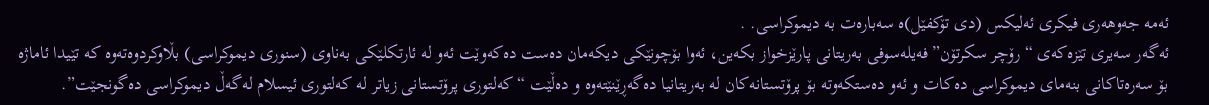ئه‌مه‌ جه‌وهه‌ری‌ فیكری‌ ئه‌لیكس (دی‌ تۆكفێل)ه‌ سه‌باره‌ت به‌ دیموكراسی. .
ئه‌گه‌ر سه‌یری‌ تێزه‌كه‌ی‌ “رۆچر سكرتۆن” فه‌یله‌سوفی‌ به‌ریتانی‌ پارێزخواز بكه‌ین، ئه‌وا بۆچونێكی‌ دیكه‌مان ده‌ست ده‌كه‌وێت ئه‌و له‌ ئارتكلێكی‌ به‌ناوی‌ (سنوری‌ دیموكراسی‌) بڵاوكردوەتەوە‌ كه‌ تێیدا ئاماژه‌ بۆ سه‌ره‌تاكانی‌ بنه‌مای‌ دیموكراسی‌ ده‌كات و ئه‌و ده‌ستكه‌وته‌ بۆ پرۆتستانه‌كان له‌ به‌ریتانیا ده‌گه‌ڕێنێته‌وه‌ و ده‌ڵێت “كه‌لتوری‌ پرۆتستانی‌ زیاتر له‌ كه‌لتوری‌ ئیسلام له‌گه‌ڵ دیموكراسی‌ ده‌گونجێت”.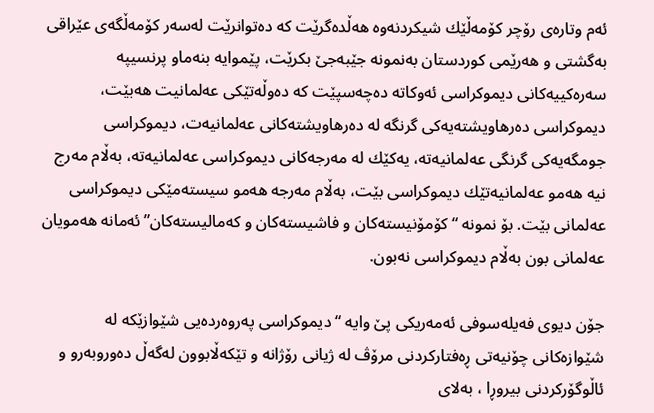ئه‌م وتاره‌ی‌ رۆچر كۆمه‌ڵێك شیكردنه‌وه‌ هه‌ڵده‌گرێت كه‌ ده‌توانرێت له‌سه‌ر كۆمه‌ڵگه‌ی‌ عێراقی‌ به‌گشتی‌ و هه‌رێمی‌ كوردستان به‌نمونه‌ جێبه‌جێ‌ بكرێت، پێموایه‌ بنه‌ماو پرنسیپه‌ سه‌ره‌كییه‌كانی‌ دیموكراسی‌ ئه‌وكاته‌ ده‌چه‌سپێت كه‌ ده‌وڵه‌تێكی‌ عه‌لمانیت هه‌بێت، دیموكراسی‌ ده‌رهاویشته‌یه‌كی‌ گرنگه‌ له‌ ده‌رهاویشته‌كانی‌ عه‌لمانیه‌ت، دیموكراسی‌ جومگه‌یه‌كی‌ گرنگی‌ عه‌لمانیه‌ته‌، یه‌كێك له‌ مه‌رجه‌كانی‌ دیموكراسی‌ عه‌لمانیه‌ته‌، به‌ڵام مه‌رج نیه‌ هه‌مو عه‌لمانیه‌تێك دیموكراسی‌ بێت، بەڵام مه‌رجه‌ هه‌مو سیسته‌مێكی‌ دیموكراسی عه‌لمانی‌ بێت. بۆ نمونه‌ “كۆمۆنیسته‌كان و فاشیسته‌كان و كه‌مالیسته‌كان” ئه‌مانه‌ هه‌مویان عه‌لمانی‌ بون بەڵام دیموكراسی‌ نه‌بون.

جۆن دیوی فه‌یله‌سوفی ئه‌مه‌ریكی پێ‌ وایه‌ “دیموكراسی په‌روه‌رده‌یی شێوازێكه‌ له‌ شێوازه‌كانی چۆنیه‌تی ڕه‌فتاركردنی مرۆڤ له‌ ژیانی رۆژانه‌ و تێكه‌ڵابوون له‌گه‌ڵ ده‌وروبه‌رو و ئاڵوگۆركردنی بیروڕا ، به‌لای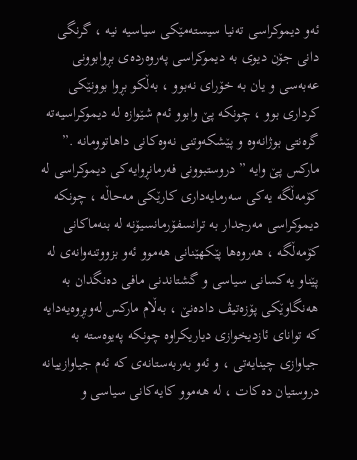ئه‌و دیموكراسی ته‌نیا سیسته‌مێكی سیاسیه‌ نیه‌ ، گرنگی دانی جۆن دیوی به‌ دیموكراسی په‌روه‌رده‌ی بڕوابوونی عه‌به‌سی و یان به‌ خۆرای نه‌بوو ، به‌ڵكو بڕوا بوونێكی كرداری بوو ، چونكه‌ پێ‌ وابوو ئه‌م شێوازه‌ له‌ دیموكراسیه‌ته‌ گره‌نتی بوژانه‌وه‌ و پێشكه‌وتنی نه‌وه‌كانی داهاتوومانه‌ .”
ماركس پێ‌ وایه‌ ” دروستبوونی فه‌رمانڕوایه‌كی دیموكراسی له‌ كۆمه‌ڵگه‌ یه‌كی سه‌رمایه‌داری كارێكی مه‌حاڵه‌ ، چونكه‌ دیموكراسی مه‌رجدار به‌ ترانسفۆرمانسیۆنه‌ له‌ بنه‌ماكانی كۆمه‌ڵگه‌ ، هه‌روه‌ها پێكهێنانی هه‌موو ئه‌و بزووتنه‌وانه‌ی له‌ پێناو یه‌كسانی سیاسی و گشتاندنی مافی ده‌نگدان به‌ هه‌نگاوێكی پۆزه‌تیڤ داده‌نێ‌ ، به‌ڵام ماركس له‌وبڕوه‌یه‌دایه‌ كه‌ توانای ئازدیخوازی دیاریكراوه‌ چونكه‌ په‌یوه‌سته‌ به‌ جیاوازی چینایه‌تی ، و ئه‌و به‌ربه‌ستانه‌ی كه‌ ئه‌م جیاوازییانه‌ دروستیان ده‌كات ، له‌ هه‌موو كایه‌كانی سیاسی و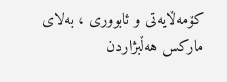كۆمه‌ڵایه‌تی و ئابووری ، به‌لای ماركس هه‌ڵبژاردن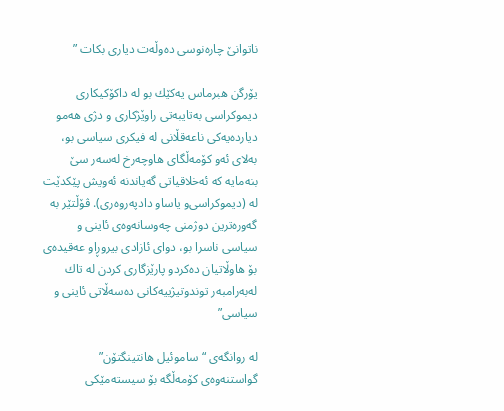ناتوانێ‌ چاره‌نوسی ده‌وڵه‌ت دیاری بكات ”

یۆرگن هبرماس یه‌كێك بو له‌ داكۆکیكاری‌ دیموكراسی به‌تایبه‌تی راوێژكاری‌ و دژی‌ هه‌مو دیارده‌یه‌كی‌ ناعه‌قڵانی‌ له‌ فیكری‌ سیاسی بو، به‌لای‌ ئه‌و كۆمه‌ڵگای‌ هاوچه‌رخ له‌سه‌ر سێ‌ بنه‌مایه‌ كه‌ ئەخلاقیاتی گەیاندنە ئەویش پێکدێت لە (دیموكراسی‌و یاساو دادپه‌روه‌ری). ڤۆڵتێر به‌ گه‌وره‌ترین دوژمنی‌ چه‌وسانه‌وه‌ی‌ ئاینی‌ و سیاسی‌ ناسرا بو، دوای‌ ئازادی‌ بیروڕاو عه‌قیده‌ی‌ بۆ هاوڵاتیان ده‌كردو پارێزگاری كردن له‌ تاك له‌به‌رامبه‌ر توندوتیژییه‌كانی‌ ده‌سه‌ڵاتی‌ ئاینی‌ و سیاسی”

له‌ روانگه‌ی‌ “ساموئیل هانتینگتۆن” گواستنه‌وه‌ی كۆمه‌ڵگه‌ بۆ سیسته‌مێكی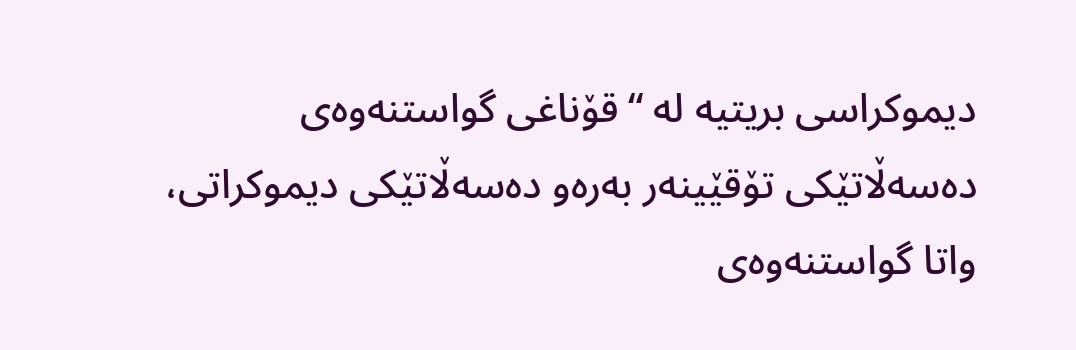دیموكراسی بریتیه‌ له‌ “قۆناغی‌ گواستنه‌وه‌ی‌ ده‌سه‌ڵاتێكی‌ تۆقێینه‌ر به‌ره‌و ده‌سه‌ڵاتێكی‌ دیموكراتی‌، واتا گواستنه‌وه‌ی‌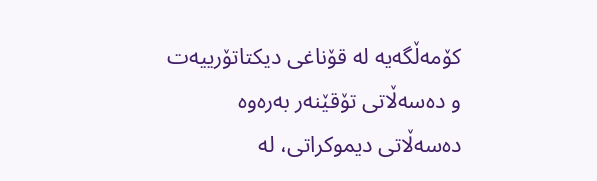كۆمه‌ڵگه‌یه‌ له‌ قۆناغی‌ دیكتاتۆرییه‌ت و ده‌سه‌ڵاتی‌ تۆقێنه‌ر به‌ره‌وه‌ ده‌سه‌ڵاتی‌ دیموكراتی‌، له‌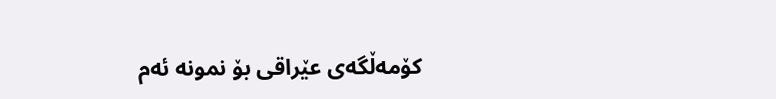كۆمه‌ڵگه‌ی‌ عێراقی‌ بۆ نمونه‌ ئه‌م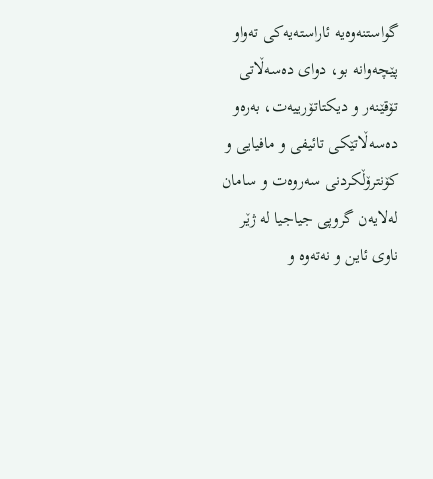گواستنه‌وه‌یه‌ ئاراسته‌یه‌كی‌ ته‌واو پێچه‌وانه‌ بو، دوای‌ ده‌سه‌ڵاتی‌ تۆقێنه‌ر و دیكتاتۆرییه‌ت، به‌ره‌و ده‌سه‌ڵاتێكی‌ تائیفی‌ و مافیایی‌ و كۆنترۆڵكردنی‌ سه‌روه‌ت و سامان له‌لایه‌ن گروپی‌ جیاجیا له‌ ژێر ناوی‌ ئاین و نه‌ته‌وه‌ و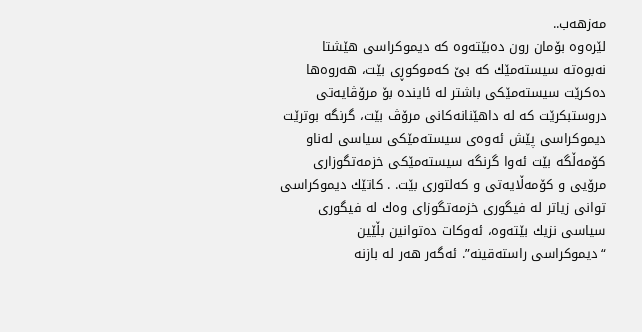مه‌زهه‌ب..
لێره‌وه‌ بۆمان رون ده‌بێته‌وه‌ كه‌ دیموكراسی‌ هێشتا نه‌بوەته‌ سیسته‌مێك كه‌ بێ‌ كه‌موكوڕی‌ بێت، هه‌روه‌ها ده‌كرێت سیسته‌مێكی‌ باشتر له‌ ئاینده‌ بۆ مرۆڤایه‌تی‌ دروستبكرێت كه‌ له‌ داهێنانه‌كانی‌ مرۆڤ بێت، گرنگه‌ بوترێت دیموكراسی‌ پێش ئه‌وه‌ی‌ سیسته‌مێكی‌ سیاسی‌ له‌ناو كۆمه‌ڵگه‌ بێت ئه‌وا گرنگه‌ سیسته‌مێكی‌ خزمه‌تگوزاری‌ مرۆیی‌ و كۆمه‌ڵایه‌تی‌ و كه‌لتوری‌ بێت. . كاتێك دیموكراسی‌ توانی‌ زیاتر له‌ فیگوری‌ خزمه‌تگوزای‌ وه‌ك له‌ فیگوری‌ سیاسی‌ نزیك بێته‌وه‌، ئه‌وكات ده‌توانین بڵێین “دیموكراسی‌ راسته‌قینه‌”. ئه‌گه‌ر هه‌ر له‌ بازنه‌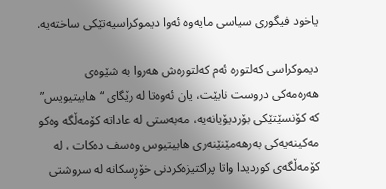یاخود فیگوری‌ سیاسی‌ مایه‌وه‌ ئه‌وا دیموكراسیه‌تێكی‌ ساخته‌یه‌.

دیموكراسی‌ كه‌لتوره‌ ئه‌م كه‌لتوره‌ش هه‌روا به‌ شێوه‌ی‌ هه‌ره‌مه‌كی‌ دروست نابێت، یان ئه‌وه‌تا له‌ رێگای‌ “هابیتیویس” كه‌ كۆنسێتێكی‌ بۆردیۆیانه‌یه‌، مه‌به‌ستی‌ له‌ عاداتە كۆمه‌ڵگه‌ وه‌كو مه‌كینه‌یه‌كی‌ به‌رهه‌مێنێنه‌ری‌ هابیتیوس وه‌سف ده‌كات ، له‌ كۆمه‌ڵگه‌ی كوردیدا واتا پراكتیزه‌كردنی‌ خۆڕسكانه‌ له‌ سروشتی‌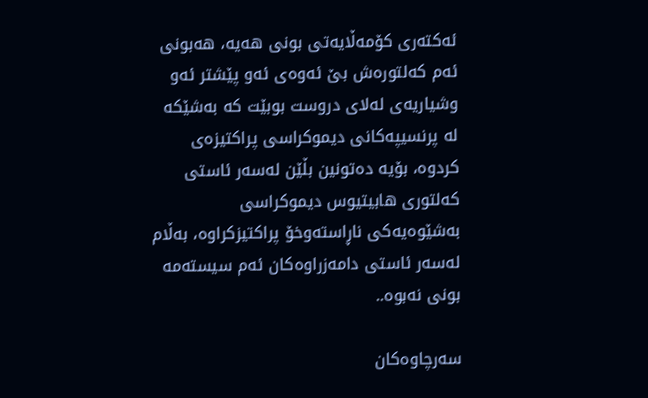ئه‌كته‌ری‌ كۆمه‌ڵایه‌تی‌ بونی‌ هه‌یه‌، هه‌بونی‌ ئه‌م كه‌لتوره‌ش بێ‌ ئه‌وه‌ی‌ ئه‌و پێشتر ئه‌و وشیاریه‌ی‌ له‌لای‌ دروست بوبێت كه‌ به‌شێكه‌ له‌ پرنسیپه‌كانی‌ دیموكراسی‌ پراكتیزه‌ی‌ كردوه‌، بۆیه‌ ده‌تونین بڵێن له‌سه‌ر ئاستی‌ كه‌لتوری‌ هابیتیوس دیموكراسی‌ به‌شێوه‌یه‌كی‌ ناڕاسته‌وخۆ پراكتیزكراوه‌، بەڵام له‌سه‌ر ئاستی‌ دامه‌زراوه‌كان ئه‌م سیسته‌مه‌ بونی‌ نه‌بوه..

سه‌رچاوه‌كان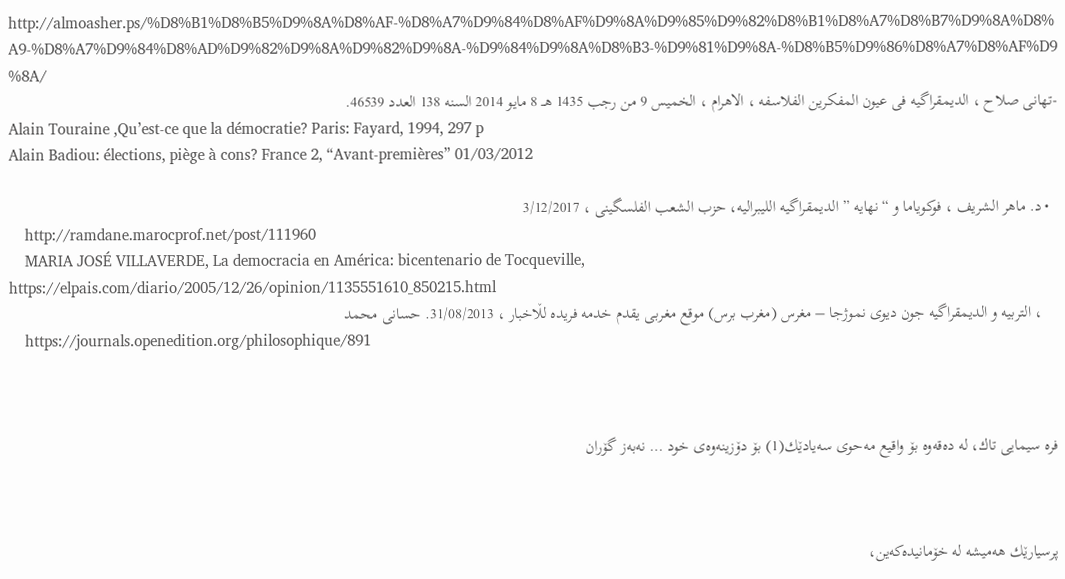http://almoasher.ps/%D8%B1%D8%B5%D9%8A%D8%AF-%D8%A7%D9%84%D8%AF%D9%8A%D9%85%D9%82%D8%B1%D8%A7%D8%B7%D9%8A%D8%A9-%D8%A7%D9%84%D8%AD%D9%82%D9%8A%D9%82%D9%8A-%D9%84%D9%8A%D8%B3-%D9%81%D9%8A-%D8%B5%D9%86%D8%A7%D8%AF%D9%8A/
-تهانی صلاح ، الدیمقراگیه‌ فی عیون المفكرین الفلاسفه‌ ، الاهرام ، الخمیس 9 من رجب 1435 هــ 8 مایو 2014 السنه‌ 138 العدد 46539.
Alain Touraine ,Qu’est-ce que la démocratie? Paris: Fayard, 1994, 297 p
Alain Badiou: élections, piège à cons? France 2, “Avant-premières” 01/03/2012

  • د. ماهر الشریف ، فوكویاما و “نهایه‌ ” الدیمقراگیه‌ اللیبرالیه‌، حزب الشعب الفلسگینی ، 3/12/2017
    http://ramdane.marocprof.net/post/111960
    MARIA JOSÉ VILLAVERDE, La democracia en América: bicentenario de Tocqueville, https://elpais.com/diario/2005/12/26/opinion/1135551610_850215.html
    ، التربیه‌ و الدیمقراگیه‌ جون دیوی نموژجا – مغرس (مغرب برس) موقع مغربی یقدم خدمه‌ فریده‌ لڵاخبار ، 31/08/2013. حسانی محمد
    https://journals.openedition.org/philosophique/891



فرە سیمایی تاك، لە دەقەوە بۆ واقیع مەحوی سەیادێك(1) بۆ دۆزینەوەی خود … نەبەز گۆران



پرسیارێك هەمیشە لە خۆمانیدەكەین،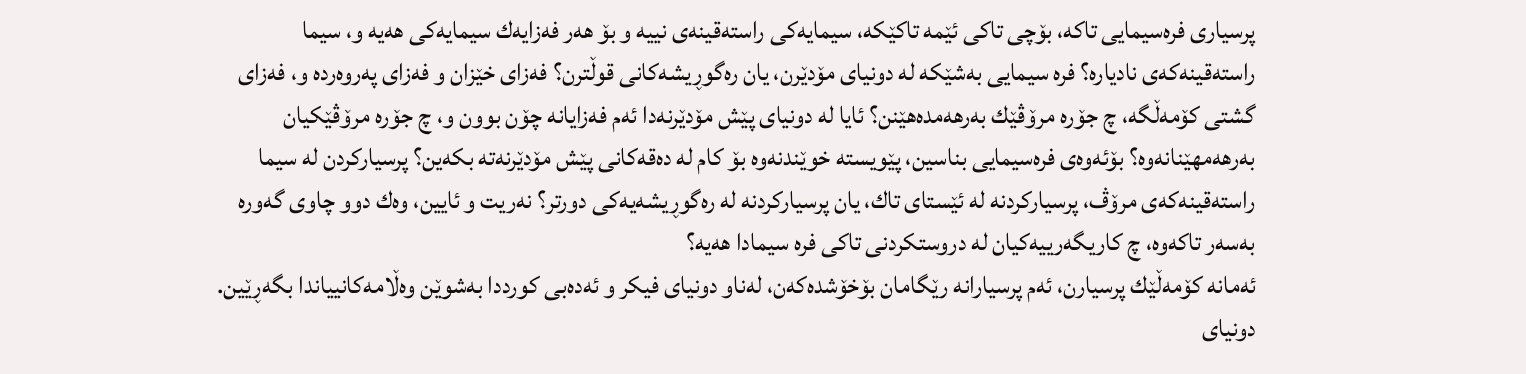پرسیاری فرەسیمایی تاكە، بۆچی تاكی ئێمە تاكێكە، سیمایەكی راستەقینەی نییە و بۆ هەر فەزایەك سیمایەكی هەیە و، سیما راستەقینەكەی نادیارە؟ فرە سیمایی بەشێكە لە دونیای مۆدێرن، یان رەگوڕیشەكانی قوڵترن؟ فەزای خێزان و فەزای پەروەردە و، فەزای گشتی كۆمەڵگە، چ جۆرە مرۆڤێك بەرهەمدەهێنن؟ ئایا لە دونیای پێش مۆدێرنەدا ئەم فەزایانە چۆن بوون و، چ جۆرە مرۆڤێكیان بەرهەمهێنانەوە؟ بۆئەوەی فرەسیمایی بناسین، پێویستە خوێندنەوە بۆ كام لە دەقەكانی پێش مۆدێرنەتە بكەین؟ پرسیاركردن لە سیما راستەقینەكەی مرۆڤ، پرسیاركردنە لە ئێستای تاك، یان پرسیاركردنە لە رەگوڕیشەیەكی دورتر؟ نەریت و ئایین، وەك دوو چاوی گەورە بەسەر تاكەوە، چ كاریگەرییەكیان لە دروستكردنی تاكی فرە سیمادا هەیە؟
ئەمانە كۆمەڵێك پرسیارن، ئەم پرسیارانە رێگامان بۆخۆشدەكەن، لەناو دونیای فیكر و ئەدەبی كورددا بەشوێن وەڵامەكانییاندا بگەڕێین. دونیای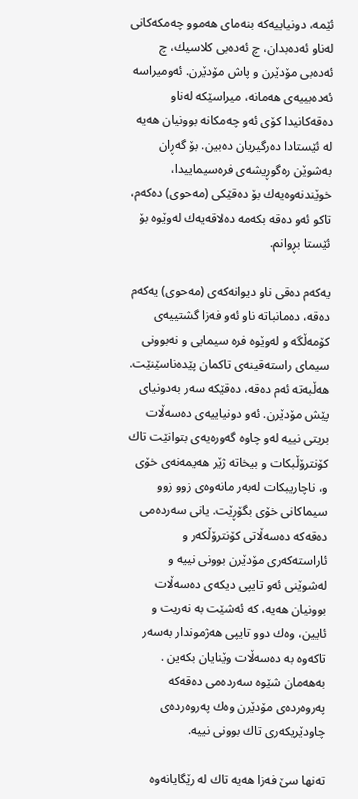ئێمە، دونیاییەكە بنەمای هەموو چەمكەكانی لەناو ئەدەبدان، چ ئەدەبی كلاسیك، چ ئەدەبی مۆدێرن و پاش مۆدێرن. ئەومیراسە ئەدەبییەی هەمانە، میراسێكە لەناو دەقەكانیدا كۆی ئەو چەمكانە بوونیان هەیە لە ئێستادا دەرگیریان دەبین. بۆ گەڕان بەشوێن رەگوڕیشەی فرەسیماییدا، خوێندنەوەیەك بۆ دەقێكی (مەحوی) دەكەم، تاكو ئەو دەقە بكەمە دەلاقەیەك لەوێوە بۆ ئێستا بڕوانم.

یەكەم دەقی ناو دیوانەكەی (مەحوی) یەكەم دەقە، دەمانباتە ناو ئەو فەزا گشتییەی كۆمەڵگە و لەوێوە فرە سیمایی و نەبوونی سیمای راستەقینەی تاكمان پێدەناسێنێت. هەڵبەتە ئەم دەقە، دەقێكە سەر بەدونیای پێش مۆدێرن. ئەو دونیاییەی دەسەڵات بریتی نییە لەو چاوە گەورەیەی بتوانێت تاك كۆنترۆڵبكات و بیخاتە ژێر هەیمەنەی خۆی و، ناچاریبكات لەبەر مانەوەی زوو زوو سیماكانی خۆی بگۆڕێت. یانی سەردەمی دەقەكە دەسەڵاتی كۆنترۆڵكەر و ئاراستەكەری مۆدێرن بوونی نییە و لەشوێنی ئەو تایپی دیكەی دەسەڵات بوونیان هەیە، كە ئەشێت بە نەریت و ئایین، وەك دوو تایپی هەژموندار بەسەر تاكەوە بە دەسەڵات وێنایان بكەین . بەهەمان شێوە سەردەمی دەقەكە پەروەردەی مۆدێرن وەك پەروەردەی چاودێریكەری تاك بوونی نییە.

تەنها سێ‌ فەزا هەیە تاك لە رێگایانەوە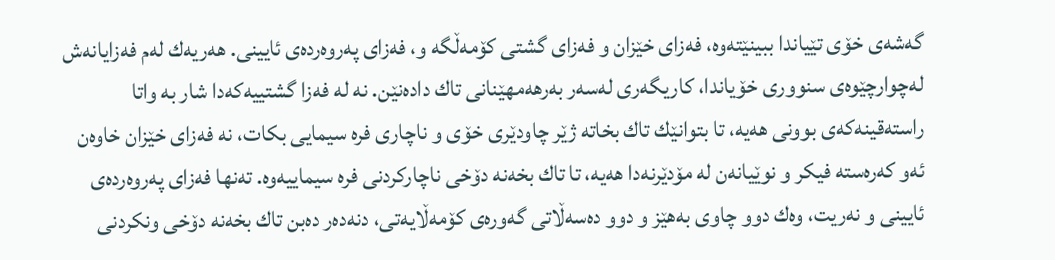گەشەی خۆی تێیاندا ببینێتەوە، فەزای خێزان و فەزای گشتی كۆمەڵگە و، فەزای پەروەردەی ئایینی. هەریەك لەم فەزایانەش لەچوارچێوەی سنووری خۆیاندا، كاریگەری لەسەر بەرهەمهێنانی تاك دادەنێن. نە لە فەزا گشتییەكەدا شار بە واتا راستەقینەكەی بوونی هەیە، تا بتوانێك تاك بخاتە ژێر چاودێری خۆی و ناچاری فرە سیمایی بكات، نە فەزای خێزان خاوەن ئەو كەرەستە فیكر و نوێیانەن لە مۆدێرنەدا هەیە، تا تاك بخەنە دۆخی ناچاركردنی فرە سیماییەوە. تەنها فەزای پەروەردەی ئایینی و نەریت، وەك دوو چاوی بەهێز و دوو دەسەڵاتی گەورەی كۆمەڵایەتی، دنەدەر دەبن تاك بخەنە دۆخی ونكردنی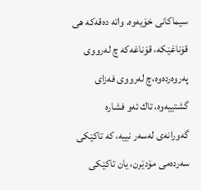سیماكانی خۆیەوە. واتە دەقەكە هی قۆناغێكە، قۆناغەكە چ لەرووی پەروەردەوە،چ لەرووی فەزای گشتییەوە، تاك ئەو فشارە گەورانەی لەسەر نییە، كە تاكێكی سەردەمی مۆدێرن، یان تاكێكی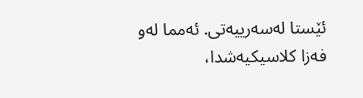ئێستا لەسەرییەتی. ئەمما لەو فەزا كلاسیكیەشدا،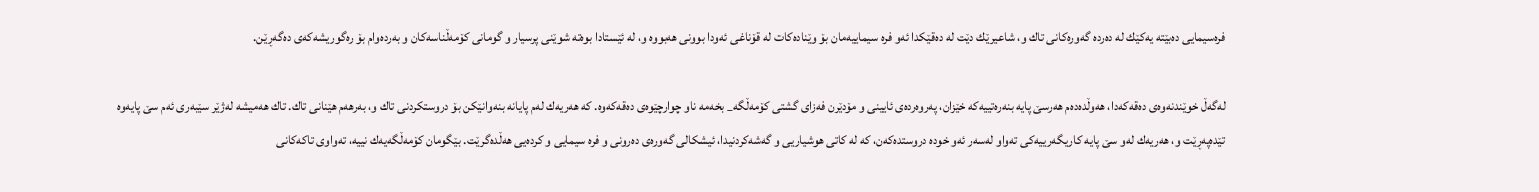فرەسیمایی دەبێتە یەكێك لە دەردە گەورەكانی تاك و، شاعیرێك دێت لە دەقێكدا ئەو فرە سیماییەمان بۆ وێنادەكات لە قۆناغی ئەودا بوونی هەبووە و، لە ئێستادا بوەتە شوێنی پرسیار و گومانی كۆمەڵناسەكان و بەردەوام بۆ رەگوریشەكەی دەگەڕێن.

لەگەڵ خوێندنەوەی دەقەكەدا، هەوڵدەدەم هەرسێ پایە بنەرەتییەكە خێزان، پەروەردەی ئایینی و مۆدێرن فەزای گشتی كۆمەڵگە_ بخەمە ناو چوارچێوەی دەقەكەوە. كە هەریەك لەم پایانە بنەوانێكن بۆ دروستكردنی تاك و، بەرهەم هێنانی تاك. تاك هەمیشە لەژێر سێبەری ئەم سێ‌ پایەوە تێدەپەڕێت و، هەریەك لەو سێ‌ پایە كاریگەرییەكی تەواو لەسەر ئەو خودە دروستدەكەن، كە لە كاتی هوشیاریی و گەشەكردنیدا، ئیشكالی گەورەی دەرونی و فرە سیمایی و كردەیی هەڵدەگرێت. بێگومان كۆمەڵگەیەك نییە، تەواوی تاكەكانی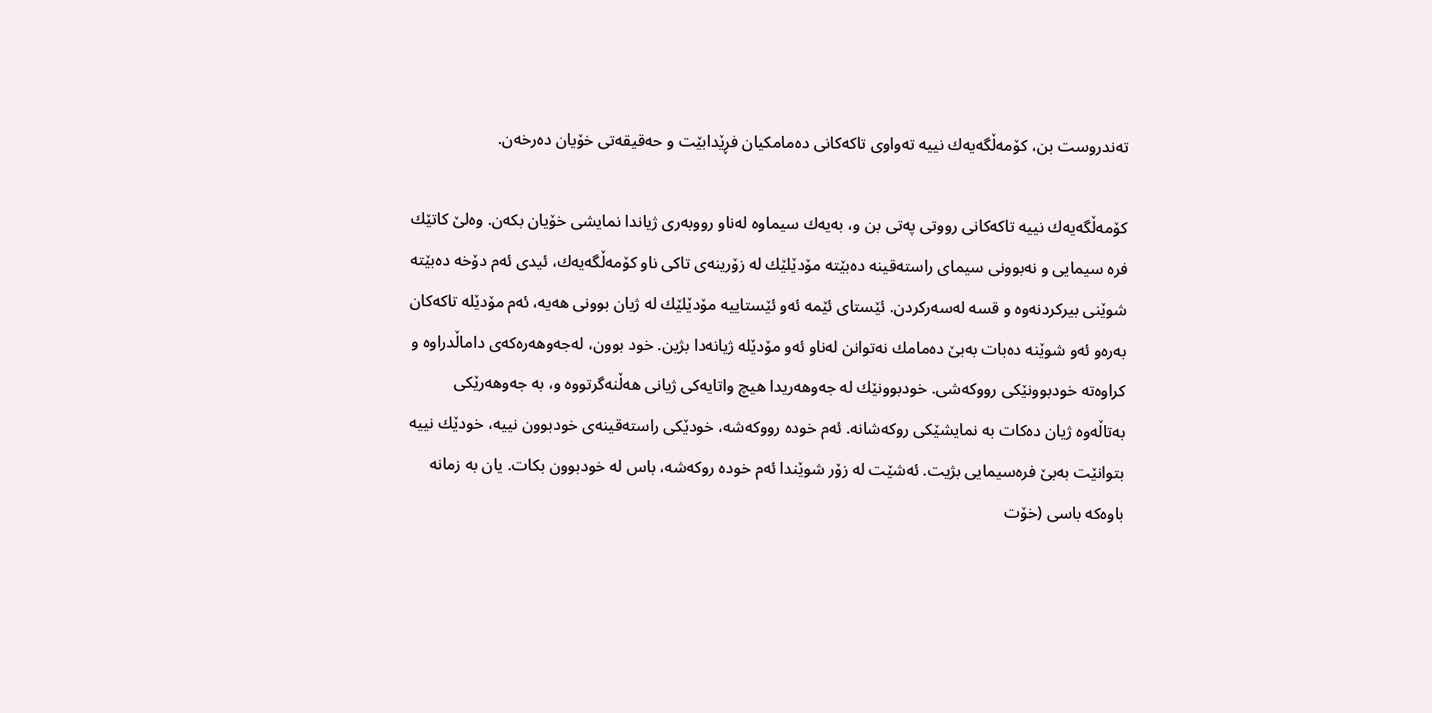تەندروست بن، كۆمەڵگەیەك نییە تەواوی تاكەكانی دەمامكیان فڕێدابێت و حەقیقەتی خۆیان دەرخەن.

كۆمەڵگەیەك نییە تاكەكانی رووتی پەتی بن و، بەیەك سیماوە لەناو رووبەری ژیاندا نمایشی خۆیان بكەن. وەلێ‌ كاتێك فرە سیمایی و نەبوونی سیمای راستەقینە دەبێتە مۆدێلێك لە زۆرینەی تاكی ناو كۆمەڵگەیەك، ئیدی ئەم دۆخە دەبێتە شوێنی بیركردنەوە و قسە لەسەركردن. ئێستای ئێمە ئەو ئێستاییە مۆدێلێك لە ژیان بوونی هەیە، ئەم مۆدێلە تاكەكان بەرەو ئەو شوێنە دەبات بەبێ‌ دەمامك نەتوانن لەناو ئەو مۆدێلە ژیانەدا بژین. خود بوون، لەجەوهەرەكەی داماڵدراوە و كراوەتە خودبوونێكی رووكەشی. خودبوونێك لە جەوهەریدا هیچ واتایەكی ژیانی هەڵنەگرتووە و، بە جەوهەرێكی بەتاڵەوە ژیان دەكات بە نمایشێكی روكەشانە. ئەم خودە رووكەشە، خودێكی راستەقینەی خودبوون نییە، خودێك نییە بتوانێت بەبێ‌ فرەسیمایی بژیت. ئەشێت لە زۆر شوێندا ئەم خودە روكەشە، باس لە خودبوون بكات. یان بە زمانە باوەكە باسی (خۆت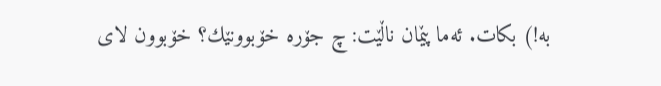بە!) بكات. ئەما پێمان ناڵێت: چ جۆرە خۆبوونێك؟ خۆبوون لای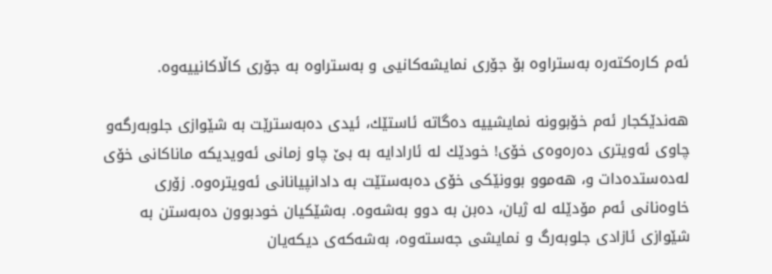ئەم كارەكتەرە بەستراوە بۆ جۆری نمایشەكانیی و بەستراوە بە جۆری كاڵاكانییەوە.

هەندێكجار ئەم خۆبوونە نمایشییە دەگاتە ئاستێك، ئیدی دەبەسترێت بە شێوازی جلوبەرگەو چاوی ئەویتری دەرەوەی خۆی! خودێك لە ئارادایە بە بێ‌ چاو زمانی ئەویدیكە ماناكانی خۆی لەدەستدەدات و، هەموو بوونێكی خۆی دەبەستێت بە دادانپیانانی ئەویترەوە. زۆری خاوەنانی ئەم مۆدێلە لە ژیان، دەبن بە دوو بەشەوە. بەشێكیان خودبوون دەبەستن بە شێوازی ئازادی جلوبەرگ و نمایشی جەستەوە، بەشەكەی دیكەیان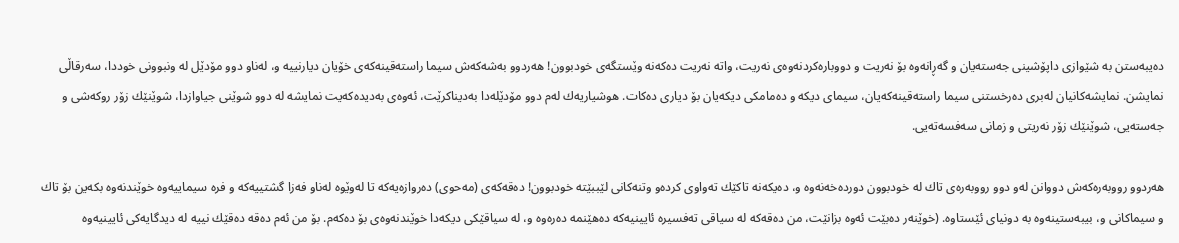دەیبەستن بە شێوازی داپۆشینی جەستەیان و گەڕانەوە بۆ نەریت و دووبارەكردنەوەی نەریت، واتە نەریت دەكەنە وێستگەی خودبوون! هەردوو بەشەكەش سیما راستەقینەكەی خۆیان دیارنییە و، لەناو دوو مۆدێل لە ونبوونی خوددا، سەرقاڵی نمایشن. نمایشەكانیان لەبری دەرخستنی سیما راستەقینەكەیان، سیمای دیكە و دەمامكی دیكەیان بۆ دیاری دەكات. هوشیاریەك لەم دوو مۆدێلەدا بەدیناكرێت، ئەوەی بەدیدەكەیت نمایشە لە دوو شوێنی جیاوازدا، شوێنێك زۆر روكەشی و جەستەیی، شوێنێك زۆر نەریتی و زمانی سەفسەتەیی.

هەردوو رووبەرەكەش دووانن لەو دوو رووبەرەی تاك لە خودبوون دوردەخەنەوە و، دەیكەنە تاكێك تەواوی كردەو وتنەكانی لێببێتە خودبوون! دەقەكەی (مەحوی) دەروازەیەكە تا لەوێوە لەناو فەزا گشتییەكە و فرە سیماییەوە خوێندنەوە بكەین بۆ تاك و سیماكانی و، بیبەستینەوە بە دونیای ئێستاوە. (خوێنەر دەبێت ئەوە بزانێت، من دەقەكە لە سیاقی تەفسیرە ئایینیەكە دەهێنمە دەرەوە و، لە سیاقێكی دیكەدا خوێندنەوەی بۆ دەكەم. بۆ من ئەم دەقە دەقێك نییە لە دیدگایەكی ئایینیەوە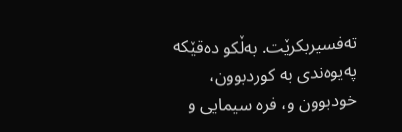تەفسیربكرێت. بەڵكو دەقێكە پەیوەندی بە كوردبوون، خودبوون و، فرە سیمایی و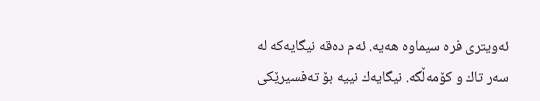ئەویتری فرە سیماوە هەیە. ئەم دەقە نیگایەكە لە سەر تاك و كۆمەڵگە. نیگایەك نییە بۆ تەفسیرێكی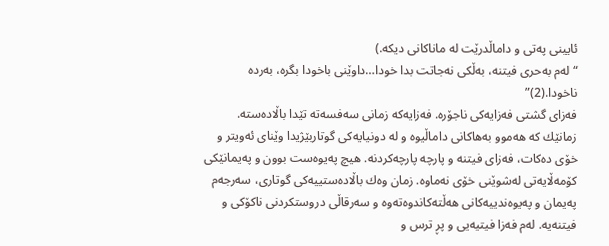ئایینی پەتی و داماڵدرێت لە ماناكانی دیكە.)
“لەم بەحری فیتنە، بەڵكی نەجاتت بدا خودا…داوێنی باخودا بگرە، بەردە ناخودا.(2)”
فەزای گشتی فەزایەكی ناجۆرە. فەزایەكە زمانی سەفسەتە تێدا باڵادەستە. زمانێك كە هەموو بەهاكانی داماڵیوە و لە دونیایەكی گوتاربێژیدا وێنای ئەویتر و خۆی دەكات، فەزای فیتنە و پارچە پارچەكردنە. هیچ پەیوەست بوون و پەیمانێكی كۆمەڵایەتی لەشوێنی خۆی نەماوە. زمان وەك باڵادەستییەكی گوتاری، سەرجەم پەیمان و پەیوەندییەكانی هەڵتەكاندوەتەوە و سەرقاڵی دروستكردنی ناكۆكی و فیتنەیە. لەم فەزا فیتیەیی و پڕ ترس و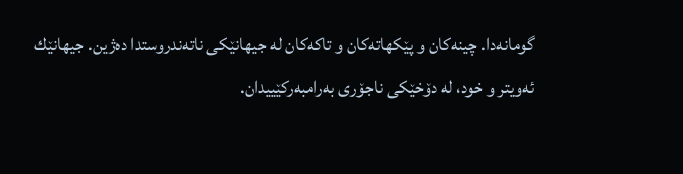گومانەدا. چینەكان و پێكهاتەكان و تاكەكان لە جیهانێكی ناتەندروستدا دەژین. جیهانێك ئەویتر و خود، لە دۆخێكی ناجۆری بەرامبەركێییدان.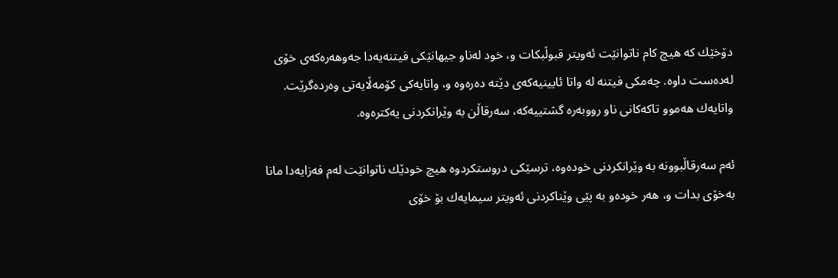دۆخێك كە هیچ كام ناتوانێت ئەویتر قبوڵبكات و، خود لەناو جیهانێكی فیتنەیەدا جەوهەرەكەی خۆی لەدەست داوە. چەمكی فیتنە لە واتا ئایینیەكەی دێتە دەرەوە و، واتایەكی كۆمەڵایەتی وەردەگرێت. واتایەك هەموو تاكەكانی ناو رووبەرە گشتییەكە، سەرقاڵن بە وێرانكردنی یەكترەوە.

ئەم سەرقاڵبوونە بە وێرانكردنی خودەوە، ترسێكی دروستكردوە هیچ خودێك ناتوانێت لەم فەزایەدا مانا بەخۆی بدات و، هەر خودەو بە پێی وێناكردنی ئەویتر سیمایەك بۆ خۆی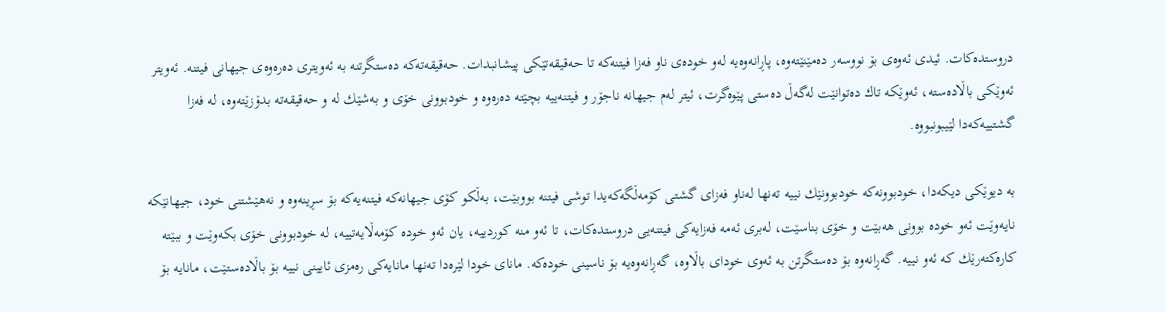دروستدەكات. ئیدی ئەوەی بۆ نووسەر دەمێنێتەوە، پاڕانەوەیە لەو خودەی ناو فەزا فیتنەكە تا حەقیقەتێكی پیشانبدات. حەقیقەتەكە دەستگرتنە بە ئەویتری دەرەوەی جیهانی فیتنە. ئەویتر ئەوێكی باڵادەستە، ئەوێكە تاك دەتوانێت لەگەڵ دەستی پێوەگرت، ئیتر لەم جیهانە ناجۆر و فیتنەییە بچێتە دەرەوە و خودبوونی خۆی و بەشێك لە و حەقیقەتە بدۆزێتەوە، لە فەزا گشتییەكەدا لێیبونبووە.

بە دیوێكی دیكەدا، خودبوونەكە خودبوونێك نییە تەنها لەناو فەزای گشتی كۆمەڵگەكەیدا توشی فیتنە بووبێت، بەڵكو كۆی جیهانەكە فیتنەیەكە بۆ سڕینەوە و نەهێشتنی خود، جیهانێكە نایەوێت ئەو خودە بوونی هەبێت و خۆی بناسێت، لەبری ئەمە فەزایەكی فیتنەیی دروستدەكات، تا ئەو منە كوردییە، یان ئەو خودە كۆمەڵایەتییە، لە خودبوونی خۆی بكەوێت و ببێتە كارەكتەرێك كە ئەو نییە. گەڕانەوە بۆ دەستگرتن بە ئەوی خودای باڵاوە، گەڕانەوەیە بۆ ناسینی خودەكە. مانای خودا لێرەدا تەنها مانایەكی رەمزی ئایینی نییە بۆ باڵادەستێت، مانایە بۆ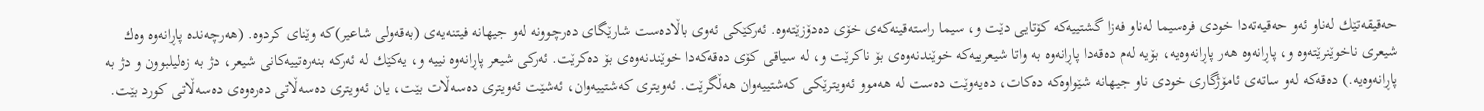حەقیقەتێك لەناو ئەو حەقیەتەدا خودی فرەسیما لەناو فەزا گشتییەكە كۆتایی دێت و، سیما راستەقینەكەی خۆی دەدۆزێتەوە. ئەركێكی ئەوی باڵادەست شارێگای دەرچوونە لەو جیهانە فیتنەیەی (بەقەولی شاعیر)كە وێنای كردوە. (هەرچەندە پاڕانەوە وەك شیعری ناخوێنرێتەوە و، پاڕانەوە هەر پاڕانەوەیە، بۆیە لەم دەقەدا پاڕانەوە بە واتا شیعرییەكە خوێندنەوەی بۆ ناكرێت و، لە سیاقی كۆی دەقەكەدا خوێندنەوەی بۆ دەكرێت. ئەركی شیعر پاڕانەوە نییە و، یەكێك لە ئەركە بنەرەتییەكانی شیعر، دژ بە زەلیلبوون و دژ بە پاڕانەوەیە.) دەقەكە لەو ساتەی ئامۆژگاری خودی ناو جیهانە شێواوەكە دەكات، دەیەوێت دەست لە هەموو ئەویترێكی كەشتییەوان هەڵگرێت. ئەویتری كەشتییەوان، ئەشێت ئەویتری دەسەڵات بێت، یان ئەویتری دەسەڵاتی دەرەوەی دەسەڵاتی كورد بێت.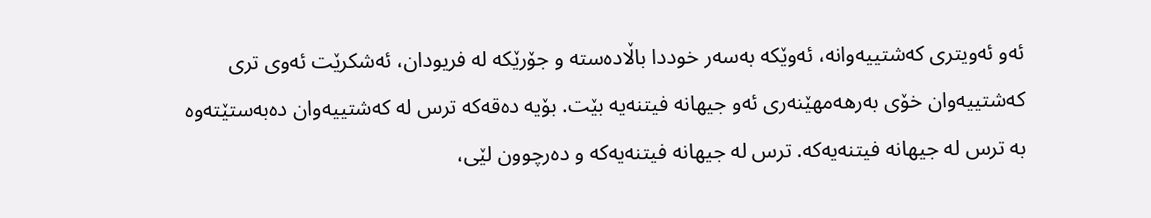ئەو ئەویتری كەشتییەوانە، ئەوێكە بەسەر خوددا باڵادەستە و جۆرێكە لە فریودان، ئەشكرێت ئەوی تری كەشتییەوان خۆی بەرهەمهێنەری ئەو جیهانە فیتنەیە بێت. بۆیە دەقەكە ترس لە كەشتییەوان دەبەستێتەوە بە ترس لە جیهانە فیتنەیەكە. ترس لە جیهانە فیتنەیەكە و دەرچوون لێی،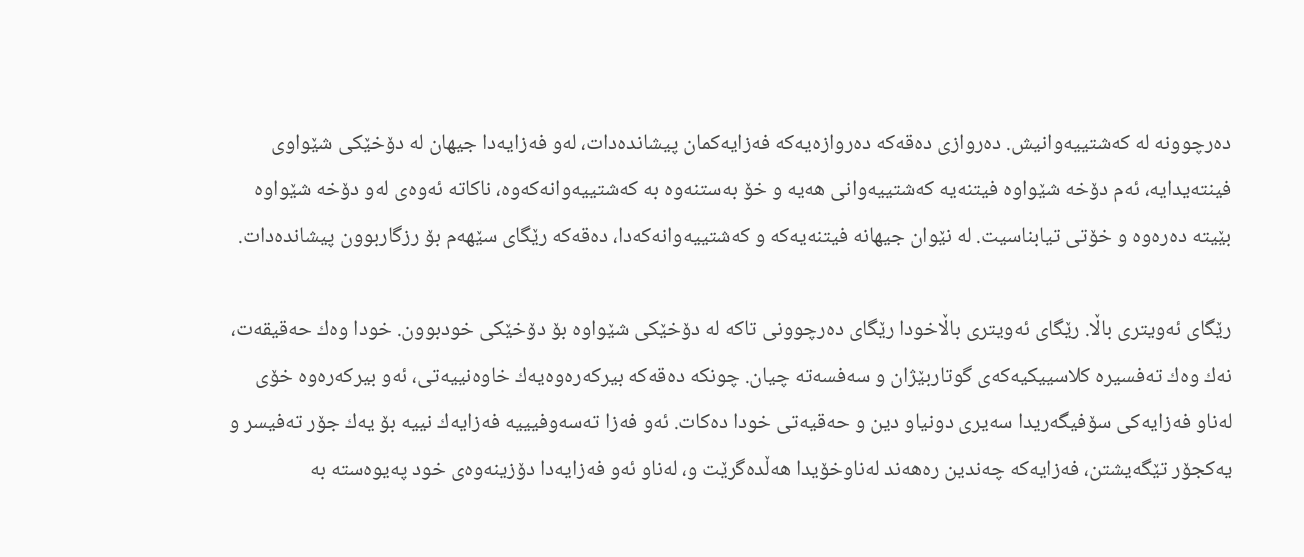دەرچوونە لە كەشتییەوانیش. دەروازی دەقەكە دەروازەیەكە فەزایەكمان پیشاندەدات، لەو فەزایەدا جیهان لە دۆخێكی شێواوی فینتەیدایە، ئەم دۆخە شێواوە فیتنەیە كەشتییەوانی هەیە و خۆ بەستنەوە بە كەشتییەوانەكەوە، ناكاتە ئەوەی لەو دۆخە شێواوە بێیتە دەرەوە و خۆتی تیابناسیت. لە نێوان جیهانە فیتنەیەكە و كەشتییەوانەكەدا، دەقەكە رێگای سێهەم بۆ رزگاربوون پیشاندەدات.

رێگای ئەویتری باڵا. رێگای ئەویتری باڵاخودا رێگای دەرچوونی تاكە لە دۆخێكی شێواوە بۆ دۆخێكی خودبوون. خودا وەك حەقیقەت، نەك وەك تەفسیرە كلاسییكیەكەی گوتاربێژان و سەفسەتە چیان. چونكە دەقەكە بیركەرەوەیەك خاوەنییەتی، ئەو بیركەرەوە خۆی لەناو فەزایەكی سۆفیگەریدا سەیری دونیاو دین و حەقیەتی خودا دەكات. ئەو فەزا تەسەوفیییە فەزایەك نییە بۆ یەك جۆر تەفیسر و یەكجۆر تێگەیشتن، فەزایەكە چەندین رەهەند لەناوخۆیدا هەڵدەگرێت و، لەناو ئەو فەزایەدا دۆزینەوەی خود پەیوەستە بە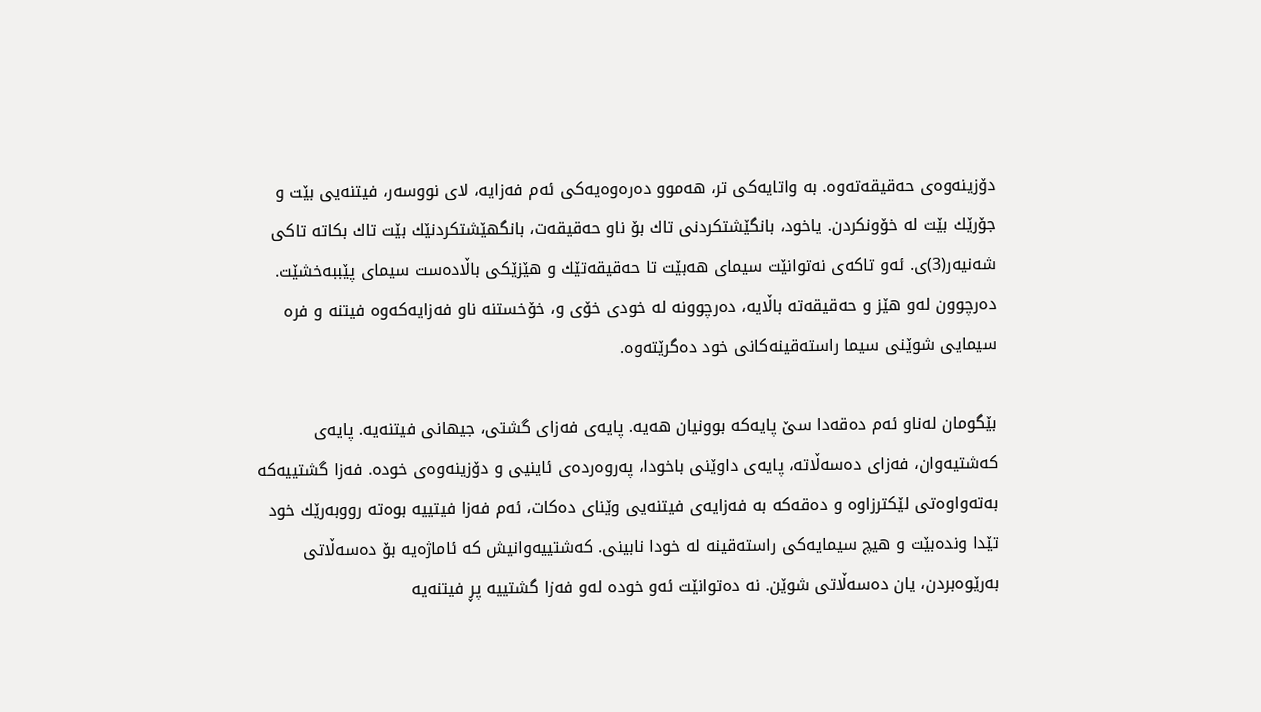دۆزینەوەی حەقیقەتەوە. بە واتایەكی تر، هەموو دەرەوەیەكی ئەم فەزایە، لای نووسەر، فیتنەیی بێت و جۆرێك بێت لە خۆونكردن. یاخود، بانگێشتكردنی تاك بۆ ناو حەقیقەت، بانگهێشتكردنێك بێت تاك بكاتە تاكی شەنیەر(3)ی. ئەو تاكەی نەتوانێت سیمای هەبێت تا حەقیقەتێك و هێزێكی باڵادەست سیمای پێببەخشێت. دەرچوون لەو هێز و حەقیقەتە باڵایە، دەرچوونە لە خودی خۆی و، خۆخستنە ناو فەزایەكەوە فیتنە و فرە سیمایی شوێنی سیما راستەقینەكانی خود دەگرێتەوە.

بێگومان لەناو ئەم دەقەدا سێ‌ پایەكە بوونیان هەیە. پایەی فەزای گشتی، جیهانی فیتنەیە. پایەی كەشتیەوان، فەزای دەسەڵاتە، پایەی داوێنی باخودا، پەروەردەی ئاینیی و دۆزینەوەی خودە. فەزا گشتییەكە بەتەواوەتی لێكترزاوە و دەقەكە بە فەزایەی فیتنەیی وێنای دەكات، ئەم فەزا فیتییە بوەتە رووبەرێك خود تێدا وندەبێت و هیچ سیمایەكی راستەقینە لە خودا نابینی. كەشتییەوانیش كە ئاماژەیە بۆ دەسەڵاتی بەرێوەبردن، یان دەسەڵاتی شوێن. نە دەتوانێت ئەو خودە لەو فەزا گشتییە پڕ فیتنەیە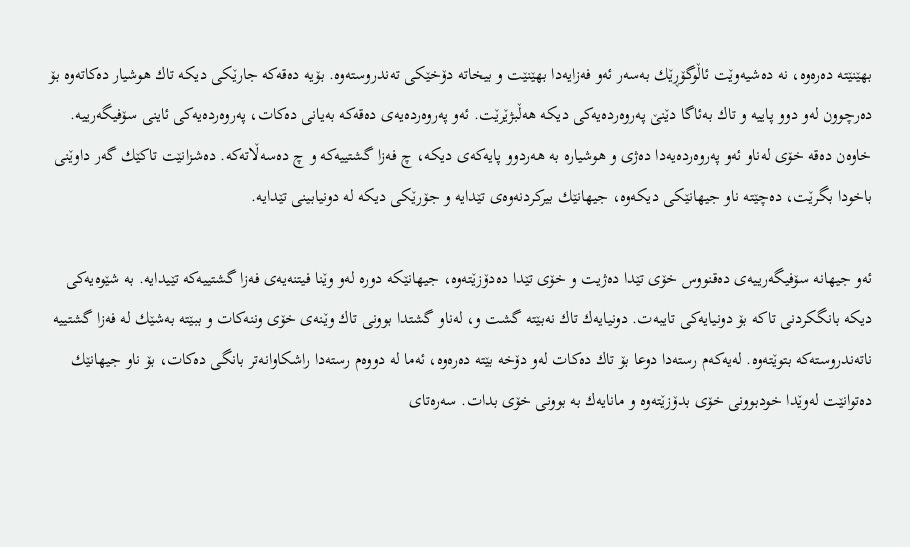بهێنێتە دەرەوە، نە دەشیەوێت ئاڵوگۆڕێك بەسەر ئەو فەزایەدا بهێنێت و بیخاتە دۆخێكی تەندروستەوە. بۆیە دەقەكە جارێكی دیكە تاك هوشیار دەكاتەوە بۆ دەرچوون لەو دوو پاییە و تاك بەئاگا دێنێ‌ پەروەردەیەكی دیكە هەڵبژێرێت. ئەو پەروەردەیەی دەقەكە بەیانی دەكات، پەروەردەیەكی ئاینی سۆفیگەرییە. خاوەن دەقە خۆی لەناو ئەو پەروەردەیەدا دەژی و هوشیارە بە هەردوو پایەكەی دیكە، چ فەزا گشتییەكە و چ دەسەڵاتەكە. دەشزانێت تاكێك گەر داوێنی باخودا بگرێت، دەچێتە ناو جیهانێكی دیكەوە، جیهانێك بیركردنەوەی تێدایە و جۆرێكی دیكە لە دونیابینی تێدایە.

ئەو جیهانە سۆفیگەرییەی دەقنووس خۆی تێدا دەژیت و خۆی تێدا دەدۆزێتەوە، جیهانێكە دورە لەو وێنا فیتنەیەی فەزا گشتییەكە تێیدایە. بە شێوەیەكی دیكە بانگكردنی تاكە بۆ دونیایەكی تایبەت. دونیایەك تاك نەبێتە گشت و، لەناو گشتدا بوونی تاك وێنەی خۆی وننەكات و ببێتە بەشێك لە فەزا گشتییە ناتەندروستەكە بتوێتەوە. لەیەكەم رستەدا دوعا بۆ تاك دەكات لەو دۆخە بێتە دەرەوە، ئەما لە دووەم رستەدا راشكاوانەتر بانگی دەكات، بۆ ناو جیهانێك دەتوانێت لەوێدا خودبوونی خۆی بدۆزێتەوە و مانایەك بە بوونی خۆی بدات. سەرەتای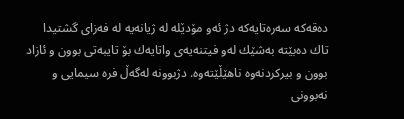دەقەكە سەرەتایەكە دژ ئەو مۆدێلە لە ژیانەیە لە فەزای گشتیدا تاك دەبێتە بەشێك لەو فیتنەیەی واتایەك بۆ تایبەتی بوون و ئازاد بوون و بیركردنەوە ناهێڵێتەوە. دژبوونە لەگەڵ فرە سیمایی و نەبوونی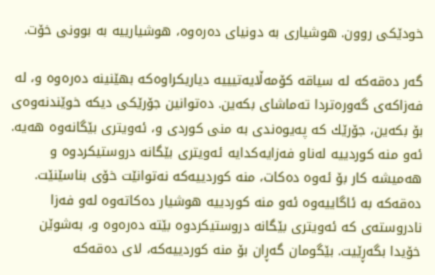خودێكی روون. هوشیاری بە دونیای دەرەوە، هوشیارییە بە بوونی خۆت.

گەر دەقەكە لە سیاقە كۆمەڵایەتیییە دیاریكراوەكە بهێنینە دەرەوە و، لە فەزاكەی گەورەتردا تەماشای بكەین. دەتوانین جۆرێكی دیكە خوێندنەوەی بۆ بكەین، جۆرێك كە پەیوەندی بە منی كوردی و، ئەویتری بێگانەوە هەیە. ئەو منە كوردییە لەناو فەزایەكدایە ئەویتری بێگانە دروستیكردوە و هەمیشە كار بۆ ئەوە دەكات، منە كوردییەكە نەتوانێت خۆی بناسێنێت. دەقەكە بە ئاگاییەوە ئەو منە كوردییە هوشیار دەكاتەوە لەو فەزا نادروستەی كە ئەویتری بێگانە دروستیكردوە بێتە دەرەوە و، بەشوێن خۆیدا بگەڕێیت. بێگومان گەڕان بۆ منە كوردییەكە، لای دەقەكە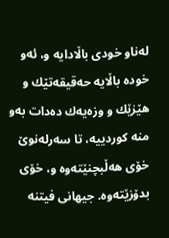لەناو خودی باڵادایە و، ئەو خودە باڵایە حەقیقەتێك و هێزێك و وزەیەك دەدات بەو منە كوردییە، تا سەرلەنوێ‌ خۆی هەڵبچنێتەوە و، خۆی بدۆزێتەوە. جیهانی فیتنە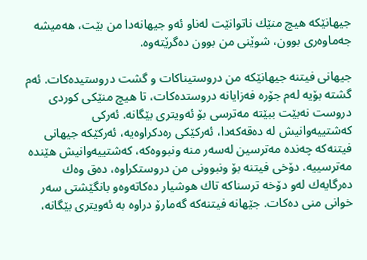جیهانێكە هیچ منێك ناتوانێت لەناو ئەو جیهانەدا من بێت، هەمیشە جەماوەری بوون، شوێنی من بوون دەگرێتەوە.

جیهانی فیتنە جیهانێكە من دروستیناكات و گشت دروستیدەكات. ئەم گشتە بۆیە لەم جۆرە فەزایانە دروستدەكات، تا هیچ منێكی كوردی دروست نەبێت ببێتە مەترسی بۆ ئەویتری بێگانە. ئەركی كەشتییەوانیش لە دەقەكەدا، ئەركێكی رەدكراوەیە، ئەركێكە جیهانی فیتنەكە چەندە مەترسین لەسەر منە ونبووەكە، كەشتییەوانیش هێندە مەترسییە. دۆخی فیتنە بۆ ونبوونی من دروستكراوە، دەق وەك دەرگایەك لەو دۆخە ترسناكە تاك هوشیار دەكاتەوەو بانگێشتی سەر خوانی منی دەكات. جێهانە فیتنەكە گەمارۆ دراوە بە ئەویتری بێگانە،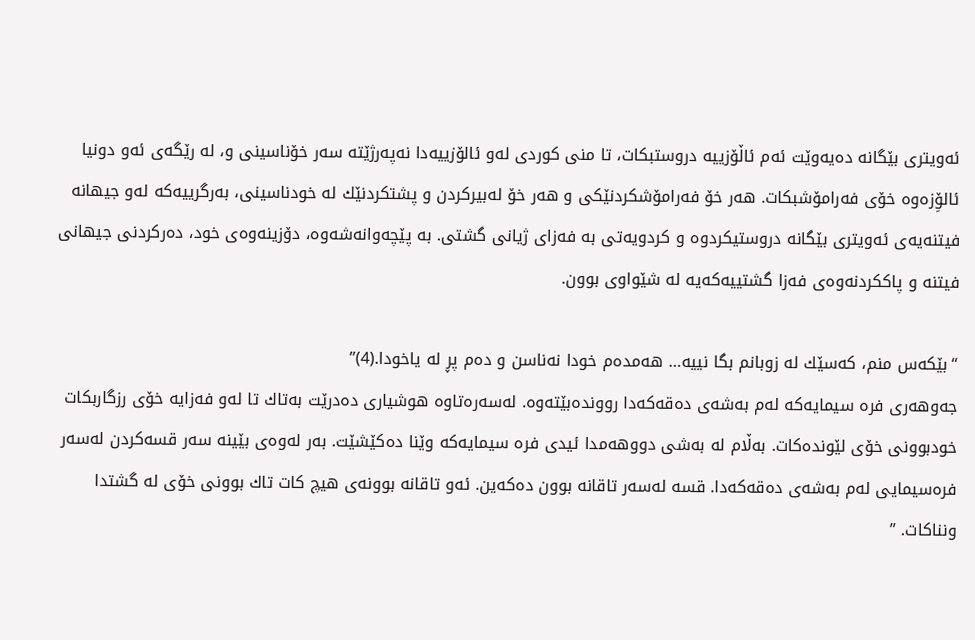ئەویتری بێگانە دەیەوێت ئەم ئاڵۆزییە دروستبكات، تا منی كوردی لەو ئالۆزییەدا نەپەرژێتە سەر خۆناسینی و، لە رێگەی ئەو دونیا ئالۆِزەوە خۆی فەرامۆشبكات. هەر خۆ فەرامۆشكردنێكی و هەر خۆ لەبیركردن و پشتكردنێك لە خودناسینی، بەرگرییەكە لەو جیهانە فیتنەیەی ئەویتری بێگانە دروستیكردوە و كردویەتی بە فەزای ژیانی گشتی. بە پێچەوانەشەوە، دۆزینەوەی خود، دەركردنی جیهانی فیتنە و پاككردنەوەی فەزا گشتییەكەیە لە شێواوی بوون.

“بێكەس منم، كەسێك لە زوبانم بگا نییە… هەمدەم خودا نەناسن و دەم پڕ لە یاخودا.(4)”
جەوهەری فرە سیمایەكە لەم بەشەی دەقەكەدا رووندەبێتەوە. لەسەرەتاوە هوشیاری دەدرێت بەتاك تا لەو فەزایە خۆی رزگاربكات خودبوونی خۆی لێوندەكات. بەڵام لە بەشی دووهەمدا ئیدی فرە سیمایەكە وێنا دەكێشێت. بەر لەوەی بێینە سەر قسەكردن لەسەر فرەسیمایی لەم بەشەی دەقەكەدا. قسە لەسەر تاقانە بوون دەكەین. ئەو تاقانە بوونەی هیچ كات تاك بوونی خۆی لە گشتدا ونناكات. ”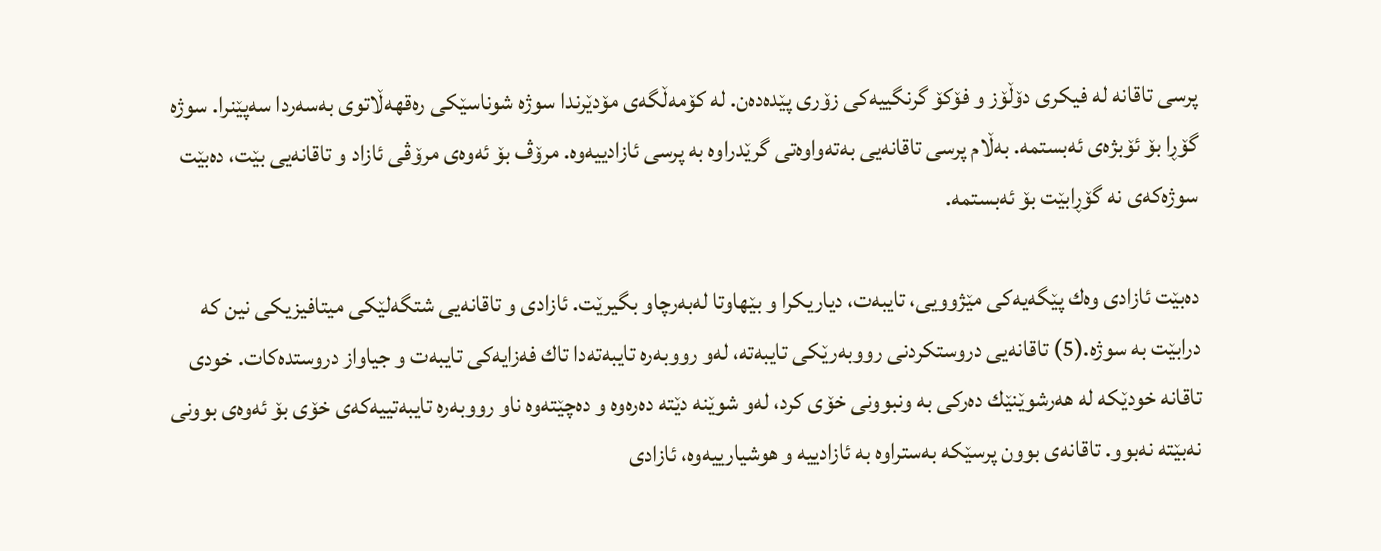پرسی تاقانە لە فیكری دۆڵۆز و فۆكۆ گرنگییەكی زۆری پێدەدەن. لە كۆمەڵگەی مۆدێرندا سوژە شوناسێكی رەقهەڵاتوی بەسەردا سەپێنرا. سوژە گۆڕا بۆ ئۆبژەی ئەبستمە. بەڵام پرسی تاقانەیی بەتەواوەتی گرێدراوە بە پرسی ئازادییەوە. مرۆڤ بۆ ئەوەی مرۆڤی ئازاد و تاقانەیی بێت، دەبێت سوژەكەی نە گۆڕابێت بۆ ئەبستمە.

دەبێت ئازادی وەك پێگەیەكی مێژوویی، تایبەت، دیاریكرا و بێهاوتا لەبەرچاو بگیرێت. ئازادی و تاقانەیی شتگەلێكی میتافیزیكی نین كە درابێت بە سوژە.(5) تاقانەیی دروستكردنی رووبەرێكی تایبەتە، لەو رووبەرە تایبەتەدا تاك فەزایەكی تایبەت و جیاواز دروستدەكات. خودی تاقانە خودێكە لە هەرشوێنێك دەركی بە ونبوونی خۆی كرد، لەو شوێنە دێتە دەرەوە و دەچێتەوە ناو رووبەرە تایبەتییەكەی خۆی بۆ ئەوەی بوونی نەبێتە نەبوو. تاقانەی بوون پرسێكە بەستراوە بە ئازادییە و هوشیارییەوە، ئازادی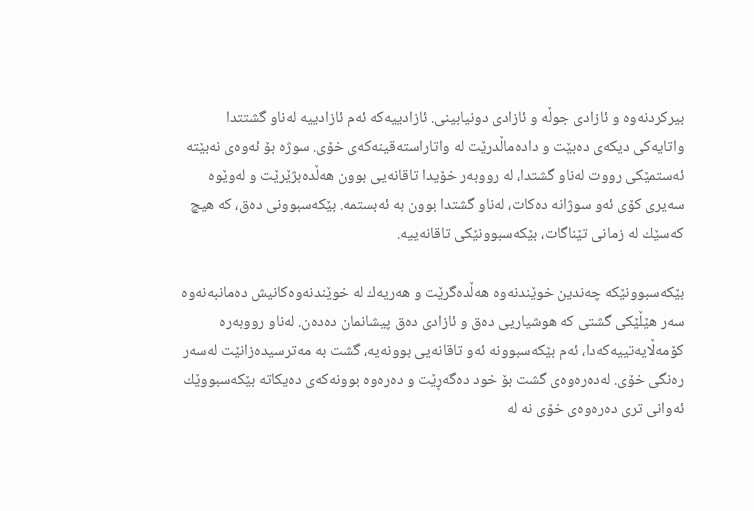بیركردنەوە و ئازادی جوڵە و ئازادی دونیابینی. ئازادییەكە ئەم ئازادییە لەناو گشتتدا واتایەكی دیكەی دەبێت و دادەماڵدرێت لە واتاراستەقینەكەی خۆی. سوژە بۆ ئەوەی نەبێتە ئەستمێكی رووت لەناو گشتدا، لە رووبەر خۆیدا تاقانەیی بوون هەڵدەبژێرێت و لەوێوە سەیری كۆی ئەو سوژانە دەكات، لەناو گشتدا بوون بە ئەبستمە. بێكەسبوونی دەق، كە هیچ كەسێك لە زمانی تێناگات، بێكەسبوونێكی تاقانەییە.

بێكەسبوونێكە چەندین خوێندنەوە هەڵدەگرێت و هەریەك لە خوێندنەوەكانیش دەمانبەنەوە سەر هێڵێكی گشتی كە هوشیاریی دەق و ئازادی دەق پیشانمان دەدەن. لەناو رووبەرە كۆمەڵایەتییەكەدا، ئەم بێكەسبوونە ئەو تاقانەیی بوونەیە، گشت بە مەترسیدەزانێت لەسەر رەنگی خۆی. لەدەرەوەی گشت بۆ خود دەگەڕێت و دەرەوە بوونەكەی دەیكاتە بێكەسبووێك ئەوانی تری دەرەوەی خۆی نە لە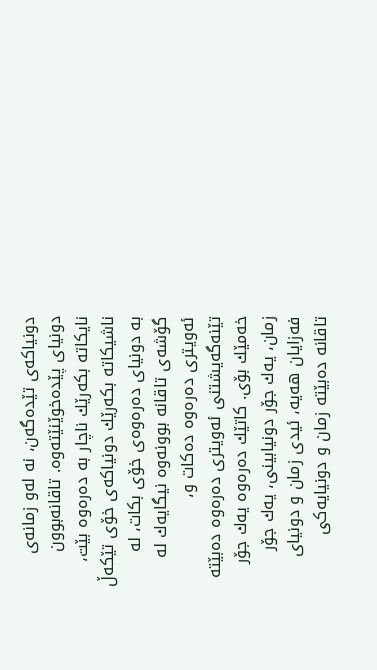دونیاكەی تێدەگەن، نە لەو زمانەی دونیای پێدەخوێنێتەوە. تاقانەبوون نایكاتە بكەرێك ناچار بە دەرەوە بێت، ناشیكاتە بكەرێك دونیاكەی خۆی تێكەڵ بە دونیای دەرەوەی خۆی بكات، لە گۆشەی تاقانە بوونەوە نیگایەك لە ئەویتری دەرەوە دەكات و، تێنەگەیشتنی ئەویتری دەرەوە دەبێتە خەمێك بۆی. كاتێك دەرەوە یەك جۆر زمان، یەك جۆر دونیابینی، یەك جۆر فەزایان هەیە، ئیدی زمان و دونیای تاقانە دەبێتە زمان و دونیایەكی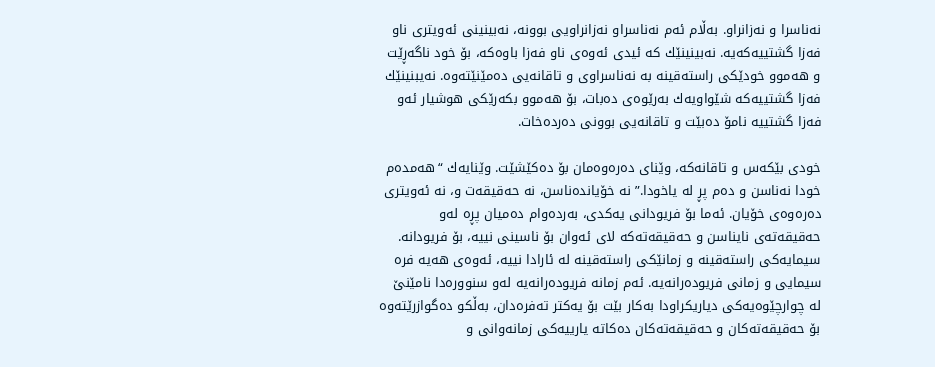نەناسرا و نەزانراو. بەڵام ئەم نەناسراو نەزانراویی بوونە، نەبینینی ئەویتری ناو فەزا گشتییەكەیە. نەبینینێك كە ئیدی ئەوەی ناو فەزا باوەكە، بۆ خود ناگەڕێت و هەموو خودێكی راستەقینە بە نەناسراوی و تاقانەیی دەمێنێتەوە. نەیبنینێك فەزا گشتییەكە شێواویەك بەرێوەی دەبات، بۆ هەموو بكەرێكی هوشیار ئەو فەزا گشتییە نامۆ دەبێت و تاقانەیی بوونی دەردەخات.

خودی بێكەس و تاقانەكە، وێنای دەرەوەمان بۆ دەكێشێت. وێنایەك “هەمدەم خودا نەناسن و دەم پڕ لە یاخودا.” نە خۆیاندەناسن، نە حەقیقەت و، نە ئەویتری دەرەوەی خۆیان. ئەما بۆ فریودانی یەكدی، بەردەوام دەمیان پڕە لەو حەقیقەتەی نایناسن و حەقیقەتەكە لای ئەوان بۆ ناسینی نییە، بۆ فریودانە. سیمایەكی راستەقینە و زمانێكی راستەقینە لە ئارادا نییە، ئەوەی هەیە فرە سیمایی و زمانی فریودەرانەیە. ئەم زمانە فریودەرانەیە لەو سنوورەدا نامێنێ‌ لە چوارچێوەیەكی دیاریكراودا بەكار بێت بۆ یەكتر تەفرەدان، بەڵكو دەگوازرێتەوە بۆ حەقیقەتەكان و حەقیقەتەكان دەكاتە یارییەكی زمانەوانی و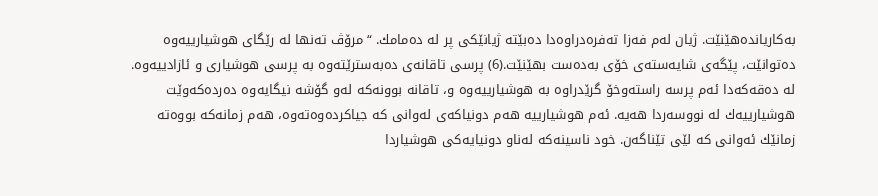بەكاریاندەهێنێت. ژیان لەم فەزا تەفرەدراوەدا دەبێتە ژیانێكی پر لە دەمامك. “مرۆڤ تەنها لە رێگای هوشیارییەوە دەتوانێت، پێگەی شایەستەی خۆی بەدەست بهێنێت.(6) پرسی تاقانەی دەبەسترێتەوە بە پرسی هوشیاری و ئازادییەوە. لە دەقەكەدا ئەم پرسە راستەوخۆ گرێدراوە بە هوشیارییەوە و، تاقانە بوونەكە لەو گۆشە نیگایەوە دەردەكەوێت هوشیارییەك لە نووسەردا هەیە. ئەم هوشیارییە هەم دونیاكەی لەوانی كە جیاكردەوەتەوە، هەم زمانەكە بووەتە زمانێك ئەوانی كە لێی تێناگەن. خود ناسینەكە لەناو دونیایەكی هوشیاردا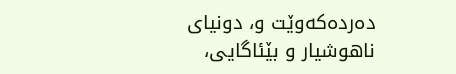دەردەكەوێت و، دونیای ناهوشیار و بێئاگایی،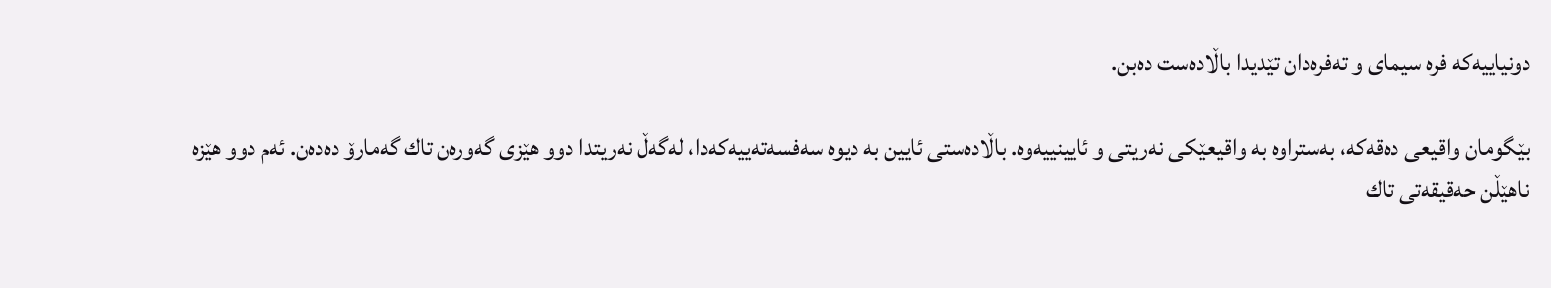دونیاییەكە فرە سیمای و تەفرەدان تێدیدا باڵادەست دەبن.

بێگومان واقیعی دەقەكە، بەستراوە بە واقیعێكی نەریتی و ئایینییەوە. باڵادەستی ئایین بە دیوە سەفسەتەییەكەدا، لەگەڵ نەریتدا دوو هێزی گەورەن تاك گەمارۆ دەدەن. ئەم دوو هێزە ناهێڵن حەقیقەتی تاك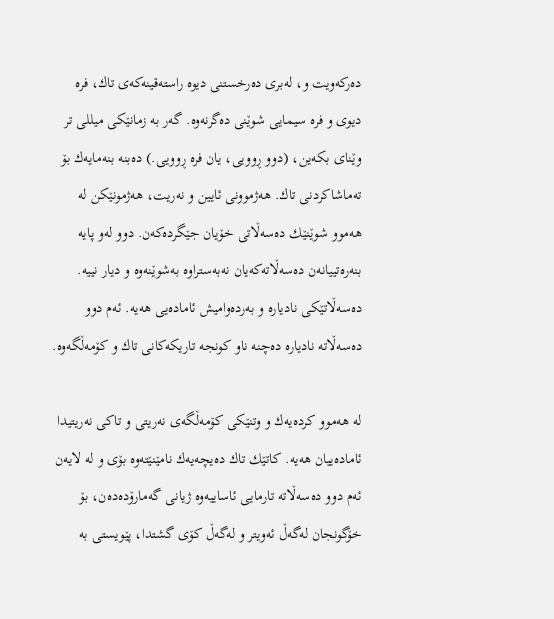دەركەویت و، لەبری دەرخستنی دیوە راستەقینەكەی تاك، فرە دیوی و فرە سیمایی شوێنی دەگرنەوە. گەر بە زمانێكی میللی تر وێنای بكەین، (دوو ڕوویی، یان فرە ڕوویی.) دەبنە بنەمایەك بۆ تەماشاكردنی تاك. هەژموونی ئایین و نەریت، هەژمونێكن لە هەموو شوێنێك دەسەڵاتی خۆیان جێگردەكەن. دوو لەو پایە بنەرەتییانەن دەسەڵاتەكەیان نەبەستراوە بەشوێنەوە و دیار نییە. دەسەڵاتێكی نادیارە و بەردەوامیش ئامادەیی هەیە. ئەم دوو دەسەڵاتە نادیارە دەچنە ناو كونجە تاریكەكانی تاك و كۆمەڵگەوە.

لە هەموو كردەیەك و وتنێكی كۆمەڵگەی نەریتی و تاكی نەریتیدا ئامادەییان هەیە. كاتێك تاك دەیچەیەك نامێنێتەوە بۆی و لە لایەن ئەم دوو دەسەڵاتە تارمایی ئاساییەوە ژیانی گەمارۆدەدەن، بۆ خۆگونجان لەگەڵ ئەویتر و لەگەڵ كۆی گشتدا، پێویستی بە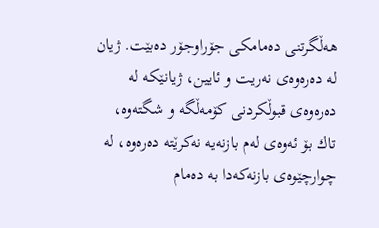هەڵگرتنی دەمامكی جۆراوجۆر دەبێت. ژیان لە دەرەوەی نەریت و ئایین، ژیانێكە لە دەرەوەی قبوڵكردنی كۆمەڵگە و شگتەوە، تاك بۆ ئەوەی لەم بازنەیە نەكرێتە دەرەوە، لە چوارچێوەی بازنەكەدا بە دەمام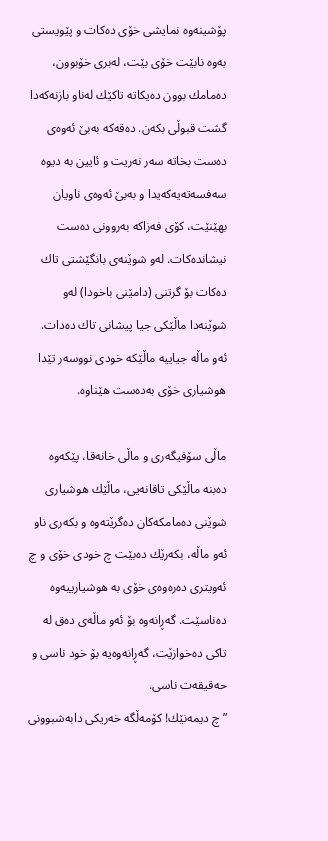پۆشینەوە نمایشی خۆی دەكات و پێویستی بەوە نابێت خۆی بێت، لەبری خۆبوون، دەمامك بوون دەیكاتە تاكێك لەناو بازنەكەدا گشت قبوڵی بكەن. دەقەكە بەبێ‌ ئەوەی دەست بخاتە سەر نەریت و ئایین بە دیوە سەفسەتەیەكەیدا و بەبێ‌ ئەوەی ناویان بهێنێت، كۆی فەزاكە بەروونی دەست نیشاندەكات. لەو شوێنەی بانگێشتی تاك دەكات بۆ گرتنی (دامێنی باخودا) لەو شوێنەدا ماڵێكی جیا پیشانی تاك دەدات. ئەو ماڵە جیاییە ماڵێكە خودی نووسەر تێدا هوشیاری خۆی بەدەست هێناوە.

ماڵی سۆفیگەری و ماڵی خانەقا، پێكەوە دەبنە ماڵێكی تاقانەیی، ماڵێك هوشیاری شوێنی دەمامكەكان دەگرێتەوە و بكەری ناو ئەو ماڵە، بكەرێك دەبێت چ خودی خۆی و چ ئەویتری دەرەوەی خۆی بە هوشیارییەوە دەناسێت. گەڕانەوە بۆ ئەو ماڵەی دەق لە تاكی دەخوازێت، گەڕانەوەیە بۆ خود ناسی و حەقیقەت ناسی.
” چ دیمەنێك! كۆمەڵگە خەریكی دابەشبوونی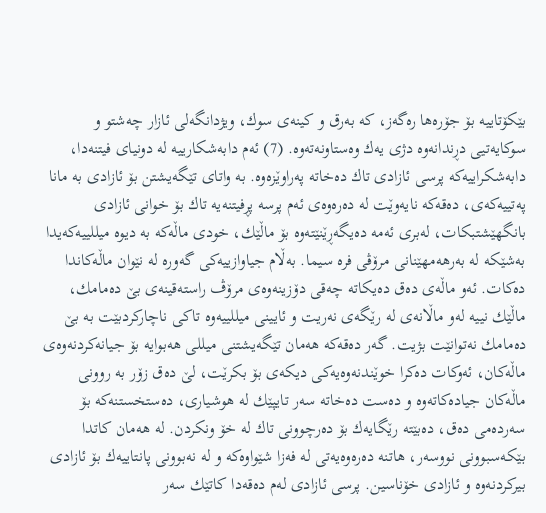بێكۆتاییە بۆ جۆرەها رەگەز، كە بەرق و كینەی سوك، ویژدانگەلی ئازار چەشتو و سوكایەتیی دڕندانەوە دژی یەك وەستاونەتەوە. (7) ئەم دابەشكارییە لە دونیای فیتنەدا، دابەشكراییەكە پرسی ئازادی تاك دەخاتە پەراوێزەوە. بە واتای تێگەیشتن بۆ ئازادی بە مانا پەتییەكەی، دەقەكە نایەوێت لە دەرەوەی ئەم پرسە پڕفیتنەیە تاك بۆ خوانی ئازادی بانگهێشتبكات، لەبری ئەمە دەیگەڕێنێتەوە بۆ ماڵێك، خودی ماڵەكە بە دیوە میللییەكەیدا بەشێكە لە بەرهەمهێنانی مرۆڤی فرە سیما. بەڵام جیاوازییەكی گەورە لە نێوان ماڵەكاندا دەكات. ئەو ماڵەی دەق دەیكاتە چەقی دۆزینەوەی مرۆڤ راستەقینەی بێ‌ دەمامك، ماڵێك نییە لەو ماڵانەی لە رێگەی نەریت و ئایینی میللییەوە تاكی ناچاركردبێت بە بێ‌ دەمامك نەتوانێت بژیت. گەر دەقەكە هەمان تێگەیشتنی میللی هەبوایە بۆ جیانەكردنەوەی ماڵەكان، ئەوكات دەكرا خوێندنەوەیەكی دیكەی بۆ بكرێت، لێ‌ دەق زۆر بە روونی ماڵەكان جیادەكاتەوە و دەست دەخاتە سەر تایپێك لە هوشیاری، دەستخستنەكە بۆ سەردەمی دەق، دەبێتە رێگایەك بۆ دەرچوونی تاك لە خۆ ونكردن. لە هەمان كاتدا بێكەسبوونی نووسەر، هاتنە دەرەوەیەتی لە فەزا شێواوەكە و لە نەبوونی پانتاییەك بۆ ئازادی بیركردنەوە و ئازادی خۆناسین. پرسی ئازادی لەم دەقەدا كاتێك سەر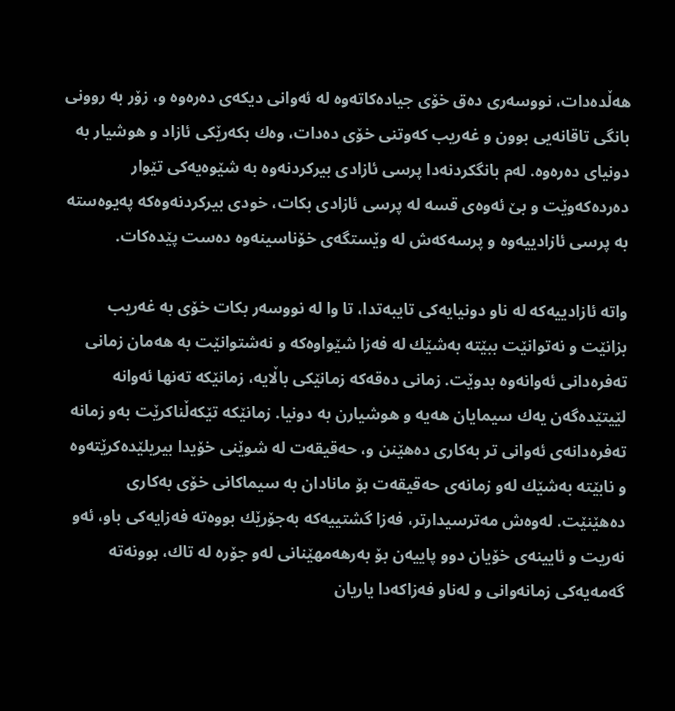هەڵدەدات، نووسەری دەق خۆی جیادەكاتەوە لە ئەوانی دیكەی دەرەوە و، زۆر بە روونی بانگی تاقانەیی بوون و غەریب كەوتنی خۆی دەدات، وەك بكەرێكی ئازاد و هوشیار بە دونیای دەرەوە. لەم بانگكردنەدا پرسی ئازادی بیركردنەوە بە شێوەیەكی تێوار دەردەكەوێت و بێ‌ ئەوەی قسە لە پرسی ئازادی بكات، خودی بیركردنەوەكە پەیوەستە بە پرسی ئازادییەوە و پرسەكەش لە وێستگەی خۆناسینەوە دەست پێدەكات.

واتە ئازادییەكە لە ناو دونیایەكی تایبەتدا، تا وا لە نووسەر بكات خۆی بە غەریب بزانێت و نەتوانێت ببێتە بەشێك لە فەزا شێواوەكە و نەشتوانێت بە هەمان زمانی تەفرەدانی ئەوانەوە بدوێت. زمانی دەقەكە زمانێكی باڵایە، زمانێكە تەنها ئەوانە لێیتێدەگەن یەك سیمایان هەیە و هوشیارن بە دونیا. زمانێكە تێكەڵناكرێت بەو زمانە تەفرەدانەی ئەوانی تر بەكاری دەهێنن و، حەقیقەت لە شوێنی خۆیدا بیریلێدەكرێتەوە و نابێتە بەشێك لەو زمانەی حەقیقەت بۆ مانادان بە سیماكانی خۆی بەكاری دەهێنێت. لەوەش مەترسیدارتر، فەزا گشتییەكە بەجۆرێك بووەتە فەزایەكی باو، ئەو نەریت و ئایینەی خۆیان دوو پاییەن بۆ بەرهەمهێنانی لەو جۆرە لە تاك، بوونەتە گەمەیەكی زمانەوانی و لەناو فەزاكەدا یاریان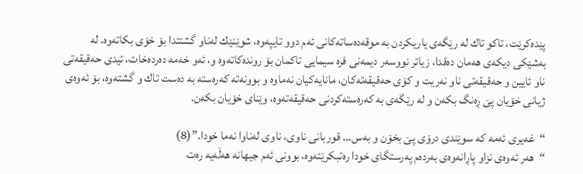پێدەكرێت، تاكو تاك لە رێگەی یاریكردن بە موقەدەساتەكانی ئەم دوو تایپەوە، شوێنێك لەناو گشتتدا بۆ خۆی بكاتەوە. لە بەشێكی دیكەی هەمان دەقدا، زیاتر نووسەر دیمەنی فرە سیمایی تاكمان بۆ روندەكاتەوە و، ئەو خەمە دەردەخات، ئیدی حەقیقەتی ناو ئایین و حەقیقەتی ناو نەریت و كۆی حەقیقەتەكان، مانایەكیان نەماوە و بوونەتە كەرەستە بە دەست تاك و گشتەوە، بۆ ئەوەی ژیانی خۆیان پێ ڕەنگ بكەن و لە رێگەی بە كەرەستەكردنی حەقیقەتەوە، وێنای خۆیان بكەن.

“غەیری ئەمە كە سوێندی درۆی پێ بخۆن و بەس… قوربانی ناوی، ناوی لەناوا نەما خودا.”(8)
“هەر ئەوەی نزاو پاڕانەوەی بەردەم پەرستگای خودا رەتبكرێتەوە، بوونی ئەم جیهانە هەڵەیە رەت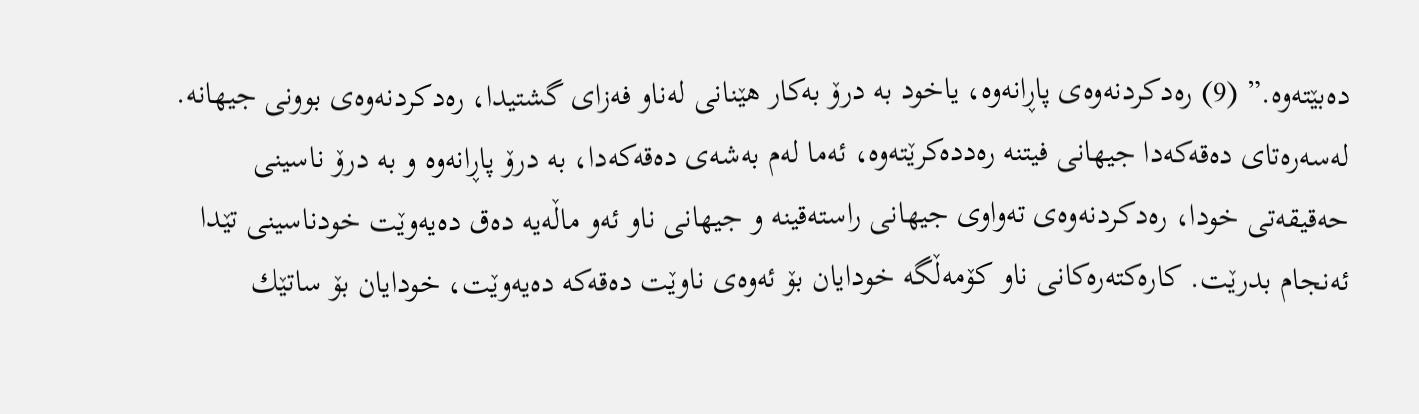دەبێتەوە.” (9) رەدكردنەوەی پاڕانەوە، یاخود بە درۆ بەكار هێنانی لەناو فەزای گشتیدا، رەدكردنەوەی بوونی جیهانە. لەسەرەتای دەقەكەدا جیهانی فیتنە رەددەكرێتەوە، ئەما لەم بەشەی دەقەكەدا، بە درۆ پاڕانەوە و بە درۆ ناسینی حەقیقەتی خودا، رەدكردنەوەی تەواوی جیهانی راستەقینە و جیهانی ناو ئەو ماڵەیە دەق دەیەوێت خودناسینی تێدا ئەنجام بدرێت. كارەكتەرەكانی ناو كۆمەڵگە خودایان بۆ ئەوەی ناوێت دەقەكە دەیەوێت، خودایان بۆ ساتێك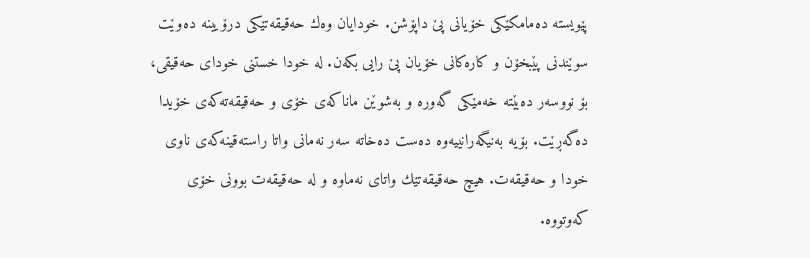پێویستە دەمامكێكی خۆیانی پێ داپۆشن. خودایان وەك حەقیقەتێكی درۆیینە دەوێت سوێندنی پێبخۆن و كارەكانی خۆیان پێ رایی بكەن. لە خودا خستنی خودای حەقیقی، بۆ نووسەر دەبێتە خەمێكی گەورە و بەشوێن ماناكەی خۆی و حەقیقەتەكەی خۆیدا دەگەڕێت. بۆیە بەنیگەرانییەوە دەست دەخاتە سەر نەمانی واتا راستەقینەكەی ناوی خودا و حەقیقەت. هیچ حەقیقەتێك واتای نەماوە و لە حەقیقەت بوونی خۆی كەوتووە.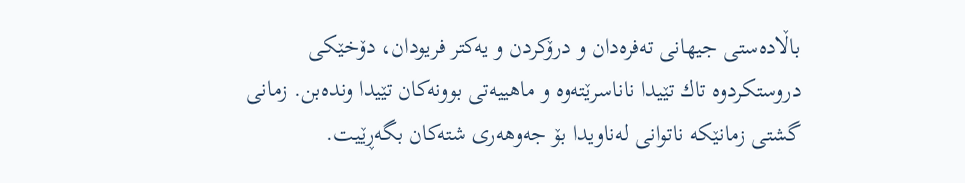باڵادەستی جیهانی تەفرەدان و درۆكردن و یەكتر فریودان، دۆخێكی دروستكردوە تاك تێیدا ناناسرێتەوە و ماهییەتی بوونەكان تێیدا وندەبن. زمانی گشتی زمانێكە ناتوانی لەناویدا بۆ جەوهەری شتەكان بگەڕێیت.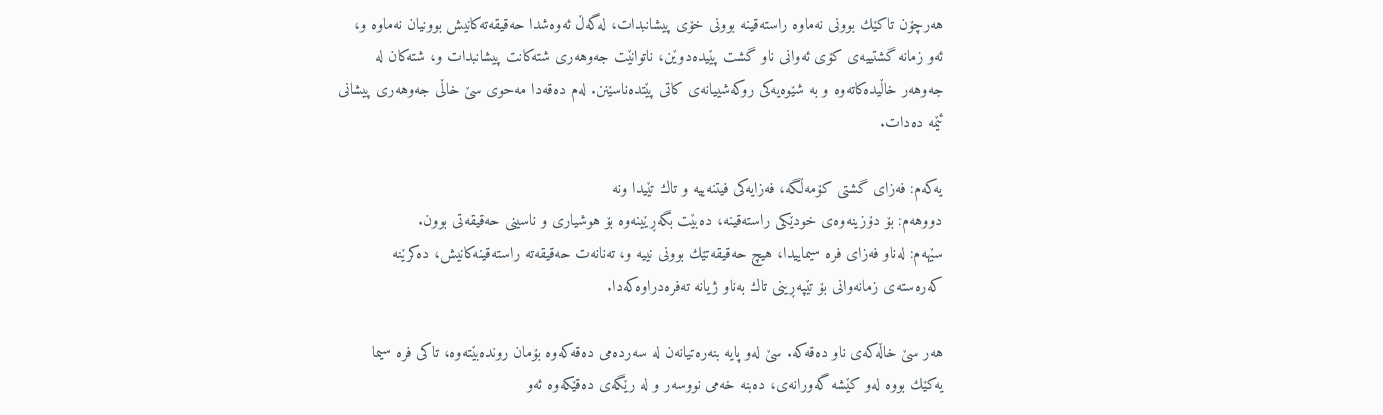هەرچۆن تاكێك بوونی نەماوە راستەقینە بوونی خۆی پیشانبدات، لەگەڵ ئەوەشدا حەقیقەتەكانیش بوونیان نەماوە و، ئەو زمانە گشتییەی كۆی ئەوانی ناو گشت پێیدەدوێن، ناتوانێت جەوهەری شتەكانت پیشانبدات و، شتەكان لە جەوهەر خاڵیدەكاتەوە و بە شێوەیەكی روكەشییانەی كاتی پێتدەناسێنن. لەم دەقەدا مەحوی سێ‌ خاڵی جەوهەری پیشانی ئێمە دەدات.

یەكەم: فەزای گشتی كۆمەڵگە، فەزایەكی فیتنەییە و تاك تێیدا ونە
دووهەم: بۆ دۆزینەوەی خودێكی راستەقینە، دەبێت بگەڕێینەوە بۆ هوشیاری و ناسینی حەقیقەتی بوون.
سێهەم: لەناو فەزای فرە سیماییدا، هیچ حەقیقەتێك بوونی نییە و، تەنانەت حەقیقەتە راستەقینەكانیش، دەكرێنە كەرەستەی زمانەوانی بۆ تێپەڕینی تاك بەناو ژیانە تەفرەدراوەكەدا.

هەر سێ خاڵەكەی ناو دەقەكە. سێ‌ لەو پایە بنەرەتیانەن لە سەردەمی دەقەكەوە بۆمان روندەبێتەوە، تاكی فرە سیما یەكێك بووە لەو كێشە گەورانەی، دەبنە خەمی نووسەر و لە رێگەی دەقێكەوە ئەو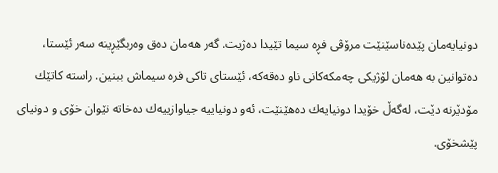دونیایەمان پێدەناسێنێت مرۆڤی فڕە سیما تێیدا دەژیت. گەر هەمان دەق وەربگێڕینە سەر ئێستا، دەتوانین بە هەمان لۆژیكی چەمكەكانی ناو دەقەكە، ئێستای تاكی فرە سیماش ببنین. راستە كاتێك مۆدێرنە دێت، لەگەڵ خۆیدا دونیایەك دەهێنێت، ئەو دونیاییە جیاوازییەك دەخاتە نێوان خۆی و دونیای پێشخۆی.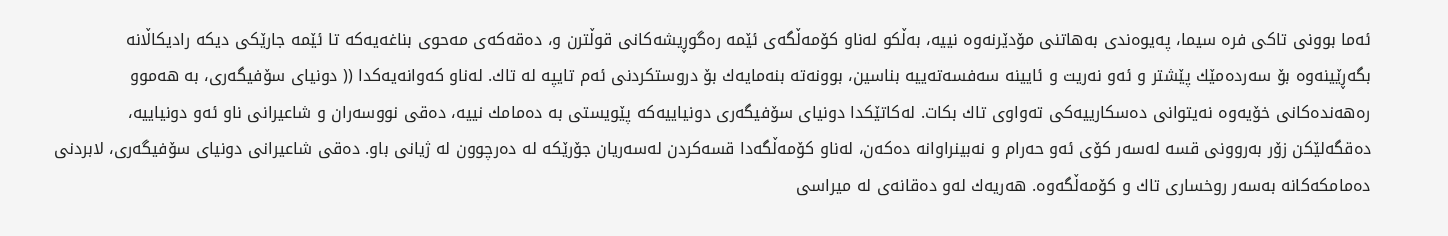ئەما بوونی تاكی فرە سیما، پەیوەندی بەهاتنی مۆدێرنەوە نییە، بەڵكو لەناو كۆمەڵگەی ئێمە رەگوڕیشەكانی قوڵترن و، دەقەكەی مەحوی بناغەیەكە تا ئێمە جارێكی دیكە رادیكاڵانە بگەڕێینەوە بۆ سەردەمێك پێشتر و ئەو نەریت و ئایینە سەفسەتەییە بناسین، بوونەتە بنەمایەك بۆ دروستكردنی ئەم تایپە لە تاك. لەناو كەوانەیەكدا (( دونیای سۆفیگەری، بە هەموو رەهەندەكانی خۆیەوە نەیتوانی دەسكارییەكی تەواوی تاك بكات. لەكاتێكدا دونیای سۆفیگەری دونیاییەكە پێویستی بە دەمامك نییە، دەقی نووسەران و شاعیرانی ناو ئەو دونیاییە، دەقگەلێكن زۆر بەروونی قسە لەسەر كۆی ئەو حەرام و نەبینراوانە دەكەن، لەناو كۆمەڵگەدا قسەكردن لەسەریان جۆرێكە لە دەرچوون لە ژیانی باو. دەقی شاعیرانی دونیای سۆفیگەری، لابردنی دەمامكەكانە بەسەر روخساری تاك و كۆمەڵگەوە. هەریەك لەو دەقانەی لە میراسی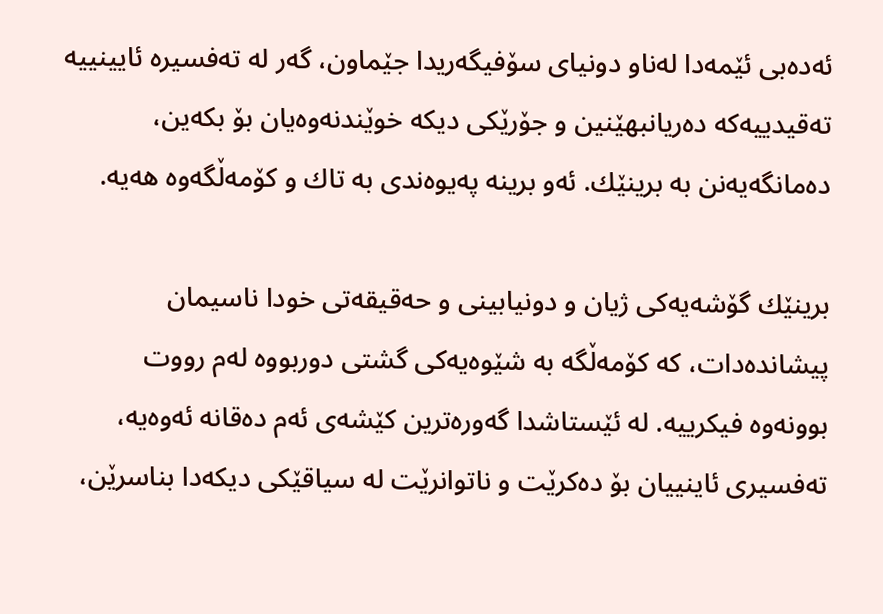ئەدەبی ئێمەدا لەناو دونیای سۆفیگەریدا جێماون، گەر لە تەفسیرە ئایینییە تەقیدییەكە دەریانبهێنین و جۆرێكی دیكە خوێندنەوەیان بۆ بكەین، دەمانگەیەنن بە برینێك. ئەو برینە پەیوەندی بە تاك و كۆمەڵگەوە هەیە.

برینێك گۆشەیەكی ژیان و دونیابینی و حەقیقەتی خودا ناسیمان پیشاندەدات، كە كۆمەڵگە بە شێوەیەكی گشتی دوربووە لەم رووت بوونەوە فیكرییە. لە ئێستاشدا گەورەترین كێشەی ئەم دەقانە ئەوەیە، تەفسیری ئاینییان بۆ دەكرێت و ناتوانرێت لە سیاقێكی دیكەدا بناسرێن،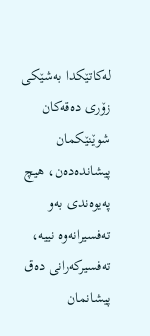لەكاتێكدا بەشێكی زۆری دەقەكان شوێنێكمان پیشاندەدەن، هیچ پەیوەندی بەو تەفسیرانەوە نییە، تەفسیركەرانی دەق پیشانمان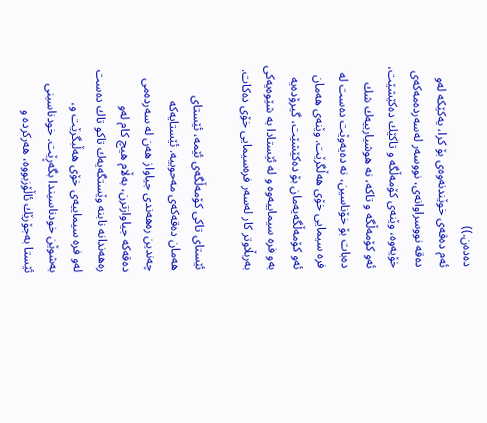دەدەن.))
ئەم دەقەی خوێندنەوەی بۆ كرا، یەكێكە لەو دەقە نووسراوانەی، نووسەر لەسەردەمەكەی خۆیەوە، وێنەی كۆمەڵگە و تاكێك دەكێشێت، ئەو كۆمەڵگە و تاكە، نە هوشیارییەك شك دەبات بۆ خۆناسین، نە دەیەوێت دەست لە فرە سیمایی خۆی هەڵگرێت. وێنەی هەمان ئەو كۆمەڵگەیەمان بۆ دەكێشێت، گیرۆدەیە بەو فرە سیماییەوە و لە ئێستادا بە شێوەیەكی بەربڵاوتر كار لەسەر فرەسیمایی خۆی دەكات.

ئێستای تاكی كۆمەڵگەی ئێمە، ئێستای هەمان دەقەكەی مەحوییە. ئێستایەكە چەندین رەهەندی جیاواز هەن لە سەردەمی دەقەكە جیاوازترن، بەڵام هیچ كام لەو رەهەندانە نابنە وێستگەیەك تاكو تاك دەست لەو فرە سیماییەی خۆی هەڵبگرێت و، بەشوێن خودناسیندا بگەڕێت. خودناسینی ئێستا بەجۆرێك ئاڵۆزبووە، هەركردە و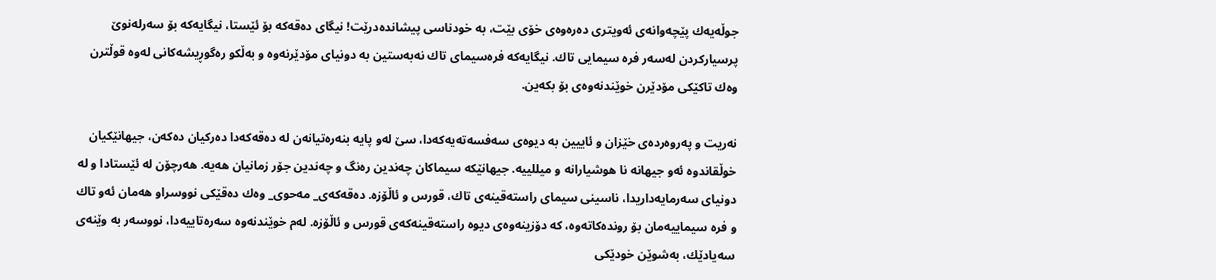جوڵەیەك پێچەوانەی ئەویتری دەرەوەی خۆی بێت، بە خودناسی پیشاندەدرێت! نیگای دەقەكە بۆ ئێستا، نیگایەكە بۆ سەرلەنوێ‌ پرسیاركردن لەسەر فرە سیمایی تاك. نیگایەكە فرەسیمای تاك نەبەستین بە دونیای مۆدێرنەوە و بەڵكو رەگوڕیشەكانی لەوە قوڵترن وەك تاكێكی مۆدێرن خوێندنەوەی بۆ بكەین.

نەریت و پەروەردەی خێزان و ئاییین بە دیوەی سەفسەتەیەكەدا، سێ‌ لەو پایە بنەرەتیانەن لە دەقەكەدا دەركیان دەكەن، جیهانێكیان خوڵقاندوە ئەو جیهانە نا هوشیارانە و میللییە. جیهانێكە سیماكان چەندین رەنگ و چەندین جۆر زمانیان هەیە. هەرچۆن لە ئێستادا و لە دونیای سەرمایەداریدا، ناسینی سیمای راستەقینەی تاك، قورس و ئاڵۆزە. دەقەكەی_ مەحوی_ وەك دەقێكی نووسراو هەمان ئەو تاك و فرە سیماییەمان بۆ روندەكاتەوە، كە دۆزینەوەی دیوە راستەقینەكەی قورس و ئاڵۆزە. لەم خوێندنەوە سەرەتاییەدا، نووسەر بە وێنەی سەیادێك، بەشوێن خودێكی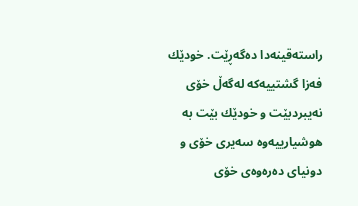راستەقینەدا دەگەڕێت. خودێك فەزا گشتییەكە لەگەڵ خۆی نەیبردبێت و خودێك بێت بە هوشیارییەوە سەیری خۆی و دونیای دەرەوەی خۆی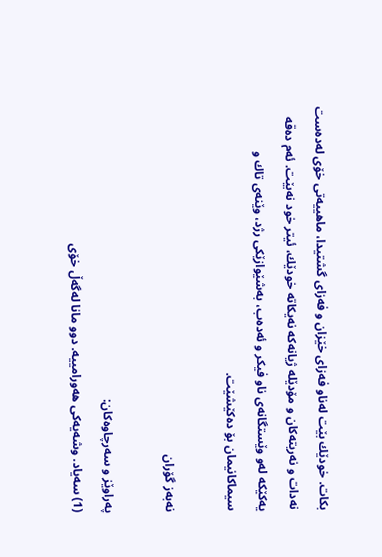بكات. خودێك بێت لەناو فەزای خێزان و فەزای گشتیدا، ماهییەتی خۆی لەدەست نەدات و نەریتەكان و مۆدێلە ژیانەكە نەیكاتە خودێك، ئیتر خود نەبێت. ئەم دەقە یەكێكە لەو وێستگانەی ناو فیكر و ئەدەب، بەشێوازێكی رژد، وێنەی تاك و سیماكانیمان بۆ دەكێشێت.

نەبەز گۆران

پەراوێز و سەرچاوەكان:
(1) سەیاد. وشەیەكی هەورامییە. دوو مانا لەگەڵ خۆی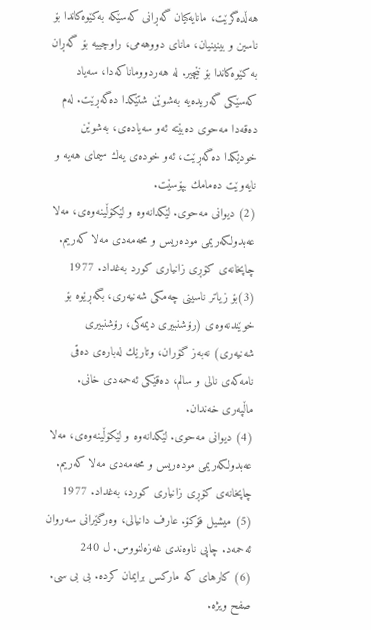هەڵدەگرێت، مانایەكیان گەڕانی كەسێكە بەكێوەكاندا بۆ ناسین و بینینیان، مانای دووهەمی، راوچییە بۆ گەڕان بە كێوەكاندا بۆ نێچیر. لە هەردووماناكەدا، سەیاد كەسێكی گەریدەیە بەشوێن شتێكدا دەگەڕێت. لەم دەقەدا مەحوی دەبێتە ئەو سەیادەی، بەشوێن خودێكدا دەگەڕێت، ئەو خودەی یەك سیمای هەیە و نایەوێت دەمامك بپۆسێت.
(2) دیوانی مەحوی. لێكدانەوە و لێكۆڵینەوەی، مەلا عەبدولكەریمی مودەریس و محەمەدی مەلا كەریم. چاپخانەی كۆڕی زانیاری كورد بەغداد. 1977
(3)بۆ زیاتر ناسینی چەمكی شەنیەری، بگەڕێوە بۆ خوێندنەوەی (رۆشنبیری دیمەكی، رۆشنبیری شەنیەری) نەبەز گۆران، وتارێك لەبارەی دەقی نامەكەی نالی و سالم، دەقێكی ئەحمەدی خانی. ماڵپەری خەندان.
(4) دیوانی مەحوی. لێكدانەوە و لێكۆڵینەوەی، مەلا عەبدولكەریمی مودەریس و محەمەدی مەلا كەریم. چاپخانەی كۆڕی زانیاری كورد، بەغداد. 1977
(5) میشیل فۆكۆ. عارف دانیالی، وەرگێرانی سەروان ئەحمەد. چاپی ناوەندی غەزەلنووس. ل 240
(6) كارهای كە ماركس برایمان كردە. بی بی سی. صفح ویژە.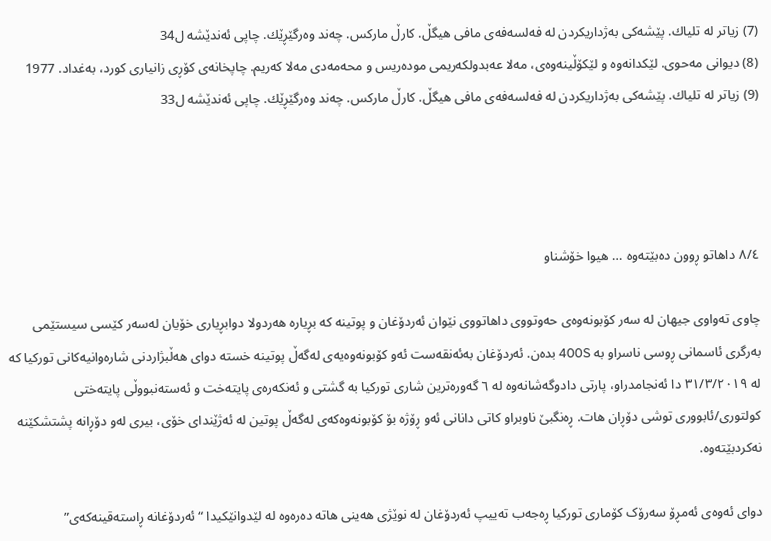(7) زیاتر لە تلیاك. پێشەكی بەژداریكردن لە فەلسەفەی مافی هیگڵ. كارڵ ماركس. چەند وەرگێڕێك. چاپی ئەندێشە ل34
(8) دیوانی مەحوی. لێكدانەوە و لێكۆڵینەوەی، مەلا عەبدولكەریمی مودەریس و محەمەدی مەلا كەریم. چاپخانەی كۆڕی زانیاری كورد، بەغداد. 1977
(9) زیاتر لە تلیاك. پێشەكی بەژداریكردن لە فەلسەفەی مافی هیگڵ. كارڵ ماركس. چەند وەرگێڕێك. چاپی ئەندێشە ل33




٨/٤ داهاتو ڕوون دەبێتەوە … هیوا خۆشناو

چاوی تەواوی جیهان لە سەر کۆبونەوەی حەوتووی داهاتووی نێوان ئەردۆغان و پوتینە کە بڕیارە هەردولا دوابڕیاری خۆیان لەسەر کێسی سیستێمی بەرگری ئاسمانی ڕوسی ناسراو بە 400S بدەن. ئەردۆغان بەئەنقەست ئەو کۆبونەوەیەی لەگەڵ پوتینە خستە دوای هەڵبژاردنی شارەوانیەکانی تورکیا کە لە ٣١/٣/٢٠١٩ دا ئەنجامدراو، پارتی دادوگەشانەوە لە ٦ گەورەترین شاری تورکیا بە گشتی و ئەنکەرەی پایتەخت و ئەستەنبووڵی پایتەختی کولتوری/ئابووری توشی دۆڕان هات. ڕەنگبێ ناوبراو کاتی دانانی ئەو ڕۆژە بۆ کۆبونەوەکەی لەگەڵ پوتین لە ئەژێندای خۆی، بیری لەو دۆڕانە پشتشكێنە نەکردبێتەوە.

دوای ئەوەی ئەمڕۆ سەرۆک کۆماری تورکیا ڕەجەب تەییپ ئەردۆغان لە نوێژی هەینی هاتە دەرەوە لە لێدوانێکیدا “ئەردۆغانە ڕاستەقینەکەی”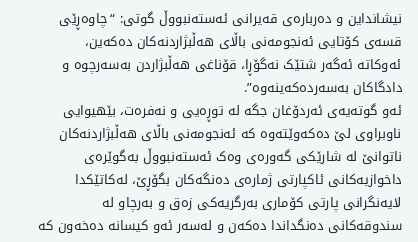نیشانداین و دەربارەی قەیرانی ئەستەنبووڵ گوتی: “چاوەڕێی قسەی کۆتایی ئەنجومەنی باڵای هەڵبژاردنەکان دەکەین، ئەوکاتە ئەگەر شتێک نەگۆڕا، قۆناغی هەڵبژاردن بەسەرچوە و دادگاکان بەسەردەکەینەوە”.
ئەو گوتەیەی ئەردۆغان جگە لە توڕەیی و نەفرەت، بێهیوایی ناوبراوی لێ دەکەوێتەوە کە ئەنجومەنی باڵای هەڵبژاردنەکان ناتوانێ لە شارێکی گەورەی وەک ئەستەنبووڵ بەگوێرەی داخوازیەکانی ئاکپارتی ژمارەی دەنگەکان بگۆڕێ، لەکاتێکدا لایەنگرانی پارتی کۆماری بەرگریەکی زەق و بەرچاو لە سندوقەکانی دەنگداندا دەکەن و لەسەر ئەو کیسانە دەخەون کە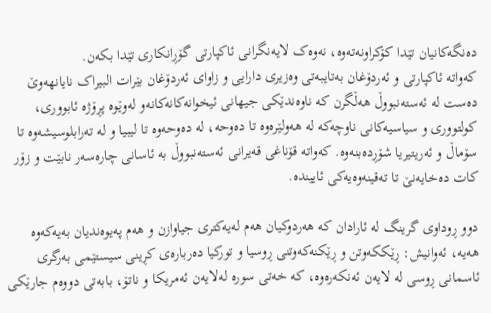دەنگەکانیان تێدا کۆکراونەتەوە، نەوەک لایەنگرانی ئاکپارتی گۆڕانکاری تێدا بکەن.
کەواتە ئاکپارتی و ئەردۆغان بەتایبەتی وەزیری دارایی و زاوای ئەردۆغان بێرات البیراک نایانهەوێ دەست لە ئەستەنبووڵ هەڵگرن کە ناوەندێکی جیهانی ئیخوانەکانەکانەو لەوێوە پڕۆژە ئابووری، کولتووری و سیاسیەکانی ناوچەکە لە هەولێرەوە تا دەوحە، لە دەوحەوە تا لیبیا و لە تەرابلوسیشەوە تا سۆماڵ و ئەریتیریا شۆڕدەبنەوە. کەواتە قۆناغی قەیرانی ئەستەنبووڵ بە ئاسانی چارەسەر نابێت و زۆر کات دەخایەنێ تا تەقینەوەیەکی ئاییندە.

دوو ڕوداوی گرینگ لە ئارادان کە هەردوکیان هەم لەیەکتری جیاوازن و هەم پەیوەندیان بەیەکەوە هەیە، ئەوانیش: ڕێککەوتن و ڕێکنەکەوتنی ڕوسیا و تورکیا دەربارەی کڕینی سیستێمی بەرگری ئاسمانی ڕوسی لە لایەن ئەنکەرەوە، کە خەتی سورە لەلایەن ئەمریکا و ناتۆ، بابەتی دووەم جارێکی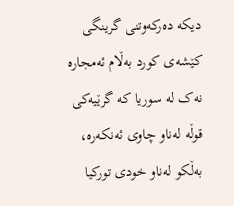دیکە دەرکەوتنی گرینگی کێشەی کورد بەڵام ئەمجارە نەک لە سوریا کە گرێیەکی قوڵە لەناو چاوی ئەنکەرە، بەڵکو لەناو خودی تورکیا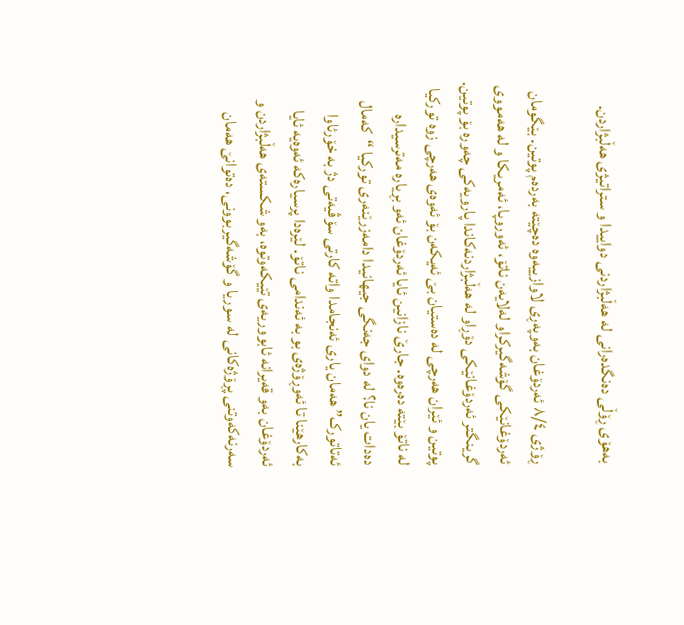بەهۆی ڕۆڵی دەنگدەرانی لە هەڵبژاردنی دواییدا و ستراتیژی هەڵبژاردن.

ڕۆژی ٨/٤ ئەردۆغان بەوپەڕی لاوازییەوە دەچێتە بەردەم پوتین. بێگومان ئەردۆغانێکی گۆشەگیرکراو لەلایەن ناتۆ، ئەوروپا، ئەمریکا و لە هەمووی گرینگتر ئەردۆغانێکی دۆڕاو لە هەڵبژاردنەکاندا پارویەکی چەورە بۆ پوتین. پوتین و ئێران هەرچی لە دەستیان بێ ئەیکەن بۆ ئەوەی هەرچی زوە تورکیا لە ناتۆ بێتە دەرەوە. جارێ نازانین ئایا ئەردۆغان ئەو بڕیارە مەترسیدارە دەدات یان نا؟ لە دوای جەنگی جیهانیدا دامەزرێنەری تورکیا “کەمال ئەتاتورک” هەمان یاری ئەنجامدا واتە کارتی سۆڤیەتی دژ بە خۆرئاوا بەکارهێنا تا ئەوڕۆژەی بو بە ئەندامی ناتۆ. لێرەدا پرسیارەکە ئەوەیە ئایا ئەردۆغان بەو قەیرانە ئابووریەی تێیکەوتوە، بەو شکستەی هەڵبژاردن و سەرنەکەوتنی پڕۆژەکانی لە سوریا و گۆشەگیربوونی، دەتوانێ هەمان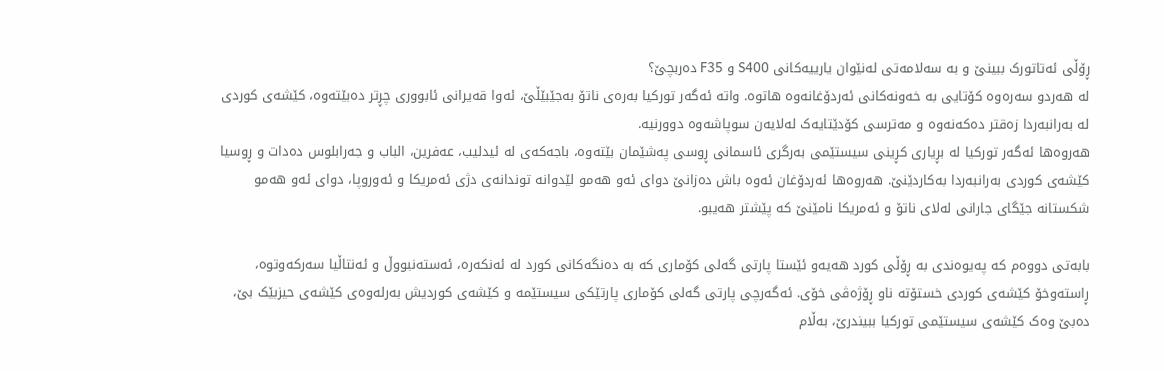ڕۆڵی ئەتاتورک ببینێ و بە سەلامەتی لەنێوان یارییەکانی S400 و F35 دەربچێ؟
لە هەردو سەرەوە کۆتایی بە خەونەکانی ئەردۆغانەوە هاتوە. واتە ئەگەر تورکیا بەرەی ناتۆ بەجێبێڵێ، ئەوا قەیرانی ئابووری چڕتر دەبێتەوە، کێشەی کوردی لە بەرانبەردا زەقتر دەکەنەوە و مەترسی کۆدێتایەک لەلایەن سوپاشەوە دوورنیە.
هەروەها ئەگەر تورکیا لە بڕیاری کڕینی سیستێمی بەرگری ئاسمانی ڕوسی پەشێمان بێتەوە، باجەکەی لە ئیدلیب، عەفرین، الباب و جەرابلوس دەدات و ڕوسیا کێشەی کوردی بەرانبەردا بەکاردێنێ. هەروەها ئەردۆغان ئەوە باش دەزانێ دوای ئەو هەمو لێدوانە توندانەی دژی ئەمریکا و ئەوروپا، دوای ئەو هەمو شکستانە جێگای جارانی لەلای ناتۆ و ئەمریکا نامێنێ کە پێشتر هەیبو.

بابەتی دووەم کە پەیوەندی بە ڕۆڵی کورد هەیەو ئێستا پارتی گەلی کۆماری کە بە دەنگەکانی کورد لە ئەنکەرە، ئەستەنبووڵ و ئەنتاڵیا سەرکەوتوە، ڕاستەوخۆ کێشەی کوردی خستۆتە ناو ڕۆژەڤی خۆی. ئەگەرچی پارتی گەلی کۆماری پارتێکی سیستێمە و کێشەی کوردیش بەرلەوەی کێشەی حیزبێک بێ، دەبێ وەک کێشەی سیستێمی تورکیا ببیندرێ، بەڵام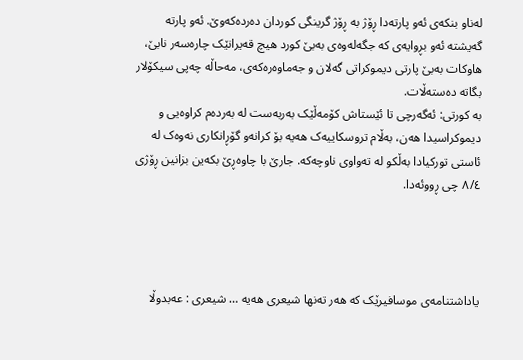لەناو بنکەی ئەو پارتەدا ڕۆژ بە ڕۆژ گرینگی کوردان دەردەکەوێ. ئەو پارتە گەیشتە ئەو بڕوایەی کە جگەلەوەی بەبێ کورد هیچ قەیرانێک چارەسەر نابێ، هاوکات بەبێ پارتی دیموکراتی گەلان و جەماوەرەکەی، مەحاڵە چەپی سیکۆلار بگاتە دەستەڵات.
بە کورتی: ئەگەرچی تا ئێستاش کۆمەڵێک بەربەست لە بەردەم کراوەیی و دیموکراسیدا هەن، بەڵام تروسکاییەک هەیە بۆ کرانەو گۆڕانکاری نەوەک لە ئاستی تورکیادا بەڵکو لە تەواوی ناوچەکە. جارێ با چاوەڕێ بکەین بزانین ڕۆژی ٨/٤ چی ڕووئەدا.




یاداشتنامەی موسافیرێک کە هەر تەنها شیعری هەیە … شیعری : عەبدوڵا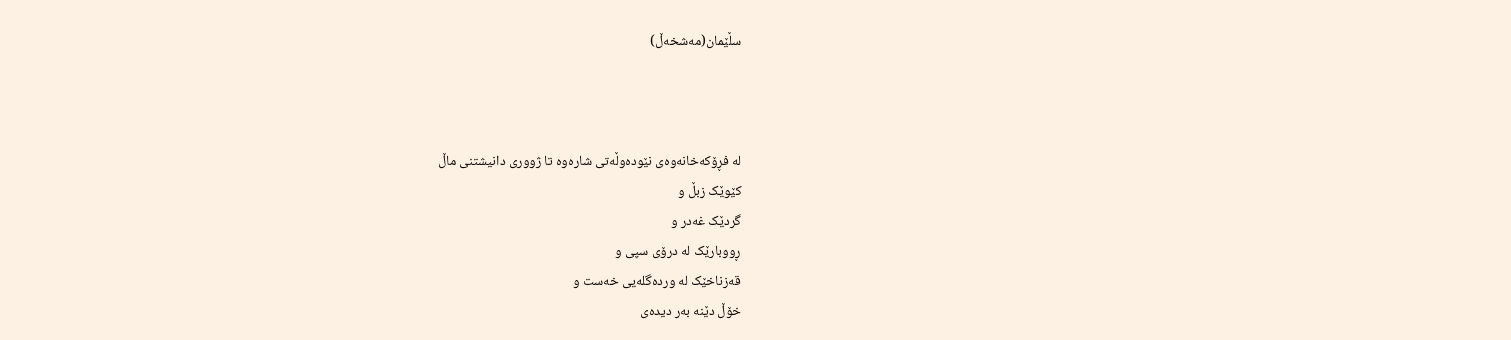سڵێمان(مەشخەڵ)



لە فڕۆکەخانەوەی نێودەوڵەتی شارەوە تا ژووری دانیشتنی ماڵ
کێوێک زبڵ و
گردێک غەدر و
ڕووبارێک لە درۆی سپی و
قەزناخێک لە وردەگلەیی خەست و
خۆڵ دێنە بەر دیدەی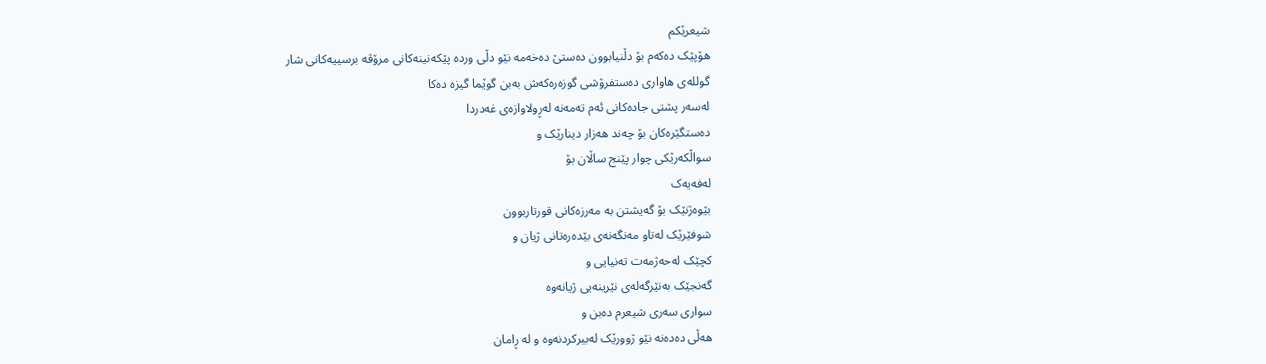شیعرێکم
هۆپێک دەکەم بۆ دڵنیابوون دەستێ دەخەمە نێو دڵی وردە پێکەنینەکانی مرۆڤە برسییەکانی شار
گوللەی هاواری دەستفرۆشی گوزەرەکەش بەبن گوێما گیزە دەکا
لەسەر پشتی جادەکانی ئەم تەمەنە لەڕولاوازەی غەدردا
دەستگێرەکان بۆ چەند هەزار دینارێک و
سواڵکەرێکی چوار پێنج ساڵان بۆ
لەفەیەک
بێوەژنێک بۆ گەیشتن بە مەرزەکانی قورتاربوون
شوفێرێک لەتاو مەنگەنەی بێدەرەتانی ژیان و
کچێک لەحەژمەت تەنیایی و
گەنجێک بەنێرگەلەی نێرینەیی ژیانەوە
سواری سەری شیعرم دەبن و
هەڵی دەدەنە نێو ژوورێک لەبیرکردنەوە و لە ڕامان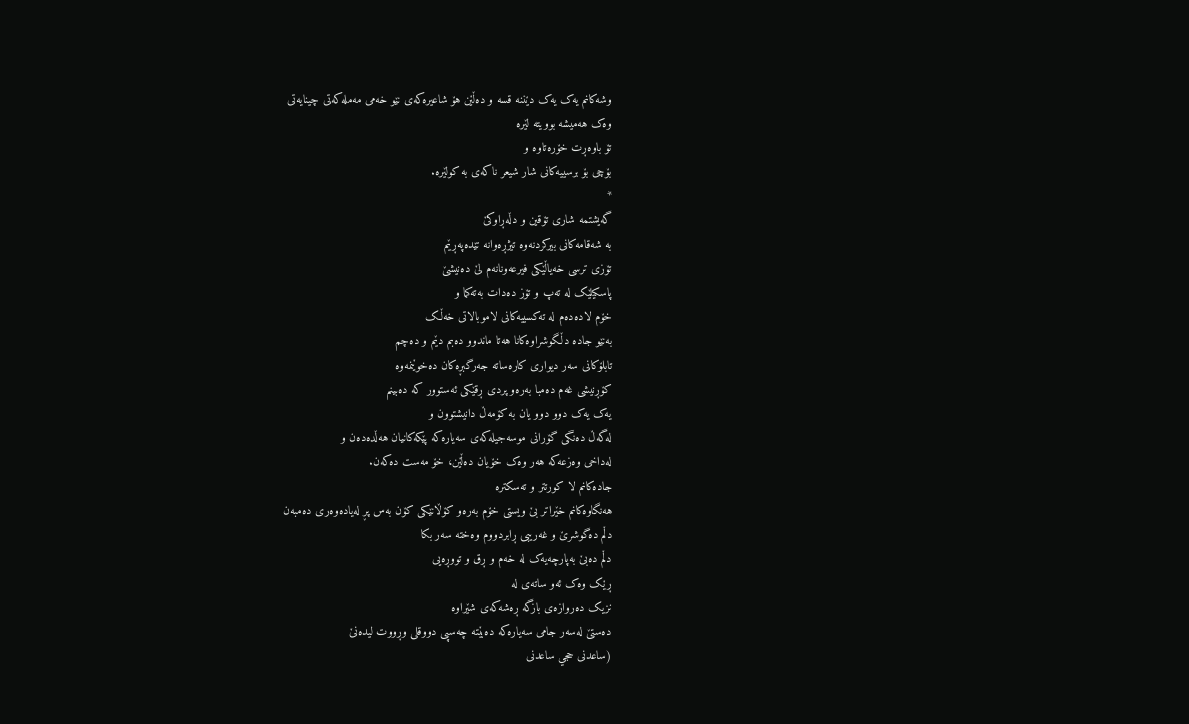وشەکانم یەک یەک دێننە قسە و دەڵێن هۆ شاعیرەکەی نێو خەمی مەملەکەتی چینایەتی
وەک هەمیشە بوویتە لێرە
تۆ باوەڕت خۆرەتاوە و
بۆچی بۆ برسییەکانی شار شیعر ناکەی بە کولێرە.
*
گەیشتمە شاری تۆقین و دڵەڕاوکێ
بە شەقامەکانی بیرکردنەوە تیژڕەوانە تێدەپەڕێم
تۆزی ترسی خەیاڵێکی فیرعەونانەم لێ دەنیشێ
پاسکیلێک لە تەپ و تۆز دەدات بەتەکما و
خۆم لادەدەم لە تەکسییەکانی لاموبالاتی خەڵک
بەنێو جادە دڵگوشراوەکانا هەتا ماندوو دەبم دێم و دەچم
تابلۆکانی سەر دیواری کارەساتە جەرگبڕەکان دەخوێنمەوە
کۆڕنیشی غەم دەمبا بەرەو پردی ڕقێکی ئەستوور کە دەبینم
یەک یەک دوو دوو یان بە کۆمەڵ دانیشتوون و
لەگەڵ دەنگی گۆرانی موسەجیلەکەی سەیارەکە پێکەکانیان هەڵدەدەن و
لەداخی وەزعەکە هەر وەک خۆیان دەڵێن، خۆ مەست دەکەن.
جادەکانم لا کورتتر و تەسکترە
هەنگاوەکانم خێراتر بێ ویستی خۆم بەرەو کۆڵانێکی کۆن بەس پڕ لەیادەوەری دەمبەن
دڵم دەگوشرێ و غەریبی ڕابردووم وەختە سەر بکا
دڵم دەبێ بەپارچەیەک لە خەم و ڕق و تووڕەیی
ڕێک وەک ئەو ساتەی لە
نزیک دەروازەی بازگە ڕەشەکەی شێراوە
دەستێ لەسەر جامی سەیارەکە دەبێتە چەسپی دووقلی وڕووت لیدەنێ
(ساعدنی حجي ساعدنی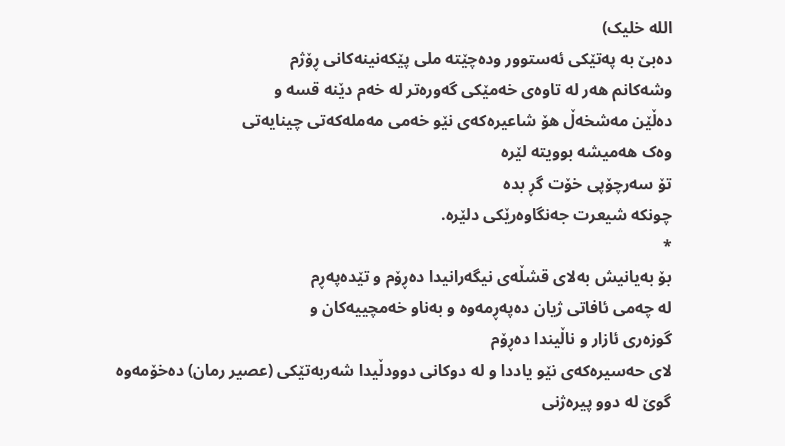اللە خلیک)
دەبێ بە پەتێکی ئەستوور ودەچێتە ملی پێکەنینەکانی ڕۆژم
وشەکانم هەر لە تاوەی خەمێکی گەورەتر لە خەم دێنە قسە و
دەڵێن مەشخەڵ هۆ شاعیرەکەی نێو خەمی مەملەکەتی چینایەتی
وەک هەمیشە بوویتە لێرە
تۆ سەرچۆپی خۆت گڕ بدە
چونکە شیعرت جەنگاوەرێکی دلێرە.
*
بۆ بەیانیش بەلای قشڵەی نیگەرانیدا دەڕۆم و تێدەپەڕم
لە چەمی ئافاتی ژیان دەپەڕمەوە و بەناو خەمچییەکان و
گوزەری ئازار و ناڵیندا دەڕۆم
لای حەسیرەکەی نێو یاددا و لە دوکانی دوودڵیدا شەربەتێکی (عصیر رمان) دەخۆمەوە
گوێ لە دوو پیرەژنی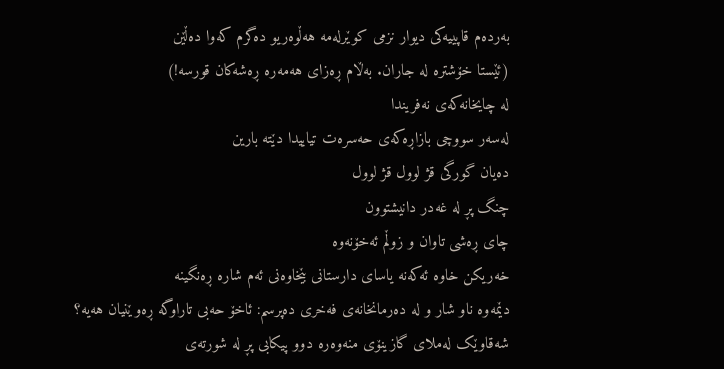بەردەم قاپییەکی دیوار نزمی کوێرلەمە هەڵوەریو دەگرم کەوا دەڵێن
(ئێستا خۆشترە لە جاران. بەڵام ڕەزای هەمەرە ڕەشەکان قورسە!)
لە چایخانەکەی نەفریندا
لەسەر سووچی بازاڕەکەی حەسرەت تیاییدا دێتە بارین
دەیان گورگی قژ لوول قژ لوول
چنگ پڕ لە غەدر دانیشتوون
چای ڕەشی تاوان و زوڵم ئەخۆنەوە
خەریکن خاوە ئەکەنە یاسای دارستانی بێخاوەنی ئەم شارە ڕەنگینە
دێمەوە ناو شار و لە دەرمانخانەی فەخری دەپرسم: ئاخۆ حەبی تاراوگە ڕەوێنیان هەیە؟
شەقاوێک لەملای گازینۆی منەوەرە دوو پیکابی پڕ لە شورتەی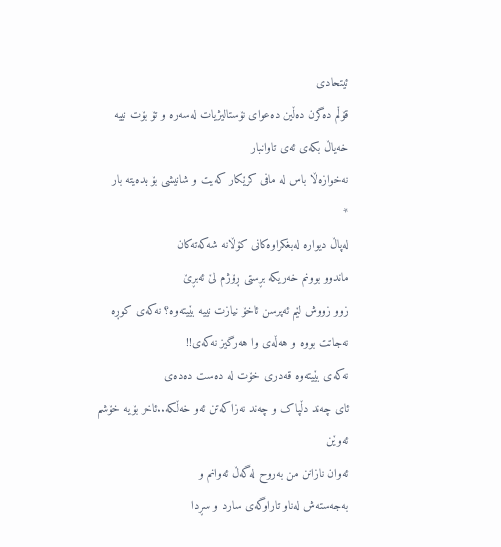ئیتحادی
قۆڵم دەگرن دەڵین دەعوای نۆستالیژیات لەسەرە و تۆ بۆت نییە خەیاڵ بکەی ئەی تاوانبار
نەخوازەڵا باس لە مافی کرێکار کەیت و شانیشی بۆ بدەیتە بار
*
لەپاڵ دیوارە لەبغکراوەکانی کۆڵانە شەکەتەکان
ماندوو بوونم خەریکە بڕستی ڕۆژم لێ ئەبڕێ
زوو زووش لێم ئەپرسن ئاخۆ نیازت نییە بێیتەوە؟ نەکەی کوڕە نەجاتت بووە و هەڵەی وا هەرگیز نەکەی!!
نەکەی بێیتەوە قەدری خۆت لە دەست دەدەی
ئای چەند دڵپاک و چەند نەزاکەتن ئەو خەڵکە..ئاخر بۆیە خۆشم ئەوێن
ئەوان نازانن من بەروح لەگەڵ ئەوانم و
بەجەستەش لەناو تاراوگەی سارد و سڕدا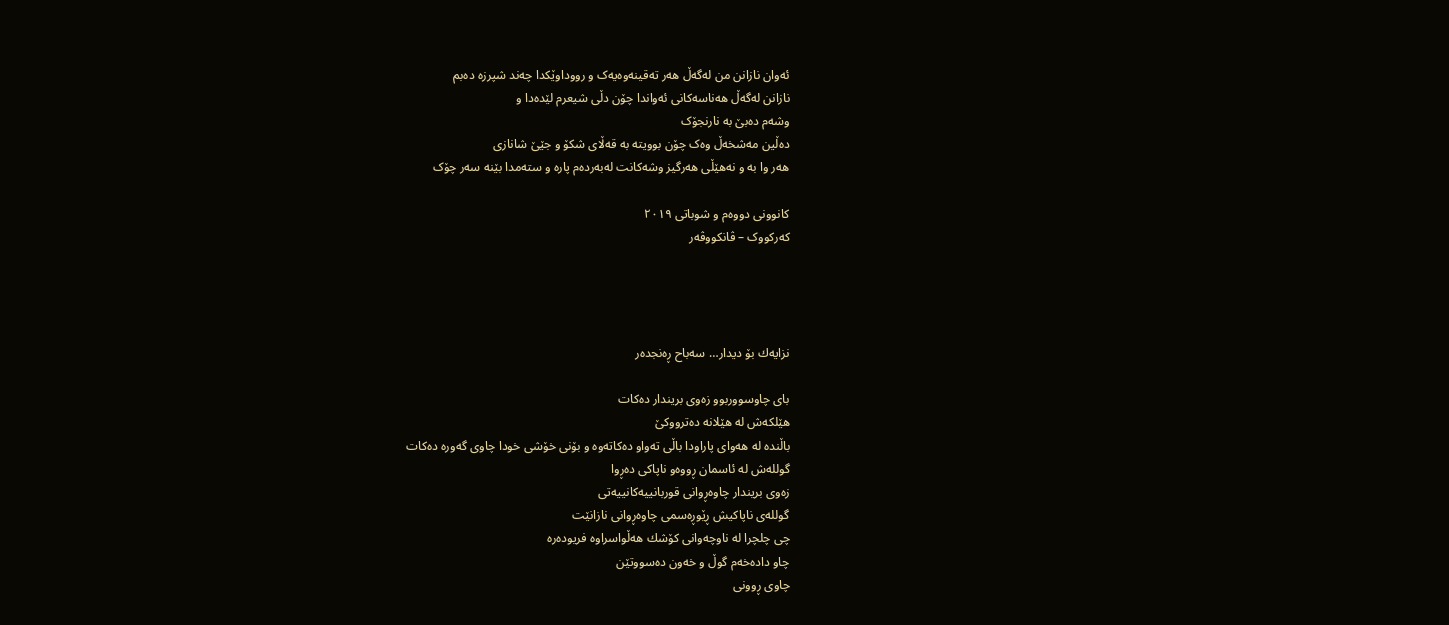ئەوان نازانن من لەگەڵ هەر تەقینەوەیەک و رووداوێکدا چەند شپرزە دەبم
نازانن لەگەڵ هەناسەکانی ئەواندا چۆن دڵی شیعرم لێدەدا و
وشەم دەبێ بە نارنجۆک
دەڵین مەشخەڵ وەک چۆن بوویتە بە قەڵای شکۆ و جێێ شانازی
هەر وا بە و نەهێڵی هەرگیز وشەکانت لەبەردەم پارە و ستەمدا بێنە سەر چۆک

کانوونی دووەم و شوباتی ٢٠١٩
کەرکووک – ڤانکووڤەر




نزایه‌ك بۆ دیدار… سه‌باح ڕه‌نجده‌ر

بای چاوسووربوو زه‌وی بریندار ده‌كات
هێلكه‌ش له‌ هێلانه‌ ده‌ترووكێ
باڵنده‌ له‌ هه‌وای پاراودا باڵی ته‌واو ده‌كاته‌وه‌ و بۆنی خۆشی خودا چاوی گه‌وره‌ ده‌كات
گولله‌ش له‌ ئاسمان ڕووه‌و ناپاكی ده‌ڕوا
زه‌وی بریندار چاوه‌ڕوانی قوربانییه‌كانییه‌تی
گولله‌ی ناپاكیش ڕێوڕه‌سمی چاوه‌ڕوانی نازانێت
چی چلچرا له‌ ناوچه‌وانی كۆشك هه‌ڵواسراوه‌ فریوده‌ره‌
چاو داده‌خه‌م گوڵ و خه‌ون ده‌سووتێن
چاوی ڕوونی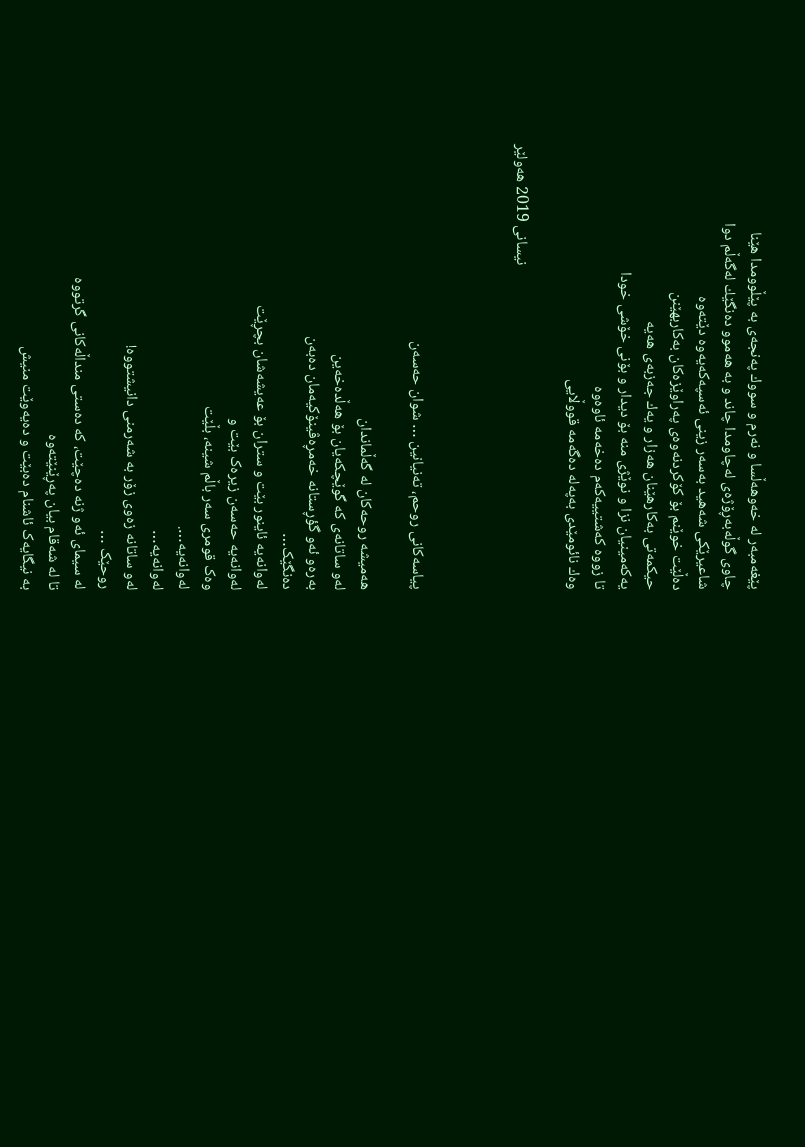پێغه‌مبه‌ر له‌ خه‌وهه‌ڵسا و نه‌رم و سووك په‌نجه‌ی به‌ پێڵوومدا هێنا
چاوی گوڵه‌به‌ڕۆژه‌ی له‌چاومدا چاند و به‌ هه‌موو ده‌نگێك له‌گه‌ڵم دوا
شاعیرێكی شه‌هید به‌سه‌ر زینی ئه‌سپه‌كه‌یه‌وه‌ دێته‌وه‌
ده‌ڵێت خوێنم بۆ كۆكردنه‌وه‌ی په‌راوێزه‌كان به‌كاربهێنن
حیكمه‌تی به‌كارهێنان هه‌زار و یه‌ك جه‌زبه‌ی هه‌یه‌
یه‌كه‌مینیان نزا و نوێژی منه‌ بۆ دیدار و بۆنی خۆشی خودا
تا زووه‌ كه‌شتییه‌كه‌م ده‌خه‌مه‌ ئاوه‌وه‌
وه‌ك نائومێدی به‌په‌له‌ ده‌گه‌مه‌ قووڵایی

                                                                                            نیسانی 2019 هه‌ولێر



پیاسەکانی روحم، تەنیانین … شوان حەسەن

هەمیشە روحەکان لە گەڵماندان
لەو ساتانەی کە گوێچکەیان بۆ هەڵدەخەین
بەرەو ئەو گؤڕستانە خەمڕەڤینۆکیەمان دەبەن
دەنگێک…
لەوانەیە ئاینور بێت و ستران بۆ عەیشەشان بچڕێت
لەوانەیە حەسەن زیرەک بێت و
وەک قومری سەر باڵم شینە، بڵێت
لەوانەیە….
لەوانەیە…
لەو ساتانە زەوی زۆر بە شەرمنی دانیشتووە!
روحێک …
لە سیمای ئەو ژنە دەچێت، کە دەستی منداڵەکانی گرتووە
تا لە شەقام بیان پەڕێنێتەوە
بە نیگایەک ئاشنام دەبێت و دەیەوێت منیش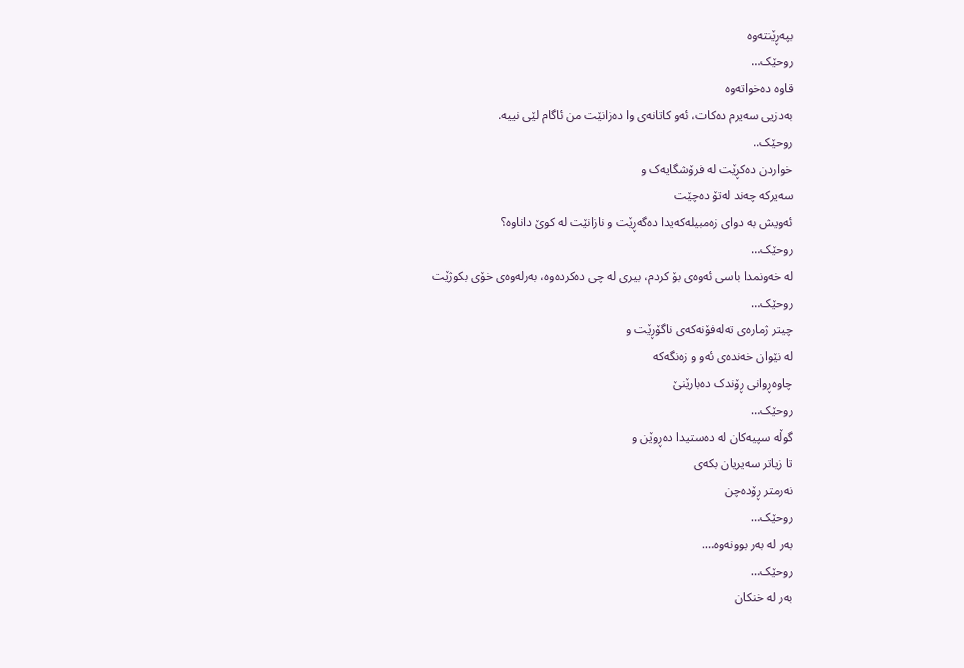بپەڕێنتەوە
روحێک…
قاوە دەخواتەوە
بەدزیی سەیرم دەکات، ئەو کاتانەی وا دەزانێت من ئاگام لێی نییە.
روحێک..
خواردن دەکڕێت لە فرۆشگایەک و
سەیرکە چەند لەتۆ دەچێت
ئەویش بە دوای زەمبیلەکەیدا دەگەڕێت و نازانێت لە کوێ داناوە؟
روحێک…
لە خەونمدا باسی ئەوەی بۆ کردم، بیری لە چی دەکردەوە، بەرلەوەی خۆی بکوژێت
روحێک…
چیتر ژمارەی تەلەفۆنەکەی ناگۆڕێت و
لە نێوان خەندەی ئەو و زەنگەکە
چاوەڕوانی ڕۆندک دەبارێنێ
روحێک…
گوڵە سپیەکان لە دەستیدا دەڕوێن و
تا زیاتر سەیریان بکەی
نەرمتر ڕۆدەچن
روحێک…
بەر لە بەر بوونەوە….
روحێک…
بەر لە خنکان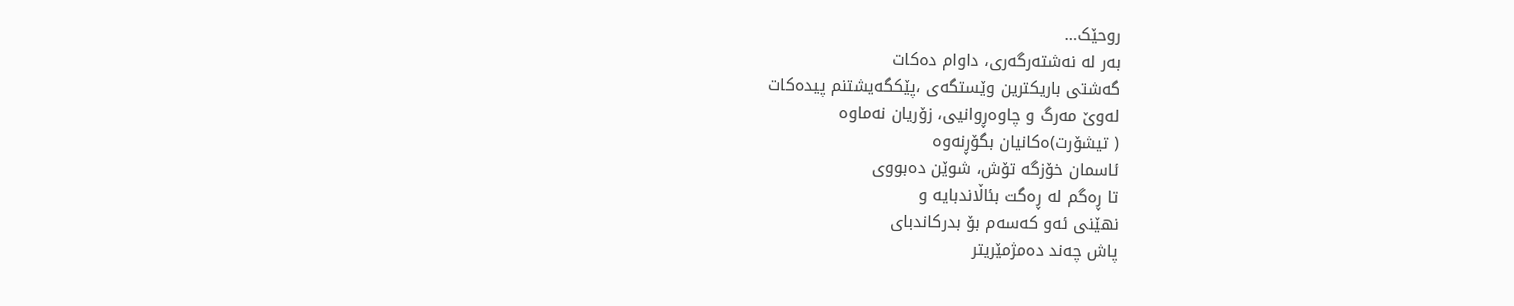روحێک…
بەر لە نەشتەرگەری، داوام دەکات
گەشتی باریکترین وێستگەی ،پێکگەیشتنم پیدەکات
لەوێ مەرگ و چاوەڕوانیی، زۆریان نەماوە
( تیشۆرت)ەکانیان بگۆڕنەوە
ئاسمان خۆزگە تۆش، شوێن دەبووی
تا ڕەگم لە ڕەگت بئاڵاندبایە و
نهێنی ئەو کەسەم بۆ بدرکاندبای
پاش چەند دەمژمێریتر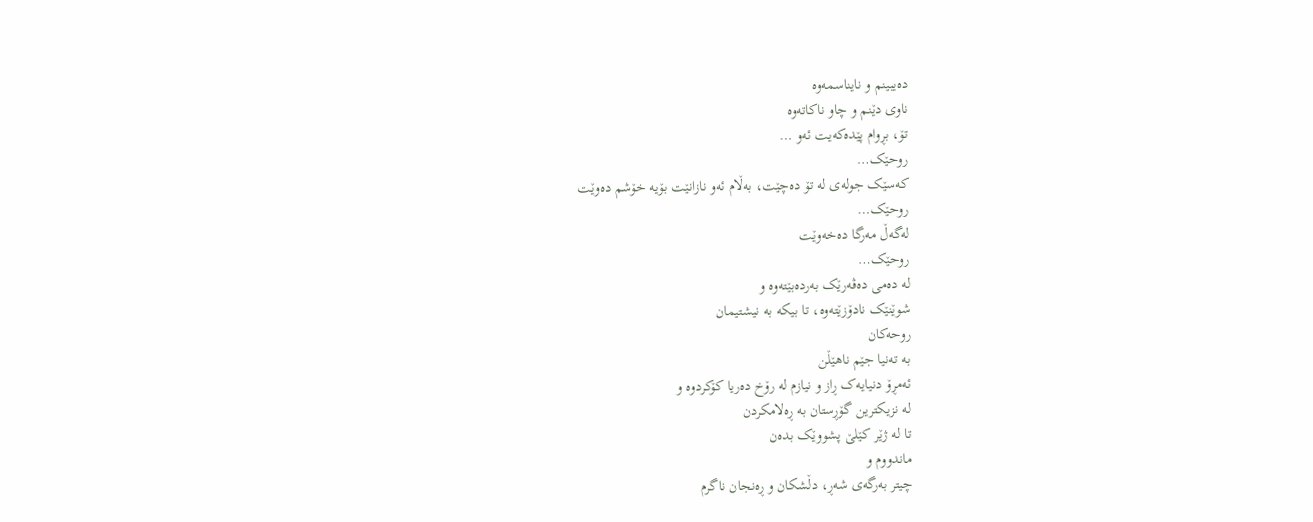دەیبینم و نایناسمەوە
ناوی دێنم و چاو ناکاتەوە
تۆ، بڕوام پێدەکەیت ئەو …
روحێک…
کەسێک جولەی لە تۆ دەچێت، بەڵام ئەو نازانێت بۆیە خۆشم دەوێت
روحێک…
لەگەڵ مەرگا دەخەوێت
روحێک…
لە دەمی دەڤەرێک بەردەبێتەوە و
شوێنێک نادۆزێتەوە، تا بیکە بە نیشتیمان
روحەکان
بە تەنیا جێم نا‌هێڵن
ئەمڕۆ دنیایەک ڕاز و نیازم لە رۆخ دەریا کۆکردوە و
لە نزیکترین گۆڕستان بە ڕەلامکردن
تا لە ژێر کێلێ پشووێک بدەن
ماندووم و
چیتر بەرگەی شەڕ، دڵشکان و ڕەنجان ناگرم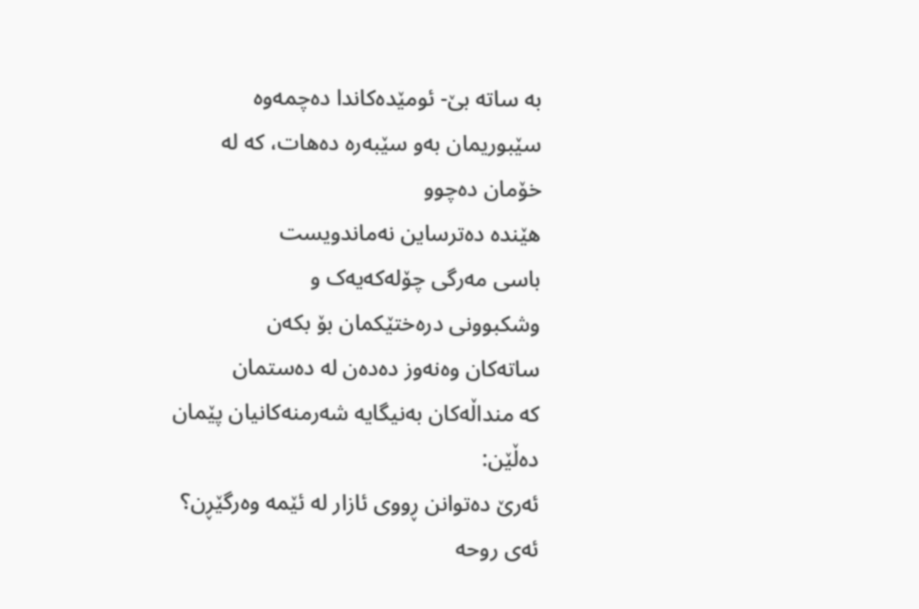بە ساتە بێ- ئومێدەکاندا دەچمەوە
سێبوریمان بەو سێبەرە دەهات، کە لە خۆمان دەچوو
هێندە دەترساین نەماندویست
باسی مەرگی چۆلەکەیەک و
وشکبوونی درەختێکمان بۆ بکەن
ساتەکان وەنەوز دەدەن لە دەستمان
کە منداڵەکان بەنیگایە شەرمنەکانیان پێمان دەڵێن:
ئەرێ دەتوانن ڕووی ئازار لە ئێمە وەرگێڕن؟
ئەی روحە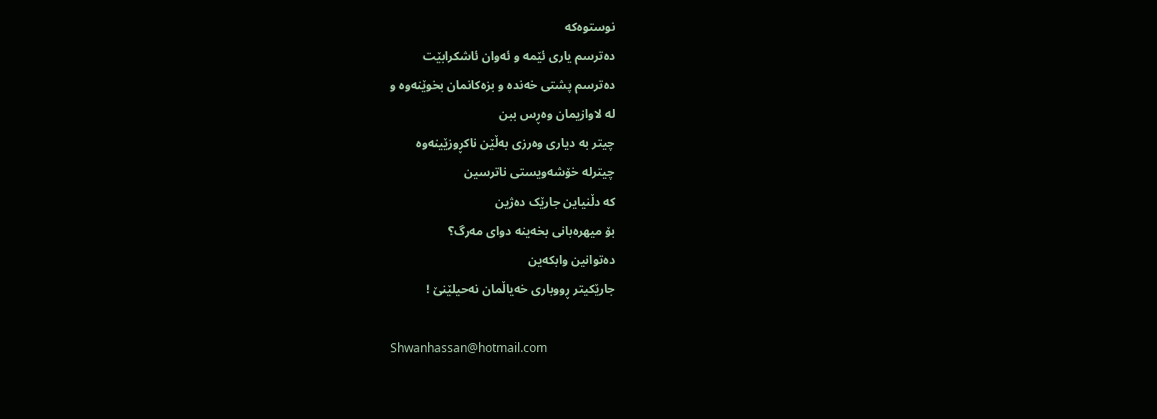نوستوەکە
دەترسم یاری ئێمە و ئەوان ئاشکرابێت
دەترسم پشتی خەندە و بزەکانمان بخوێنەوە و
لە لاوازیمان وەڕس ببن
چیتر بە دیاری وەرزی بەڵێن ناکڕوزێینەوە
چیترلە خۆشەویستی ناترسین
کە دڵنیاین جارێک دەژین
بۆ میهرەبانی بخەینە دوای مەرگ؟
دەتوانین وابکەین
جارێکیتر ڕووباری خەیاڵمان نەحیلێنێ !

Shwanhassan@hotmail.com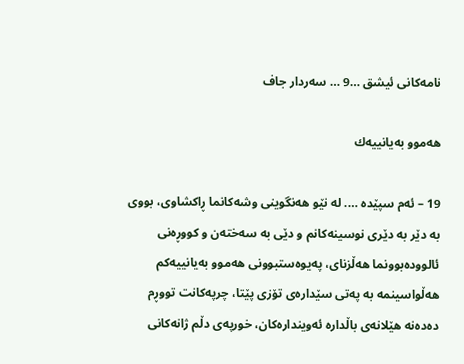نامه‌كانی ئیشق …9 … سه‌ردار جاف

هه‌موو به‌یانییه‌ك

19 – ئه‌م سپێده‌ …. له‌ نێو هه‌نگوینی وشه‌كانما ڕاكشاوی، بووی به‌ دێر به‌ دێری نوسینه‌كانم و دێی به‌ سه‌خته‌ن و كووڕه‌نی ئالووده‌بوونما هه‌ڵزنای، په‌یوه‌ستبوونی هه‌موو به‌یانییه‌كم هه‌ڵواسینمه‌ به‌ په‌تی سێداره‌ی تۆزی پێتا، چرپه‌كانت تووڕم ده‌ده‌نه‌ هێلانه‌ی باڵداره‌ ئه‌وینداره‌كان، خورپه‌ی دڵم ژانه‌كانی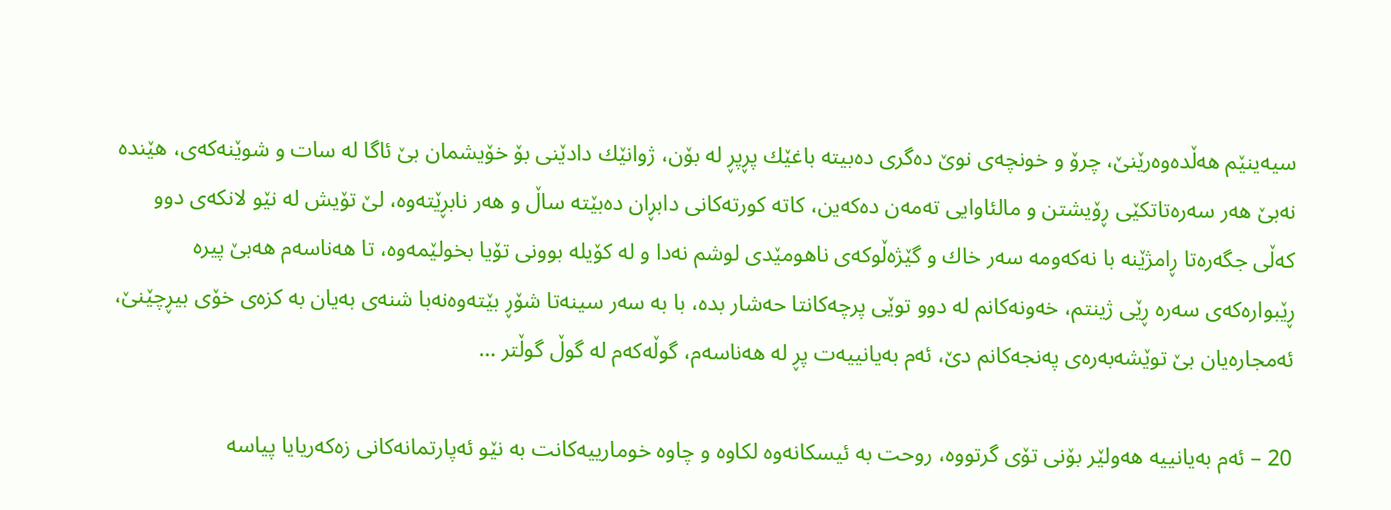سیه‌ینێم هه‌ڵده‌وه‌رێنێ، چرۆ و خونچه‌ی نوێ ده‌گری ده‌بیته‌ باغێك پڕپڕ له‌ بۆن، ژوانێك دادێنی بۆ خۆیشمان بێ ئاگا له‌ سات و شوێنه‌كه‌ی، هێنده‌ نه‌بێ هه‌ر سه‌ره‌تاتكێی ڕۆیشتن و مالئاوایی ته‌مه‌ن ده‌كه‌ین، كاته‌ كورته‌كانی دابڕان ده‌بێته‌ ساڵ و هه‌ر نابڕێته‌وه‌، لێ تۆیش له‌ نێو لانكه‌ی دوو كه‌ڵی جگه‌ره‌تا ڕامژێنه‌ با نه‌كه‌ومه‌ سه‌ر خاك و گێژه‌ڵوكه‌ی ناهومێدی لوشم نه‌دا و له‌ كۆیله‌ بوونی تۆیا بخولێمه‌وه‌، تا هه‌ناسه‌م هه‌بێ پیره‌ ڕێبواره‌كه‌ی سه‌ره‌ ڕێی ژینتم، خه‌ونه‌كانم له‌ دوو توێی پرچه‌كانتا حه‌شار بده‌، با به‌ سه‌ر سینه‌تا شۆڕ بێته‌وه‌نه‌با شنه‌ی به‌یان به‌ كزه‌ی خۆی بیڕچێنێ، ئه‌مجاره‌یان بێ توێشه‌به‌ره‌ی په‌نجه‌كانم دێ، ئه‌م به‌یانییه‌ت پڕ له‌ هه‌ناسه‌م، گوڵه‌كه‌م له‌ گوڵ گوڵتر …

20 – ئه‌م به‌یانییه‌ هه‌ولێر بۆنی تۆی گرتووه‌، روحت به‌ ئیسكانه‌وه‌ لكاوه‌ و چاوه‌ خومارییه‌كانت به‌ نێو ئه‌پارتمانه‌كانی زه‌كه‌ریایا پیاسه‌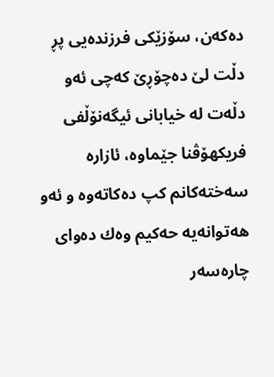ده‌كه‌ن، سۆزێكی فرزنده‌یی پڕ دڵت لێ ده‌چۆڕێ كه‌چی ئه‌و دڵه‌ت له‌ خیابانی ئیگه‌نۆڵفی فریكهۆڤنا جێماوه‌، ئازاره‌ سه‌خته‌كانم كپ ده‌كاته‌وه‌ و ئه‌و هه‌توانه‌یه‌ حه‌كیم وه‌ك ده‌وای چاره‌سه‌ر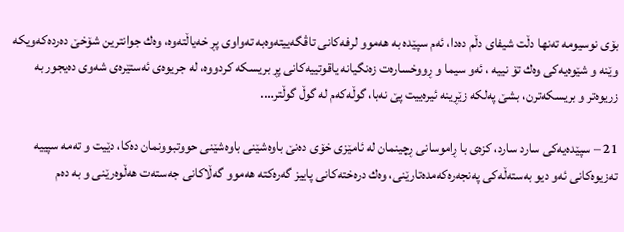بۆی نوسیومه‌ ته‌نها دڵت شیفای دڵم ده‌دا، ئه‌م سپێده‌ به‌ هه‌موو لرفه‌كانی تاڤگه‌ییته‌وه‌به‌ ته‌واوی پڕ خه‌یاڵته‌وه‌، وه‌ك جوانترین شۆخێ ده‌رده‌كه‌ویكه‌ وێنه‌ و شێوه‌یه‌كی وه‌ك تۆ نییه‌ ، ئه‌و سیما و ڕووخساره‌ت زه‌نگیانه‌ یاقوتییه‌كانی پڕ بریسكه‌ كردووه‌، له‌ جریوه‌ی ئه‌ستێره‌ی شه‌وی ده‌یجور به‌ زریوه‌تر و بریسكه‌ترن، بشێ په‌لكه‌ زێڕینه‌ ئیره‌ییت پێ نه‌با، گوڵه‌كه‌م له‌ گوڵ گوڵتر….

21 – سپێده‌یه‌كی سارد سارد، كزه‌ی با ڕاموسانی ڕچینمان له‌ ئامێزی خۆی ده‌نێ باوه‌شێنی باوه‌شێنی حووتبوونمان ده‌كا، دێیت و ته‌مه‌ سپییه‌ ته‌زیوه‌كانی ئه‌و دیو به‌سته‌ڵه‌كی په‌نجه‌ره‌كه‌مده‌تارێنی، وه‌ك دره‌خته‌كانی پاییز گه‌ره‌كته‌ هه‌موو گه‌ڵاكانی جه‌سته‌ت هه‌ڵوه‌رێنی و به‌ ده‌م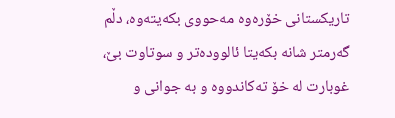تاریكستانی خۆره‌وه‌ مه‌حووی بكه‌یته‌وه‌، دڵم گه‌رمتر شانه‌ بكه‌یتا ئالووده‌تر و سوتاوت بێ، غوبارت له‌ خۆ ته‌كاندووه‌ و به‌ جوانی و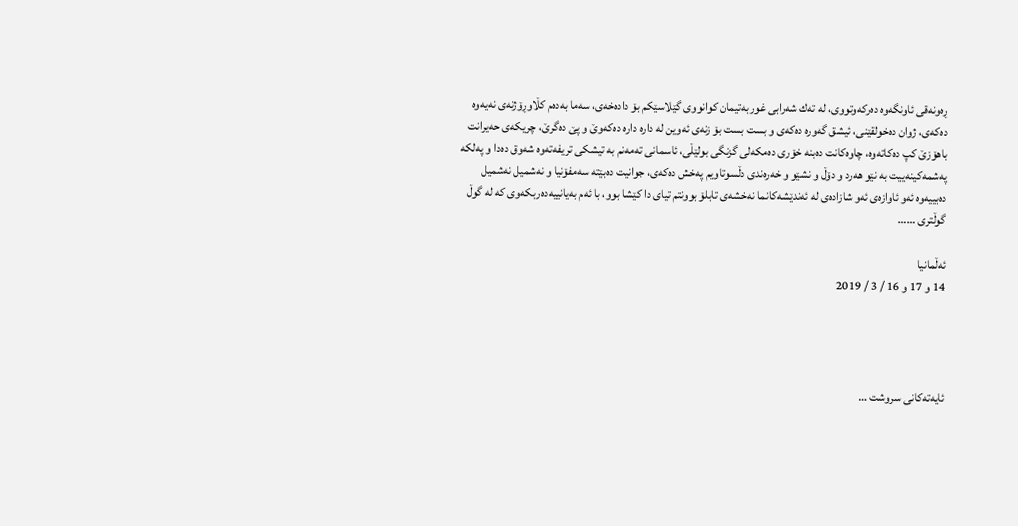ڕه‌ونه‌قی ئاونگه‌وه‌ ده‌ركه‌وتووی، له‌ ته‌ك شه‌رابی غوربه‌تیمان كوانووی گێلاسێكم بۆ داده‌خه‌ی، سه‌ما به‌ده‌م كڵاوڕۆژنه‌ی نه‌یه‌وه‌ ده‌كه‌ی، ژوان ده‌خولقێنی، ئیشق گه‌وره‌ ده‌كه‌ی و بست بست بۆ زنه‌ی ئه‌وین له‌ داره‌ داره‌ ده‌كه‌وێ و پێ ده‌گرێ، چریكه‌ی حه‌یرانت باهۆزێ كپ ده‌كاته‌وه‌، چاوه‌كانت ده‌بنه‌ خۆری ده‌مكه‌لی گزنگی بولێڵی، ئاسمانی ته‌مه‌نم به‌ تیشكی تریفه‌ته‌وه‌ شه‌وق ده‌دا و په‌لكه‌ په‌شمه‌كینه‌ییت به‌ نێو هه‌رد و دۆڵ و نشێو و خه‌ره‌ندی دڵسوتاویم په‌خش ده‌كه‌ی، جوانیت ده‌بێته‌ سه‌مفۆنیا و نه‌شمیل نه‌شمیل ده‌بییه‌وه‌ ئه‌و ئاوازه‌ی ئه‌و شازاده‌ی له‌ ئه‌ندێشه‌كانما نه‌خشه‌ی تابلۆ بوونتم تیای دا كێشا بوو، با ئه‌م به‌یانییه‌ده‌ربكه‌وی كه‌ له‌ گوڵ گوڵتری ……

ئه‌ڵمانیا
14 و 17 و 16 / 3 / 2019




ئایەتەکانی سروشت …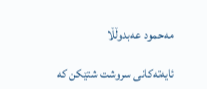مەحمود عەبدوڵڵا

ئایەتەکانی سروشت شتێکن کە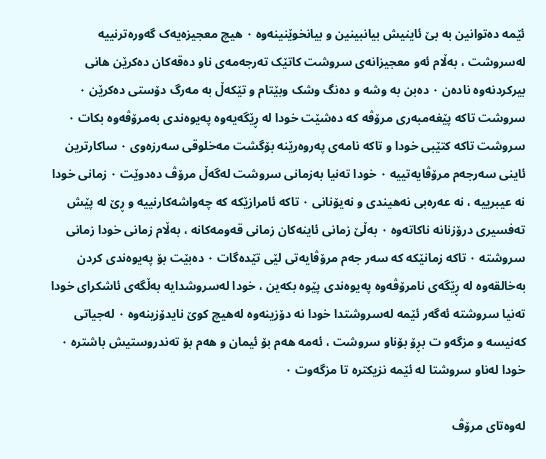ئێمە دەتوانین بە بێ ئاینیش بیانبینین و بیانخوێنینەوە ۰ هیچ معجیزەیەک گەورەترنییە لەسروشت ، بەڵام ئەو معجیزانەی سروشت کاتێک تەرجەمەی ناو دەقەکان دەکرێن هانی بیرکردنەوە نادەن ۰ دەبن بە وشە و دەنگ وشک وبێتام و تێکەڵ بە مەرگ دۆستی دەکرێن ۰
سروشت تاکە پێغەمبەری مرۆڤە کە دەشێت خودا لە ڕێگەیەوە پەیوەندی بەمرۆڤەوە بکات ۰ سروشت تاکە کتێبی خودا و تاکە نامەی پەروەرێنە بۆگشت مەخلوقی سەرزەوی ۰ ساکارترین ئاینی سەرجەم مرۆڤایەتییە ۰ خودا تەنیا بەزمانی سروشت لەگەڵ مرۆڤ دەدوێت ۰ زمانی خودا نە عیبرییە ، نە عەرەبی نەهیندی و نەیۆنانی ۰ تاکە ئامرازێکە کە چەواشەکارنییە و ڕێ لە پێش تەفسیری درۆزنانە ناکاتەوە ۰ بەڵێ زمانی ئاینەکان زمانی قەومەکانە ، بەڵام زمانی خودا زمانی سروشتە ۰ تاکە زمانێکە کە سەر جەم مرۆڤایەتی لێی تێدەگات ۰ دەبێت بۆ پەیوەندی کردن بەخالقەوە لە ڕێگەی نامرۆڤەوە پەیوەندی پێوە بکەین ، خودا لەسروشدایە بەڵگەی ئاشکرای خودا تەنیا سروشتە ئەگەر ئێمە لەسروشتدا خودا نە دۆزینەوە لەهیچ کوێ نایدۆزینەوە ۰ لەجیاتی کەنیسە و مزگەو ت بڕۆ بۆناو سروشت ، ئەمە هەم بۆ ئیمان و هەم بۆ تەندروستیش باشترە ۰ خودا لەناو سروشتا لە ئێمە نزیکترە تا مزگەوت ۰

لەوەتای مرۆڤ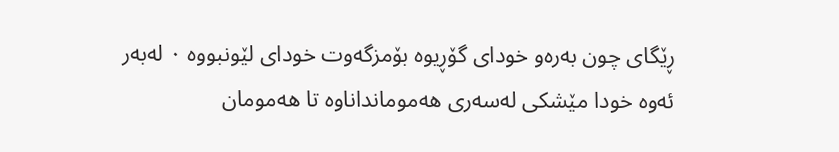ڕێگای چون بەرەو خودای گۆڕیوە بۆمزگەوت خودای لێونبووە ۰ لەبەر ئەوە خودا مێشکی لەسەری هەمومانداناوە تا هەمومان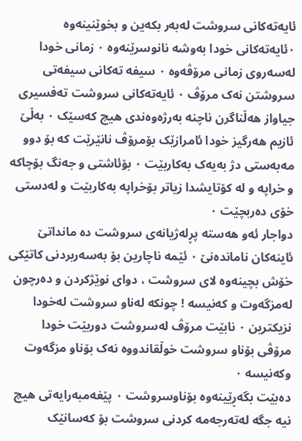ئایەتەکانی سروشت لەبەر بکەین و بخوێنینەوە ۰ئایەتەکانی خودا بەوشە نانوسرێنەوە ۰ زمانی خودا لەسەروی زمانی مرۆڤەوە ۰ سیفە تەکانی سیفەتی سروشتن نەک مرۆڤ ۰ ئایەتەکانی سروشت تەفسیری جیاواز هەڵناگرن ناچنە بەرژەوەندی هیچ کەسێک ۰ بەڵێ ئازیم هەرگیز خودا ئامرازێک بۆمرۆڤ نانێرێت کە بۆ دوو مەبەستی دژ بەیەک بەکاربێت ۰ بۆئاشتی و جەنگ بۆچاکە و خراپە و لە کۆتایشدا زیاتر بۆخراپە بەکاربێت و لەدستی خۆی دەربچێت ۰
دواجار ئەو هەستە پڕلەژیانەی سروشت دە مانداتێ ئاینەکان ناماندەنێ ۰ ئێمە ناچارین بۆ بەسەربردنی کاتێکی خۆش بچینەوە لای سروشت ، دوای نوێژکردن و دەرچون لەمزگەوت و کەنیسە ! چونکە لەناو سروشت لەخودا نزیکترین ۰ نابێت مرۆڤ لەسروشت دوربێت خودا مرۆڤی بۆناو سروشت خوڵقاندووە نەک بۆناو مزگەوت وکەنیسە ۰
دەبێت بگەڕێینەوە بۆناوسروشت ۰ پێغەمبەرایەتی هیچ نیە جگە لەتەرجەمە کردنی سروشت بۆ کەسانێک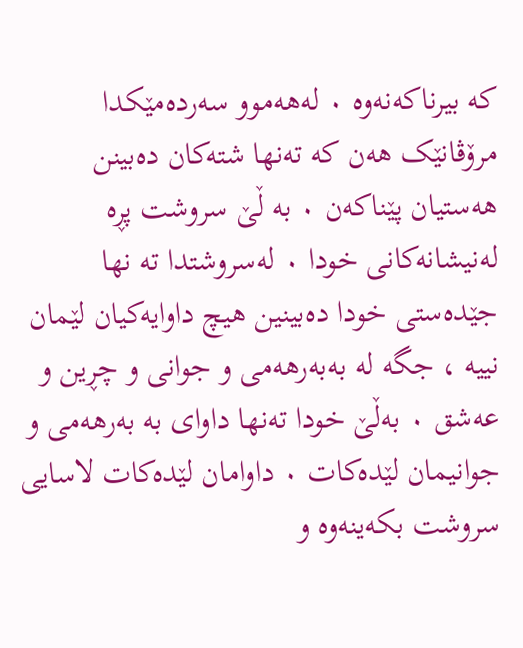کە بیرناکەنەوە ۰ لەهەموو سەردەمێکدا مرۆڤانێک هەن کە تەنها شتەکان دەبینن هەستیان پێناکەن ۰ بە ڵێ سروشت پڕە لەنیشانەکانی خودا ۰ لەسروشتدا تە نها جێدەستی خودا دەبینین هیچ داوایەکیان لێمان نییە ، جگە لە بەبەرهەمی و جوانی و چڕین و عەشق ۰ بەڵێ خودا تەنها داوای بە بەرهەمی و جوانیمان لێدەکات ۰ داوامان لێدەکات لاسایی سروشت بکەینەوە و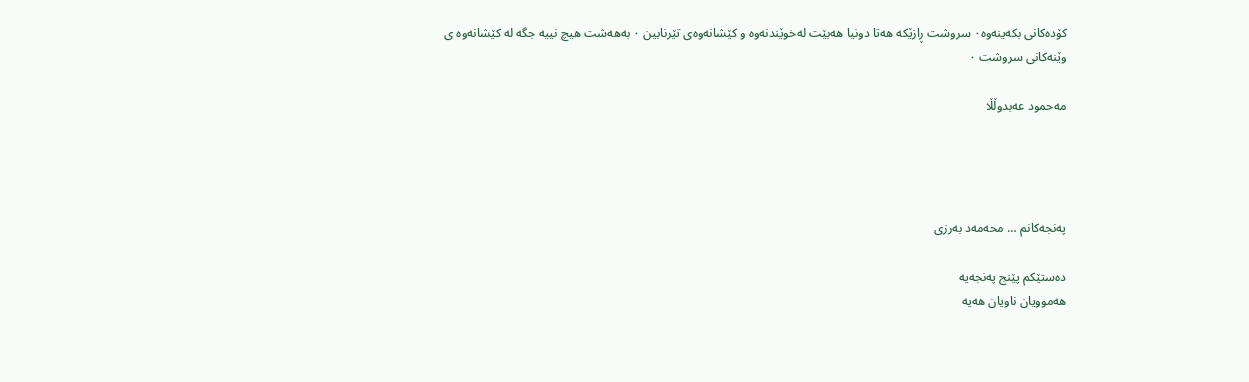کۆدەکانی بکەینەوە۰ سروشت ڕازێکە هەتا دونیا هەبێت لەخوێندنەوە و کێشانەوەی تێرنابین ۰ بەهەشت هیچ نییە جگە لە کێشانەوە ی وێنەکانی سروشت ۰

مەحمود عەبدوڵڵا




پەنجەکانم … محەمەد بەرزی

دەستێکم پێنج پەنجەیە
هەموویان ناویان هەیە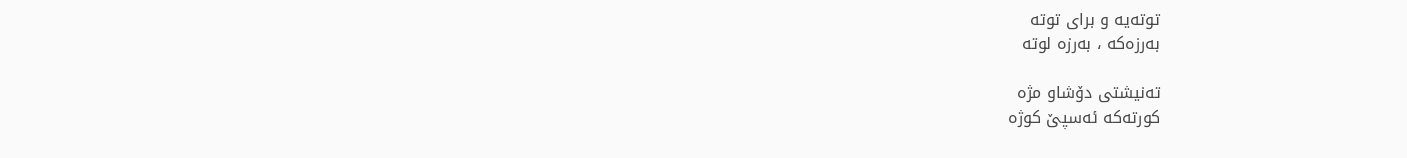توتەیە و برای توتە
بەرزەکە ، بەرزە لوتە

تەنیشتی دۆشاو مژە
کورتەکە ئەسپێ کوژە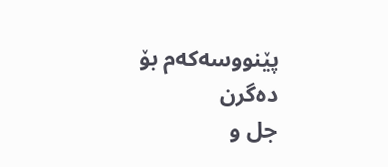پێنووسەکەم بۆ دەگرن
جل و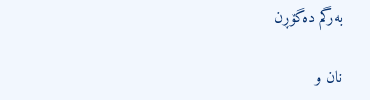بەرگم دەگۆڕن

نان و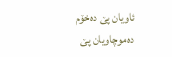ئاویان پێ دەخۆم
دەموچاویان پێ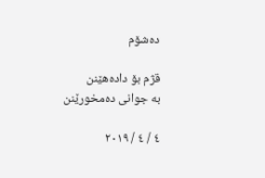دەشۆم

قژم بۆ دادەهێنن
بە جوانی دەمخورێنن

٤ / ٤ / ٢٠١٩